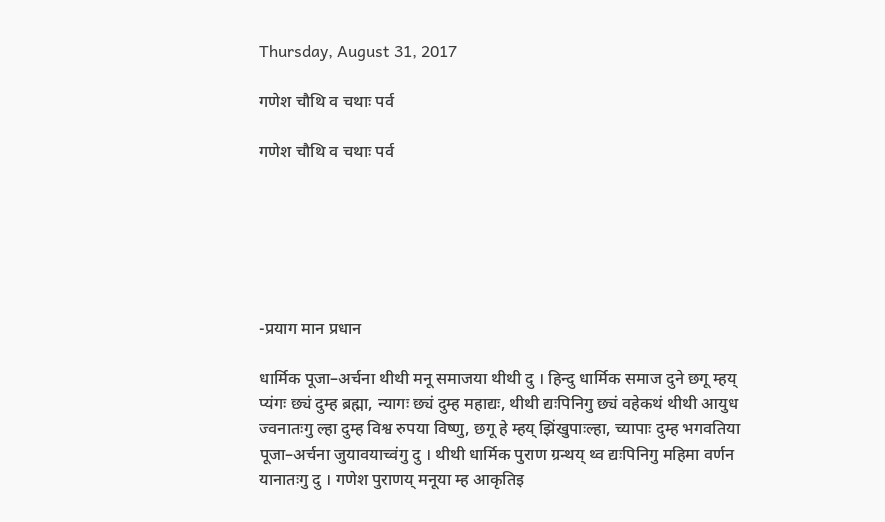Thursday, August 31, 2017

गणेश चौथि व चथाः पर्व

गणेश चौथि व चथाः पर्व






-प्रयाग मान प्रधान

धार्मिक पूजा–अर्चना थीथी मनू समाजया थीथी दु । हिन्दु धार्मिक समाज दुने छगू म्हय् प्यंगः छ्यं दुम्ह ब्रह्मा, न्यागः छ्यं दुम्ह महाद्यः, थीथी द्यःपिनिगु छ्यं वहेकथं थीथी आयुध ज्वनातःगु ल्हा दुम्ह विश्व रुपया विष्णु, छगू हे म्हय् झिंखुपाःल्हा, च्यापाः दुम्ह भगवतिया पूजा–अर्चना जुयावयाच्वंगु दु । थीथी धार्मिक पुराण ग्रन्थय् थ्व द्यःपिनिगु महिमा वर्णन यानातःगु दु । गणेश पुराणय् मनूया म्ह आकृतिइ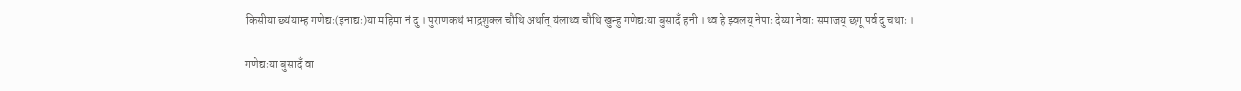किसीया छ्यंयाम्ह गणेद्यः(इनाद्यः)या महिमा नं दु । पुराणकथं भाद्रशुक्ल चौथि अर्थात् यंलाथ्व चौथि खुन्हु गणेद्यःया बुसादँ हनी । थ्व हे झ्वलय् नेपाः देय्या नेवाः समाजय् छगू पर्व दु चथाः ।

गणेद्यःया बुसादँ वा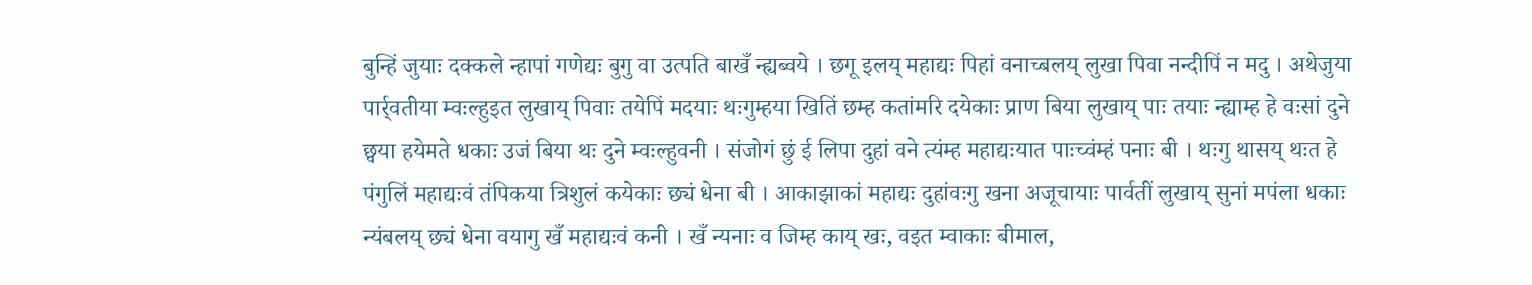बुन्हिं जुयाः दक्कले न्हापां गणेद्यः बुगु वा उत्पति बाखँ न्ह्यब्वये । छगू इलय् महाद्यः पिहां वनाच्बलय् लुखा पिवा नन्दीपिं न मदु । अथेजुया पार्र्वतीया म्वःल्हुइत लुखाय् पिवाः तयेपिं मदयाः थःगुम्हया खितिं छम्ह कतांमरि दयेकाः प्राण बिया लुखाय् पाः तयाः न्ह्याम्ह हे वःसां दुने छ्वया हयेमते धकाः उजं बिया थः दुने म्वःल्हुवनी । संजोगं छुं ई लिपा दुहां वने त्यंम्ह महाद्यःयात पाःच्वंम्हं पनाः बी । थःगु थासय् थःत हे पंगुलिं महाद्यःवं तंपिकया त्रिशुलं कयेकाः छ्यं धेना बी । आकाझाकां महाद्यः दुहांवःगु खना अजूचायाः पार्वतीं लुखाय् सुनां मपंला धकाः न्यंबलय् छ्यं धेना वयागु खँ महाद्यःवं कनी । खँ न्यनाः व जिम्ह काय् खः, वइत म्वाकाः बीमाल,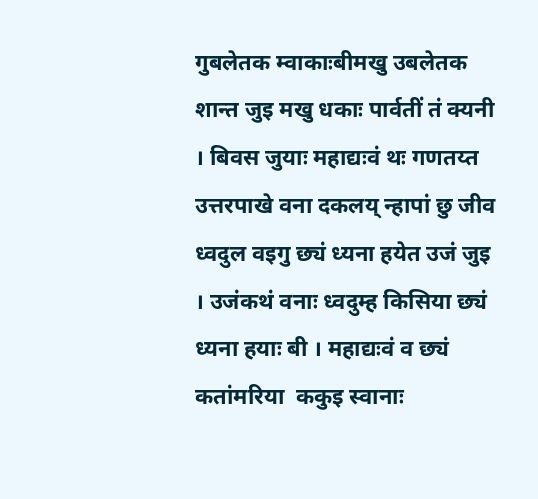गुबलेतक म्वाकाःबीमखु उबलेतक शान्त जुइ मखु धकाः पार्वतीं तं क्यनी । बिवस जुयाः महाद्यःवं थः गणतय्त उत्तरपाखे वना दकलय् न्हापां छु जीव ध्वदुल वइगु छ्यं ध्यना हयेत उजं जुइ । उजंकथं वनाः ध्वदुम्ह किसिया छ्यं ध्यना हयाः बी । महाद्यःवं व छ्यं  कतांमरिया  ककुइ स्वानाः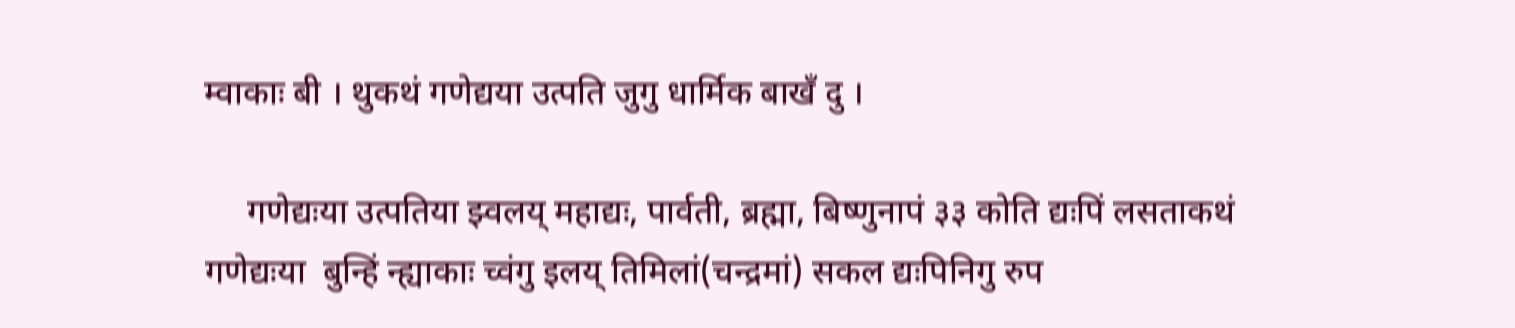म्वाकाः बी । थुकथं गणेद्यया उत्पति जुगु धार्मिक बाखँ दु ।

     गणेद्यःया उत्पतिया झ्वलय् महाद्यः, पार्वती, ब्रह्मा, बिष्णुनापं ३३ कोति द्यःपिं लसताकथं गणेद्यःया  बुन्हिं न्ह्याकाः च्वंगु इलय् तिमिलां(चन्द्रमां) सकल द्यःपिनिगु रुप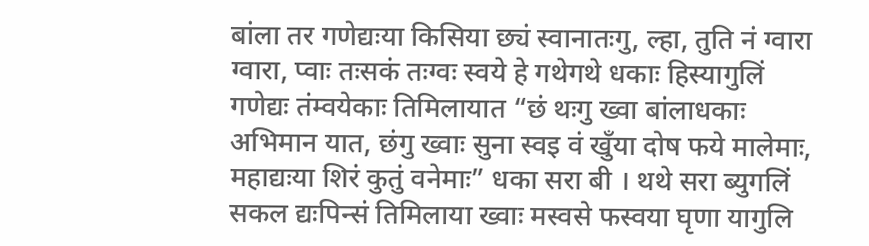बांला तर गणेद्यःया किसिया छ्यं स्वानातःगु, ल्हा, तुति नं ग्वारा ग्वारा, प्वाः तःसकं तःग्वः स्वये हे गथेगथे धकाः हिस्यागुलिं गणेद्यः तंम्वयेकाः तिमिलायात “छं थःगु ख्वा बांलाधकाः अभिमान यात, छंगु ख्वाः सुना स्वइ वं खुँया दोष फये मालेमाः, महाद्यःया शिरं कुतुं वनेमाः” धका सरा बी । थथे सरा ब्युगलिं सकल द्यःपिन्सं तिमिलाया ख्वाः मस्वसे फस्वया घृणा यागुलि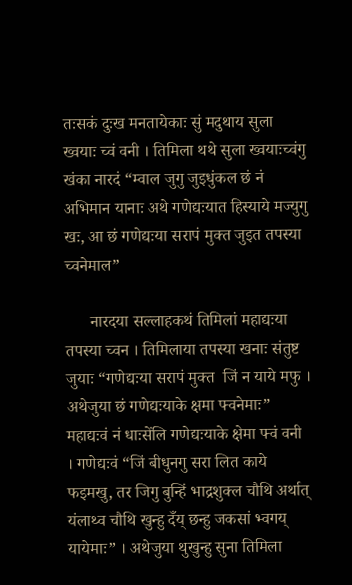तःसकं दुःख मनतायेकाः सुं मदुथाय सुला ख्वयाः च्वं वनी । तिमिला थथे सुला ख्वयाःच्वंगु खंका नारदं “म्वाल जुगु जुइधुंकल छं नं अभिमान यानाः अथे गणेद्यःयात हिस्याये मज्युगु खः, आ छं गणेद्यःया सरापं मुक्त जुइत तपस्या च्वनेमाल”

      नारदया सल्लाहकथं तिमिलां महाद्यःया तपस्या च्वन । तिमिलाया तपस्या खनाः संतुष्ट जुयाः “गणेद्यःया सरापं मुक्त  जिं न याये मफु । अथेजुया छं गणेद्यःयाके क्षमा फ्वनेमाः” महाद्यःवं नं धाःसेंलि गणेद्यःयाके क्षेमा फ्वं वनी । गणेद्यःवं “जिं बीधुनगु सरा लित काये फइमखु, तर जिगु बुन्हिं भाद्रशुक्ल चौथि अर्थात् यंलाथ्व चौथि खुन्हु दँय् छन्हु जकसां भ्वगय् यायेमाः” । अथेजुया थुखुन्हु सुना तिमिला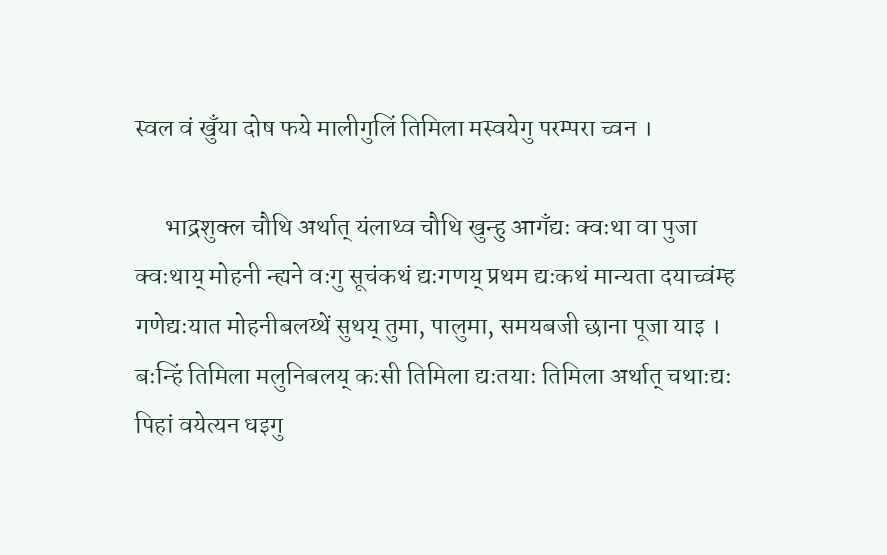स्वल वं खुँया दोष फये मालीगुलिं तिमिला मस्वयेगु परम्परा च्वन ।

      भाद्रशुक्ल चौथि अर्थात् यंलाथ्व चौथि खुन्हु आगँद्यः क्वःथा वा पुजा क्वःथाय् मोहनी न्ह्यने वःगु सूचंकथं द्यःगणय् प्रथम द्यःकथं मान्यता दयाच्वंम्ह गणेद्यःयात मोहनीबलय्थें सुथय् तुमा, पालुमा, समयबजी छाना पूजा याइ । बःन्हिं तिमिला मलुनिबलय् कःसी तिमिला द्यःतयाः तिमिला अर्थात् चथाःद्यः पिहां वयेत्यन धइगु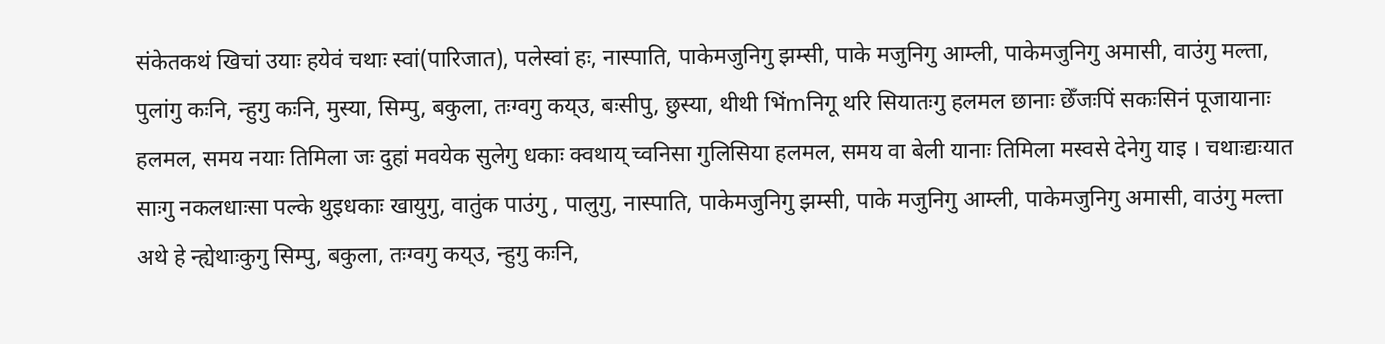संकेतकथं खिचां उयाः हयेवं चथाः स्वां(पारिजात), पलेस्वां हः, नास्पाति, पाकेमजुनिगु झम्सी, पाके मजुनिगु आम्ली, पाकेमजुनिगु अमासी, वाउंगु मल्ता, पुलांगु कःनि, न्हुगु कःनि, मुस्या, सिम्पु, बकुला, तःग्वगु कय्उ, बःसीपु, छुस्या, थीथी भिंmनिगू थरि सियातःगु हलमल छानाः छेँजःपिं सकःसिनं पूजायानाः हलमल, समय नयाः तिमिला जः दुहां मवयेक सुलेगु धकाः क्वथाय् च्वनिसा गुलिसिया हलमल, समय वा बेली यानाः तिमिला मस्वसे देनेगु याइ । चथाःद्यःयात साःगु नकलधाःसा पल्के थुइधकाः खायुगु, वातुंक पाउंगु , पालुगु, नास्पाति, पाकेमजुनिगु झम्सी, पाके मजुनिगु आम्ली, पाकेमजुनिगु अमासी, वाउंगु मल्ता अथे हे न्ह्येथाःकुगु सिम्पु, बकुला, तःग्वगु कय्उ, न्हुगु कःनि,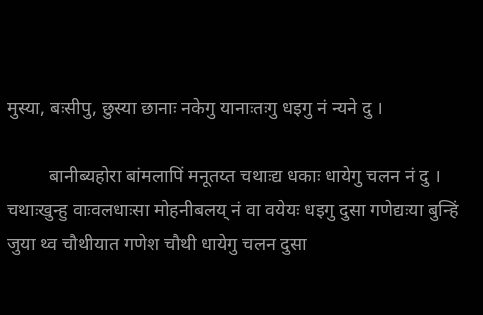मुस्या, बःसीपु, छुस्या छानाः नकेगु यानाःतःगु धइगु नं न्यने दु ।

         बानीब्यहोरा बांमलापिं मनूतय्त चथाःद्य धकाः धायेगु चलन नं दु । चथाःखुन्हु वाःवलधाःसा मोहनीबलय् नं वा वयेयः धइगु दुसा गणेद्यःया बुन्हिं जुया थ्व चौथीयात गणेश चौथी धायेगु चलन दुसा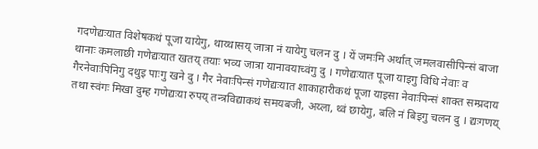गदणेद्यःयात विशेषकथं पूजा यायेगु, थाय्थासय् जात्रा नं यायेगु चलन दु । यें जमःमि अर्थात् जमलवासीपिन्सं बाजा थानाः कमलाछी गणेद्यःयात खतय् तयाः भव्य जात्रा यानावयाच्वंगु दु । गणेद्यःयात पूजा याइगु विधि नेवाः व गैरनेवाःपिनिगु दथुइ पाःगु खने दु । गैर नेवाःपिन्सं गणेद्यःयात शाकाहारीकथं पूजा याइसा नेवाःपिन्सं शाक्त सम्प्रदाय तथा स्वंगः मिखा दुम्ह गणेद्यःया रुपय् तन्त्रविद्याकथं समयबजी, अय्ला, थ्वं छायेगु, बलि नं बिइगु चलन दु । द्यःगणय्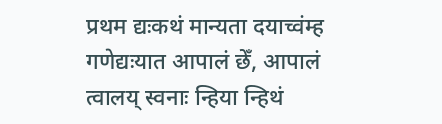प्रथम द्यःकथं मान्यता दयाच्वंम्ह गणेद्यःयात आपालं छेँ, आपालं त्वालय् स्वनाः न्हिया न्हिथं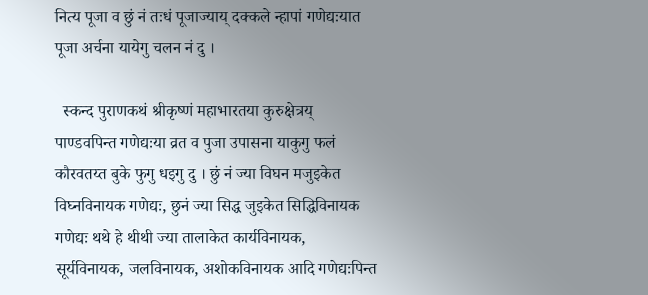नित्य पूजा व छुं नं तःधं पूजाज्याय् दक्कले न्हापां गणेद्यःयात पूजा अर्चना यायेगु चलन नं दु ।

  स्कन्द पुराणकथं श्रीकृष्णं महाभारतया कुरुक्षेत्रय् पाण्डवपिन्त गणेद्यःया व्रत व पुजा उपासना याकुगु फलं कौरवतय्त बुके फुगु धइगु दु । छुं नं ज्या विघन मजुइकेत विघ्नविनायक गणेद्यः, छुनं ज्या सिद्ध जुइकेत सिद्धिविनायक गणेद्यः थथे हे थीथी ज्या तालाकेत कार्यविनायक, सूर्यविनायक, जलविनायक, अशोकविनायक आदि गणेद्यःपिन्त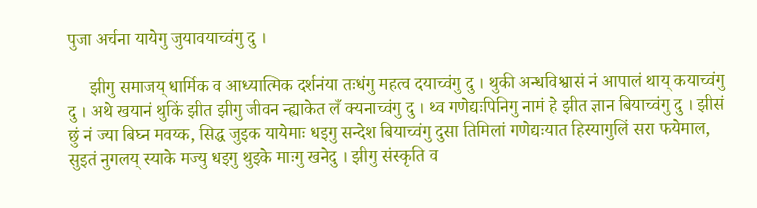पुजा अर्चना यायेगु जुयावयाच्वंगु दु ।

     झीगु समाजय् धार्मिक व आध्यात्मिक दर्शनंया तःधंगु महत्व दयाच्वंगु दु । थुकी अन्धविश्वासं नं आपालं थाय् कयाच्वंगु दु । अथे खयानं थुकिं झीत झीगु जीवन न्ह्याकेत लँ क्यनाच्वंगु दु । थ्व गणेद्यःपिनिगु नामं हे झीत ज्ञान बियाच्वंगु दु । झीसं छुं नं ज्या बिघ्न मवय्क, सिद्ध जुइक यायेमाः धइगु सन्देश बियाच्वंगु दुसा तिमिलां गणेद्यःयात हिस्यागुलिं सरा फयेमाल, सुइतं नुगलय् स्याके मज्यु धइगु थुइके माःगु खनेदु । झीगु संस्कृति व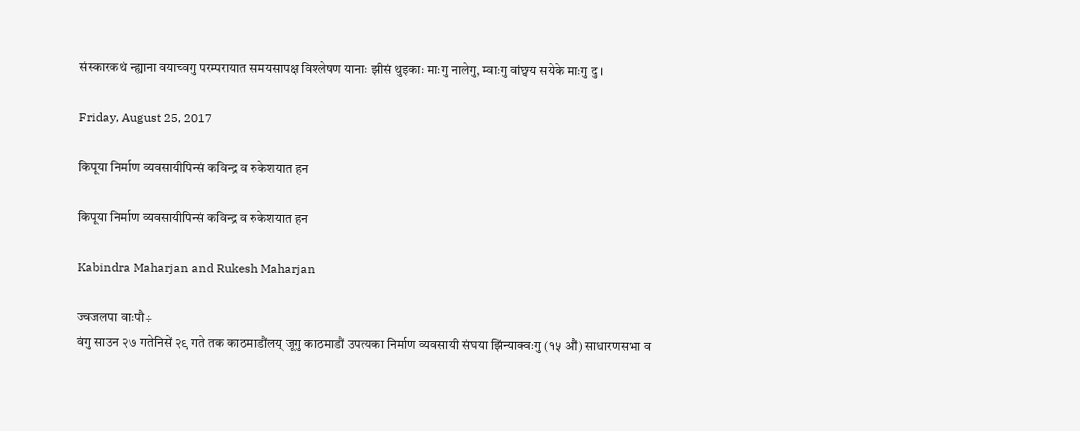संस्कारकथं न्ह्याना वयाच्वगु परम्परायात समयसापक्ष विश्लेषण यानाः झीसं थुइकाः माःगु नालेगु, म्वाःगु वांछ्वय सयेके माःगु दु ।

Friday, August 25, 2017

किपूया निर्माण व्यवसायीपिन्सं कविन्द्र व रुकेशयात हन

किपूया निर्माण व्यवसायीपिन्सं कविन्द्र व रुकेशयात हन

Kabindra Maharjan and Rukesh Maharjan

ज्वजलपा वाःपौ÷
वंगु साउन २७ गतेनिसें २९ गते तक काठमाडौंलय् जूगु काठमाडौं उपत्यका निर्माण व्यवसायी संघया झिंन्याक्वःगु (१५ औं) साधारणसभा व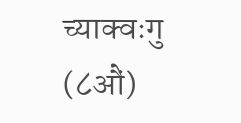च्याक्वःगु (८औं)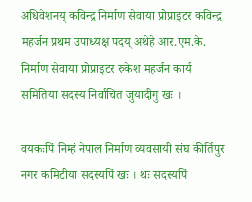अधिवेशनय् कविन्द्र निर्माण सेवाया प्रोप्राइटर कविन्द्र महर्जन प्रथम उपाध्यक्ष पदय् अथेहे आर.एम.के. निर्माण सेवाया प्रोप्राइटर रुकेश महर्जन कार्य समितिया सदस्य निर्वाचित जुयादीगु खः ।

वयकःपिं निम्हं नेपाल निर्माण व्यवसायी संघ कीर्तिपुर नगर कमिटीया सदस्यपिं खः । थः सदस्यपिं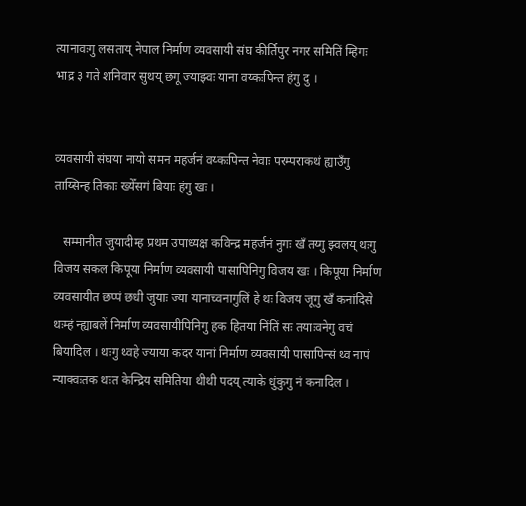त्यानावःगु लसताय् नेपाल निर्माण व्यवसायी संघ कीर्तिपुर नगर समितिं म्हिगः भाद्र ३ गते शनिवार सुथय् छगू ज्याझ्वः याना वय्कःपिन्त हंगु दु ।


व्यवसायी संघया नायो समन महर्जनं वय्कःपिन्त नेवाः परम्पराकथं ह्याउँगु ताय्सिन्ह तिकाः ख्येँसगं बियाः हंगु खः ।

   सम्मानीत जुयादीम्ह प्रथम उपाध्यक्ष कविन्द्र महर्जनं नुगः खँ तय्गु झ्वलय् थःगु विजय सकल किपूया निर्माण व्यवसायी पासापिनिगु विजय खः । किपूया निर्माण व्यवसायीत छप्पं छधी जुयाः ज्या यानाच्वनागुलिं हे थः विजय जूगु खँ कनांदिसे थःम्हं न्ह्याबलें निर्माण व्यवसायीपिनिगु हक हितया निंतिं सः तयाःवनेगु वचं बियादिल । थःगु थ्वहे ज्याया कदर यानां निर्माण व्यवसायी पासापिन्सं थ्व नापं न्याक्वःतक थःत केन्द्रिय समितिया थीथी पदय् त्याके धुंकुगु नं कनादिल ।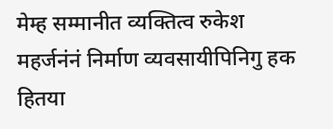मेम्ह सम्मानीत व्यक्तित्व रुकेश महर्जनंनं निर्माण व्यवसायीपिनिगु हक हितया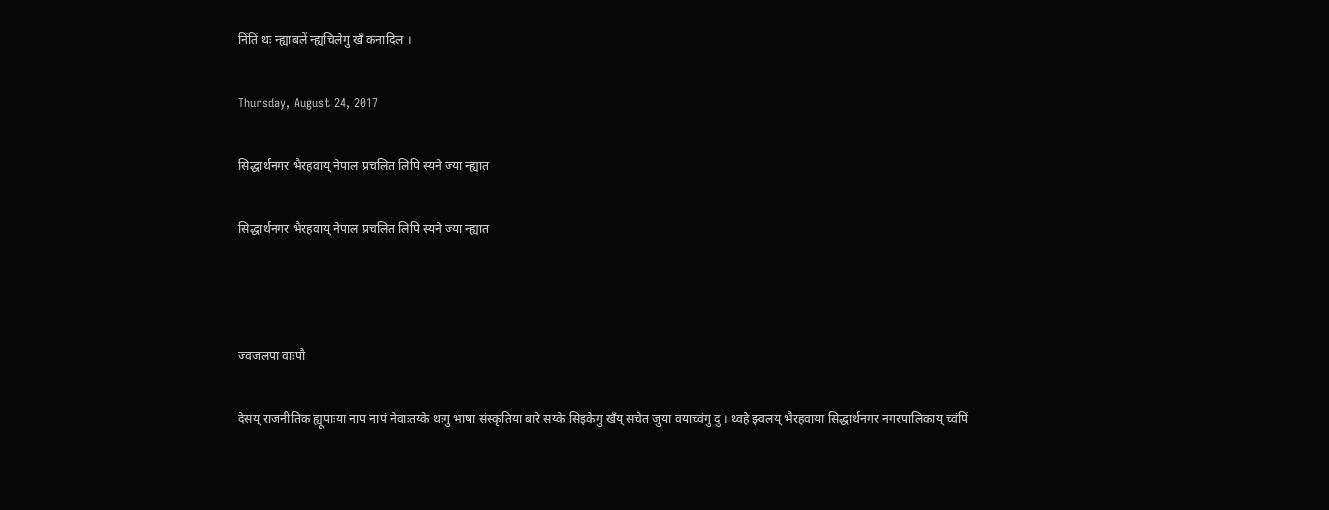निंतिं थः न्ह्याबलें न्ह्यचिलेगु खँ कनादिल ।

Thursday, August 24, 2017

सिद्धार्थनगर भैरहवाय् नेपाल प्रचलित लिपि स्यने ज्या न्ह्यात

सिद्धार्थनगर भैरहवाय् नेपाल प्रचलित लिपि स्यने ज्या न्ह्यात



ज्वजलपा वाःपौ

देसय् राजनीतिक ह्यूपाःया नाप नापं नेवाःतय्के थःगु भाषा संस्कृतिया बारे सय्के सिइकेगु खँय् सचेत जुया वयाच्वंगु दु । थ्वहे झ्वलय् भैरहवाया सिद्धार्थनगर नगरपालिकाय् च्वंपिं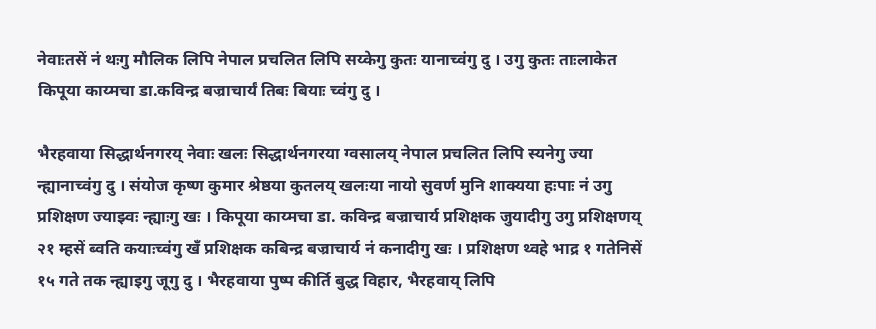नेवाःतसें नं थःगु मौलिक लिपि नेपाल प्रचलित लिपि सय्केगु कुतः यानाच्वंगु दु । उगु कुतः ताःलाकेत किपूया काय्मचा डा.कविन्द्र बज्राचार्यं तिबः बियाः च्वंगु दु ।

भैरहवाया सिद्धार्थनगरय् नेवाः खलः सिद्धार्थनगरया ग्वसालय् नेपाल प्रचलित लिपि स्यनेगु ज्या न्ह्यानाच्वंगु दु । संयोज कृष्ण कुमार श्रेष्ठया कुतलय् खलःया नायो सुवर्ण मुनि शाक्यया हःपाः नं उगु प्रशिक्षण ज्याझ्वः न्ह्याःगु खः । किपूया काय्मचा डा. कविन्द्र बज्राचार्य प्रशिक्षक जुयादीगु उगु प्रशिक्षणय् २१ म्हसें ब्वति कयाःच्वंगु खँ प्रशिक्षक कबिन्द्र बज्राचार्य नं कनादीगु खः । प्रशिक्षण थ्वहे भाद्र १ गतेनिसें १५ गते तक न्ह्याइगु जूगु दु । भैरहवाया पुष्प कीर्ति बुद्ध विहार, भैरहवाय् लिपि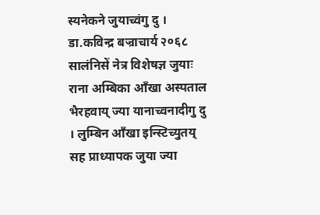स्यनेकने जुयाच्वंगु दु । डा.कविन्द्र बज्राचार्य २०६८ सालंनिसें नेत्र विशेषज्ञ जुयाः राना अम्बिका आँखा अस्पताल भैरहवाय् ज्या यानाच्वनादीगु दु । लुम्बिन आँखा इन्स्टिच्युतय् सह प्राध्यापक जुया ज्या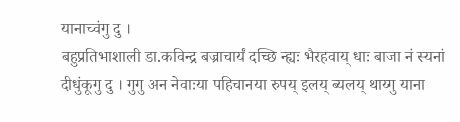यानाच्वंगु दु ।
बहुप्रतिभाशाली डा.कविन्द्र बज्राचार्यं दच्छि न्ह्यः भैरहवाय् धाः बाजा नं स्यनां दीधुंकूगु दु । गुगु अन नेवाःया पहिचानया रुपय् इलय् ब्यलय् थाय्गु याना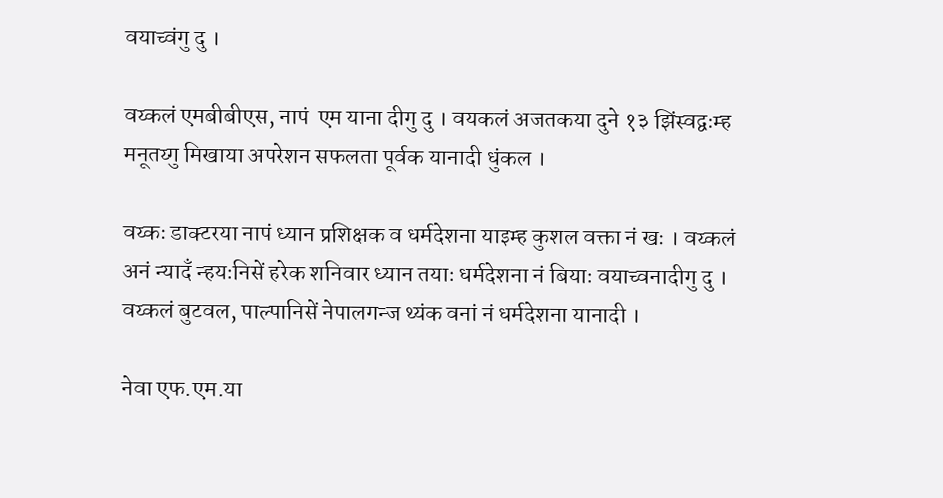वयाच्वंगु दु ।

वय्कलं एमबीबीएस, नापं  एम याना दीगु दु । वयकलं अजतकया दुने १३ झिंस्वद्वःम्ह मनूतय्गु मिखाया अपरेशन सफलता पूर्वक यानादी धुंकल ।

वय्कः डाक्टरया नापं ध्यान प्रशिक्षक व धर्मदेशना याइम्ह कुशल वक्ता नं खः । वय्कलं अनं न्यादँ न्हयःनिसें हरेक शनिवार ध्यान तयाः धर्मदेशना नं बियाः वयाच्वनादीगु दु । वय्कलं बुटवल, पाल्पानिसें नेपालगन्ज थ्यंक वनां नं धर्मदेशना यानादी ।

नेवा एफ.एम.या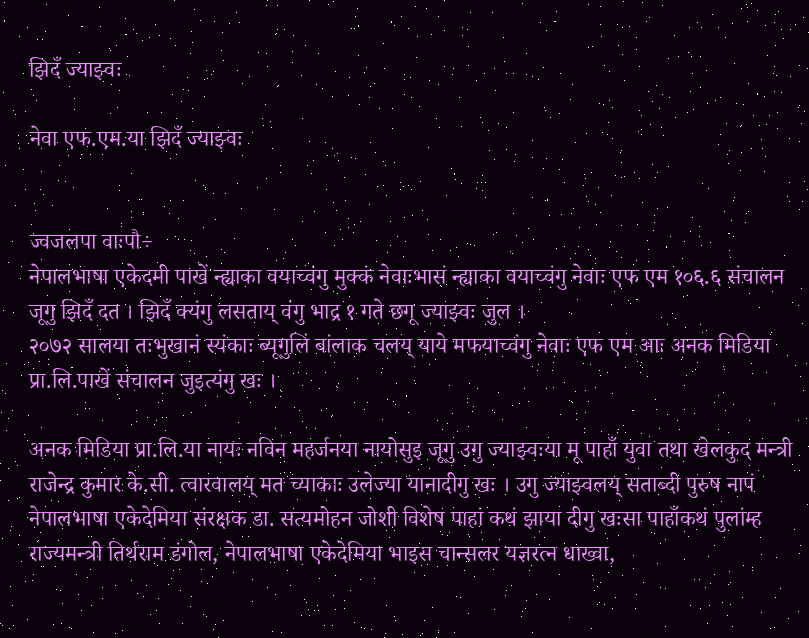झिदँ ज्याझ्वः

नेवा एफ.एम.या झिदँ ज्याझ्वः


ज्वजलपा वाःपौ÷
नेपालभाषा एकेदमी पाखें न्ह्याका वयाच्वंगु मुक्कं नेवाःभासं न्ह्याका वयाच्वंगु नेवाः एफ एम १०६.६ संचालन जूगु झिदँ दत । झिदँ क्यंगु लसताय् वंगु भाद्र १ गते छगू ज्याझ्वः जुल ।
२०७२ सालया तःभुखानं स्यंकाः ब्यूगुलिं बांलाक चलय् याये मफयाच्वंगु नेवाः एफ एम आः अनक मिडिया प्रा.लि.पाखें संचालन जुइत्यंगु खः ।

अनक मिडिया प्रा.लि.या नायः नविन महर्जनया नायोसुइ जूगु उगु ज्याझ्वःया मू पाहाँ युवा तथा खेलकुद मन्त्री राजेन्द्र कुमार के.सी. त्वारवालय् मत च्याकाः उलेज्या यानादीगु खः । उगु ज्याझ्वलय् सताब्दी पुरुष नापं नेपालभाषा एकेदेमिया संरक्षक डा. सत्यमोहन जोशी विशेष पाहां कथं झाया दीगु खःसा पाहाँकथं पुलांम्ह राज्यमन्त्री तिर्थराम डंगोल, नेपालभाषा एकेदेमिया भाइस चान्सलर यज्ञरत्न धाख्वा,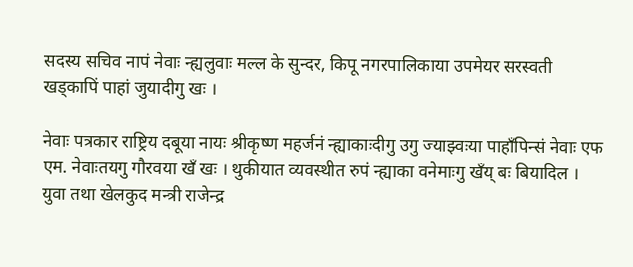सदस्य सचिव नापं नेवाः न्ह्यलुवाः मल्ल के सुन्दर, किपू नगरपालिकाया उपमेयर सरस्वती खड्कापिं पाहां जुयादीगु खः ।

नेवाः पत्रकार राष्ट्रिय दबूया नायः श्रीकृष्ण महर्जनं न्ह्याकाःदीगु उगु ज्याझ्वःया पाहाँपिन्सं नेवाः एफ एम. नेवाःतयगु गौरवया खँ खः । थुकीयात व्यवस्थीत रुपं न्ह्याका वनेमाःगु खँय् बः बियादिल । युवा तथा खेलकुद मन्त्री राजेन्द्र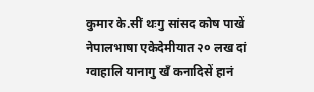कुमार के.सीं थःगु सांसद कोष पाखें नेपालभाषा एकेदेमीयात २० लख दां ग्वाहालि यानागु खँ कनादिसें हानं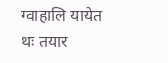ग्वाहालि यायेत थः तयार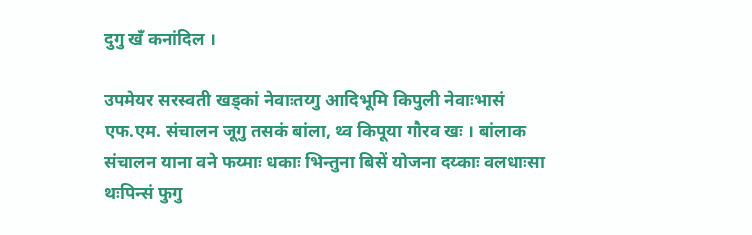दुगु खँ कनांदिल ।

उपमेयर सरस्वती खड्कां नेवाःतय्गु आदिभूमि किपुली नेवाःभासं एफ.एम. संचालन जूगु तसकं बांला, थ्व किपूया गौरव खः । बांलाक संचालन याना वने फय्माः धकाः भिन्तुना बिसें योजना दय्काः वलधाःसा थःपिन्सं फुगु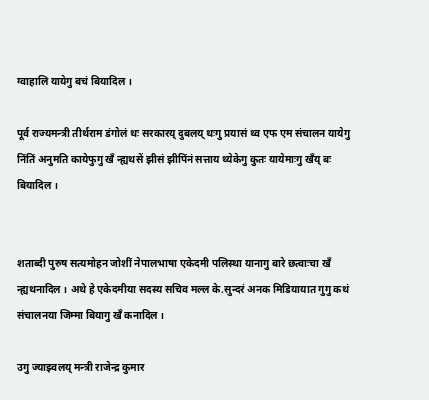ग्वाहालि यायेगु बचं बियादिल ।

पूर्व राज्यमन्त्री तीर्थराम डंगोलं थः सरकारय् दुबलय् थःगु प्रयासं थ्व एफ एम संचालन यायेगु निंतिं अनुमति कायेफुगु खँ न्ह्यथसें झीसं झीपिंनं सत्ताय थ्येकेगु कुतः यायेमाःगु खँय् बः बियादिल ।


शताब्दी पुरुष सत्यमोहन जोशीं नेपालभाषा एकेदमी पलिस्था यानागु बारे छत्वाःचा खँ न्ह्यथनादिल । अथे हे एकेदमीया सदस्य सचिव मल्ल के.सुन्दरं अनक मिडियायात गुगु कथं संचालनया जिम्मा बियागु खँ कनादिल ।

उगु ज्याझ्वलय् मन्त्री राजेन्द्र कुमार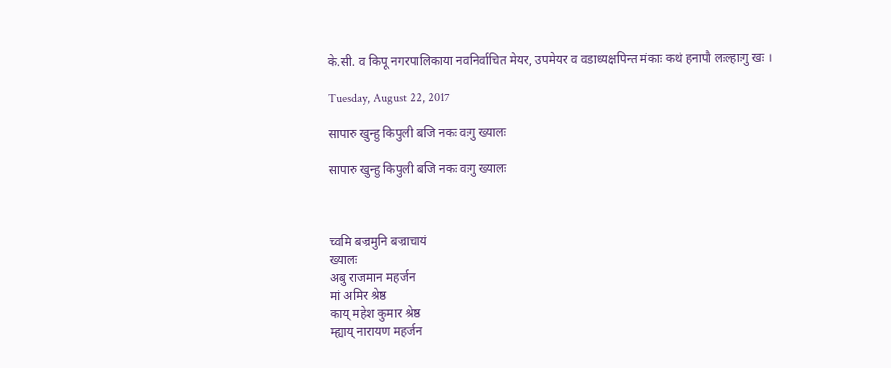के.सी. व किपू नगरपालिकाया नवनिर्वाचित मेयर, उपमेयर व वडाध्यक्षपिन्त मंकाः कथं हनापौ लःल्हाःगु खः ।

Tuesday, August 22, 2017

सापारु खुन्हु किपुली बजि नकः वःगु ख्यालः

सापारु खुन्हु किपुली बजि नकः वःगु ख्यालः



च्वमि बज्रमुनि बज्राचायं
ख्यालः
अबु राजमान महर्जन
मां अमिर श्रेष्ठ
काय् महेश कुमार श्रेष्ठ
म्ह्याय् नारायण महर्जन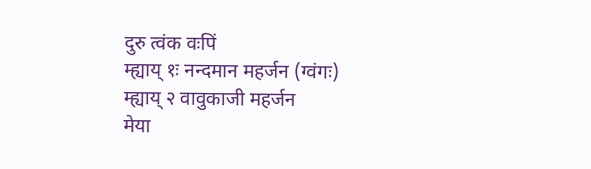दुरु त्वंक वःपिं
म्ह्याय् १ः नन्दमान महर्जन (ग्वंगः)
म्ह्याय् २ वावुकाजी महर्जन
मेया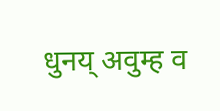धुनय् अवुम्ह व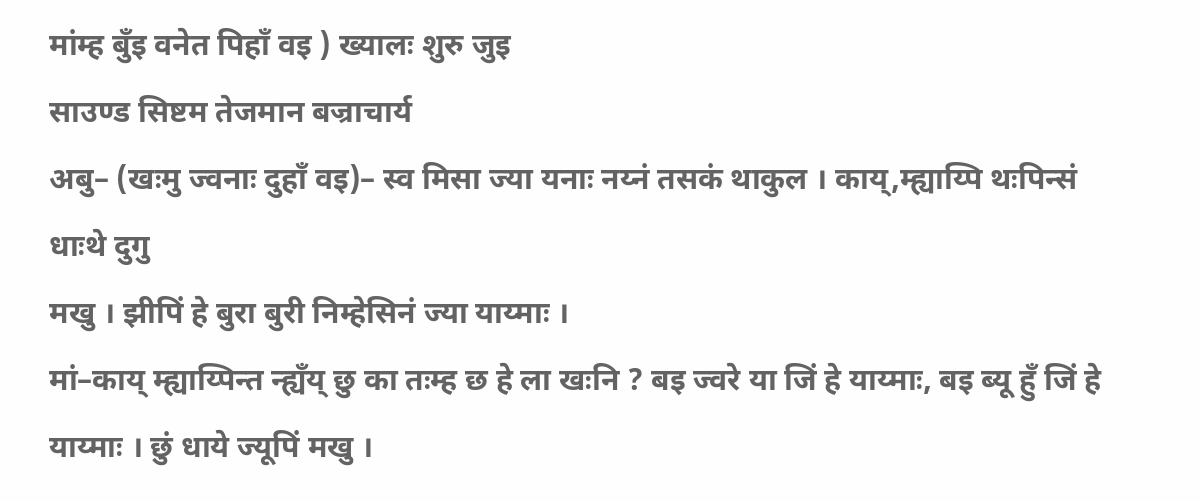मांम्ह बुँइ वनेत पिहाँ वइ ) ख्यालः शुरु जुइ
साउण्ड सिष्टम तेजमान बज्राचार्य
अबु– (खःमु ज्वनाः दुहाँ वइ)– स्व मिसा ज्या यनाः नय्नं तसकं थाकुल । काय्,म्ह्याय्पि थःपिन्सं धाःथे दुगु
मखु । झीपिं हे बुरा बुरी निम्हेसिनं ज्या याय्माः ।
मां–काय् म्ह्याय्पिन्त न्ह्यँय् छु का तःम्ह छ हे ला खःनि ? बइ ज्वरे या जिं हे याय्माः, बइ ब्यू हुँ जिं हे याय्माः । छुं धाये ज्यूपिं मखु ।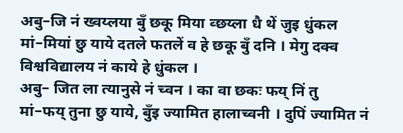अबु–जि नं ख्वय्लया बुँ छकू मिया व्छय्ला धै थें जुइ धुंकल
मां–मियां छु याये दतले फतलें व हे छकू बुँ दनि । मेगु दक्व विश्वविद्यालय नं काये हे धुंकल ।
अबु– जित ला त्यानुसे नं च्वन । का वा छकः फय् निं तु
मां–फय् तुना छु याये, बुँइ ज्यामित हालाच्वनी । दुपिं ज्यामित नं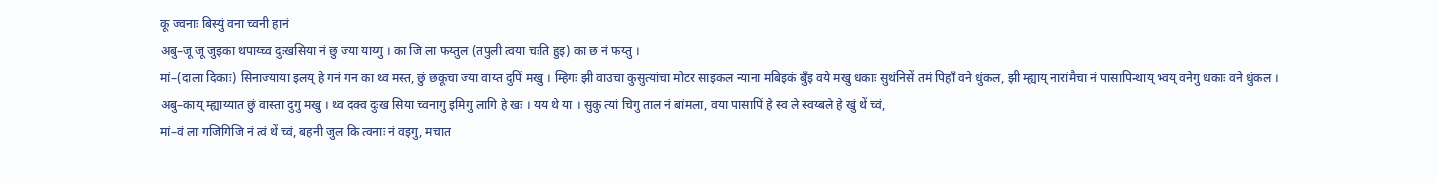कू ज्वनाः बिस्युं वना च्वनी हानं
अबु–जू जू जुइका थपाय्च्व दुःखसिया नं छु ज्या याय्गु । का जि ला फय्तुल (तपुली त्वया चःति हुइ) का छ नं फय्तु ।
मां–(दाला दिकाः) सिनाज्याया इलय् हे गनं गन का थ्व मस्त, छुं छकूचा ज्या वाय्त दुपिं मखु । म्हिगः झी वाउचा कुसुत्यांचा मोटर साइकल न्याना मबिइकं बुँइ वये मखु धकाः सुथंनिसें तमं पिहाँ वने धुंकल, झी म्ह्याय् नारांमैचा नं पासापिन्थाय् भ्वय् वनेगु धकाः वने धुंकल ।
अबु–काय् म्ह्याय्यात छुं वास्ता दुगु मखु । थ्व दक्व दुःख सिया च्वनागु इमिगु लागि हे खः । यय थे या । सुकु त्यां चिगु ताल नं बांमला, वया पासापिं हे स्व ले स्वय्बले हे खुं थें च्वं,
मां–वं ला गजिगिजि नं त्वं थें च्वं, बहनी जुल कि त्वनाः नं वइगु, मचात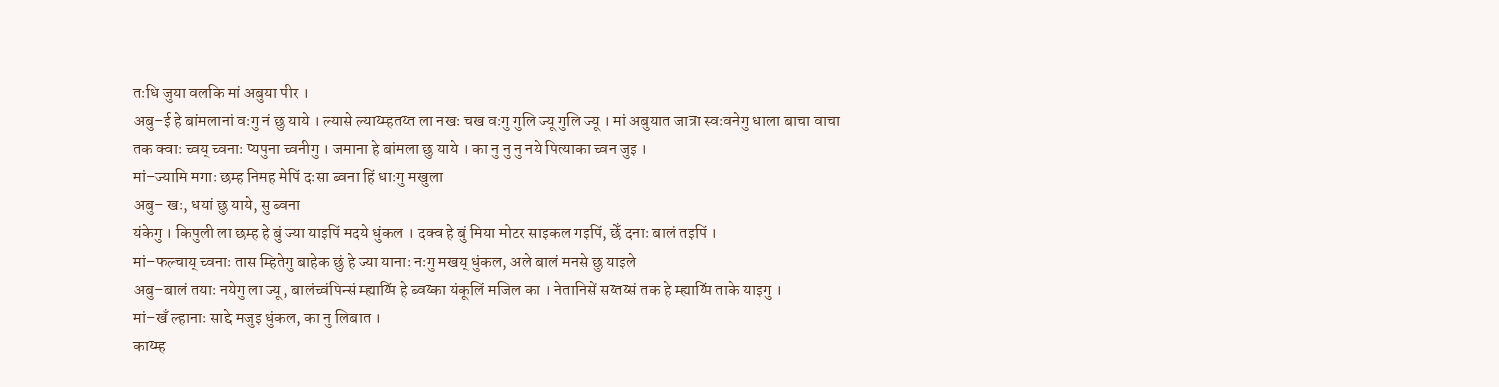तःधि जुया वलकि मां अबुया पीर ।
अबु–ई हे बांमलानां वःगु नं छु याये । ल्यासे ल्याय्म्हतय्त ला नखः चख वःगु गुलि ज्यू गुलि ज्यू । मां अबुयात जात्रा स्वःवनेगु धाला बाचा वाचा तक क्वाः च्वय् च्वनाः प्यपुना च्वनीगु । जमाना हे बांमला छु याये । का नु नु नु नये पित्याका च्वन जुइ ।
मां–ज्यामि मगाः छम्ह निमह मेपिं दःसा ब्वना हिं धाःगु मखुला
अबु– खः, धयां छु याये, सु ब्वना
यंकेगु । किपुली ला छम्ह हे बुं ज्या याइपिं मदये धुंकल । दक्व हे बुं मिया मोटर साइकल गइपिं, छेँ दनाः बालं तइपिं ।
मां–फल्चाय् च्वनाः तास म्हितेगु बाहेक छुं हे ज्या यानाः नःगु मखय् धुंकल, अले बालं मनसे छु याइले
अबु–बालं तयाः नयेगु ला ज्यू, बालंच्वंपिन्सं म्ह्याय्पिं हे ब्वय्का यंकूलिं मजिल का । नेतानिसें सय्तय्सं तक हे म्ह्याय्पिं ताके याइगु ।
मां–खँ ल्हानाः साद्दे मजुइ धुंकल, का नु लिबात ।
काय्म्ह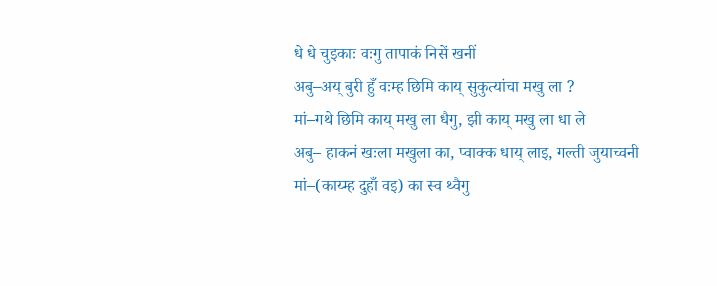धे धे चुइकाः वःगु तापाकं निसें खनीं
अबु–अय् बुरी हुँ वःम्ह छिमि काय् सुकुत्यांचा मखु ला ?
मां–गथे छिमि काय् मखु ला धैगु, झी काय् मखु ला धा ले
अबु– हाकनं खःला मखुला का, प्वाक्क धाय् लाइ, गल्ती जुयाच्वनी
मां–(काय्म्ह दुहाँ वइ) का स्व थ्वैगु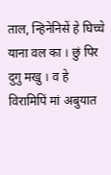ताल, न्हिनेनिसें हे घिच्चे याना वल का । छुं पिर दुगु मखु । व हे विरामिपिं मां अबुयात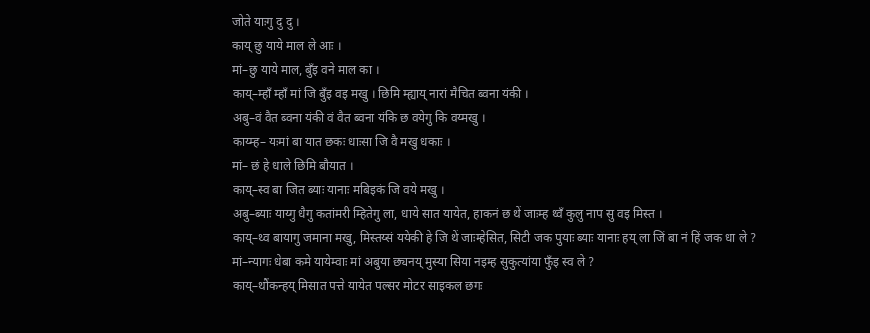जोते याःगु दु दु ।
काय् छु याये माल ले आः ।
मां–छु याये माल, बुँइ वने माल का ।
काय्–म्हाँ म्हाँ मां जि बुँइ वइ मखु । छिमि म्ह्याय् नारां मैचित ब्वना यंकी ।
अबु–वं वैत ब्वना यंकी वं वैत ब्वना यंकि छ वयेगु कि वय्मखु ।
काय्म्ह– यःमां बा यात छकः धाःसा जि वै मखु धकाः ।
मां– छं हे धाले छिमि बौयात ।
काय्–स्व बा जित ब्याः यानाः मबिइकं जि वये मखु ।
अबु–ब्याः याय्गु धैगु कतांमरी म्हितेगु ला, धाये सात यायेत, हाकनं छ थें जाःम्ह थ्वँ कुलु नाप सु वइ मिस्त ।
काय्–थ्व बायागु जमाना मखु, मिस्तय्सं ययेकी हे जि थें जाःम्हेसित, सिटी जक पुयाः ब्याः यानाः हय् ला जिं बा नं हिं जक धा ले ?
मां–न्यागः धेबा कमे यायेम्वाः मां अबुया छ्यनय् मुस्या सिया नइम्ह सुकुत्यांया फुँइ स्व ले ?
काय्–थौंकन्हय् मिसात पत्ते यायेत पल्सर मोटर साइकल छगः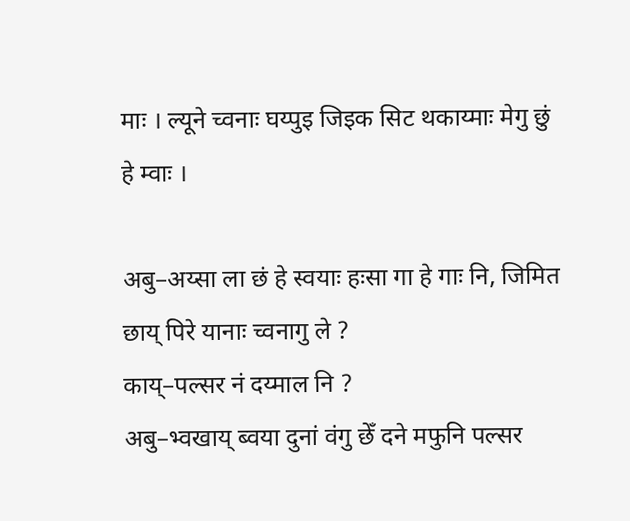माः । ल्यूने च्वनाः घय्पुइ जिइक सिट थकाय्माः मेगु छुं हे म्वाः ।

अबु–अय्सा ला छं हे स्वयाः हःसा गा हे गाः नि, जिमित छाय् पिरे यानाः च्वनागु ले ?
काय्–पल्सर नं दय्माल नि ?
अबु–भ्वखाय् ब्वया दुनां वंगु छेँ दने मफुनि पल्सर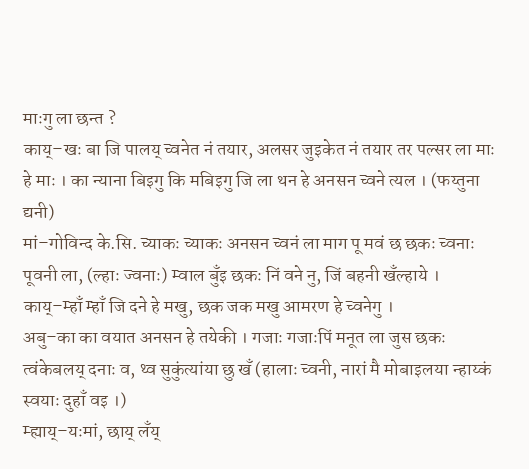माःगु ला छन्त ?
काय्–खः बा जि पालय् च्वनेत नं तयार, अलसर जुइकेत नं तयार तर पल्सर ला माः हे माः । का न्याना बिइगु कि मबिइगु जि ला थन हे अनसन च्वने त्यल । (फय्तुना द्यनी)
मां–गोविन्द के.सि. च्याकः च्याकः अनसन च्वनं ला माग पू मवं छ छकः च्वनाः पूवनी ला, (ल्हाः ज्वनाः) म्वाल बुँइ छकः निं वने नु, जिं बहनी खँल्हाये ।
काय्–म्हाँ म्हाँ जि दने हे मखु, छक जक मखु आमरण हे च्वनेगु ।
अबु–का का वयात अनसन हे तयेकी । गजाः गजाःपिं मनूत ला जुस छकः त्वंकेबलय् दनाः व, थ्व सुकुंत्यांया छु खँ (हालाः च्वनी, नारां मै मोबाइलया न्हाय्कं स्वयाः दुहाँ वइ ।)
म्ह्याय्–यःमां, छाय् लँय्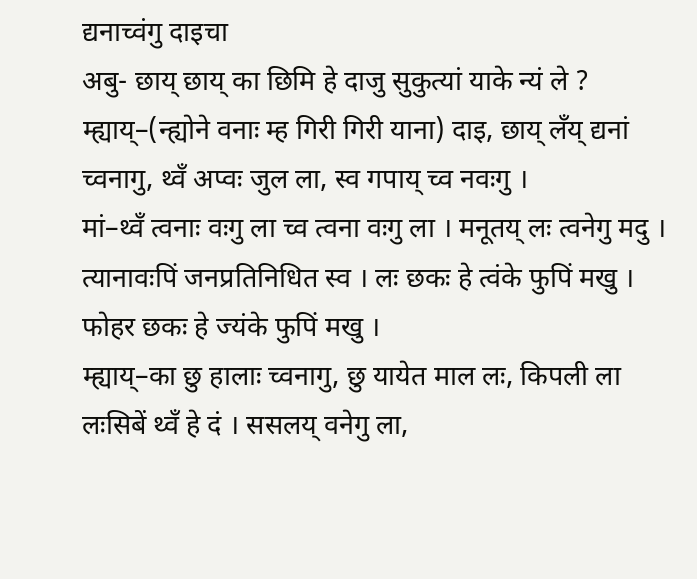द्यनाच्वंगु दाइचा
अबु- छाय् छाय् का छिमि हे दाजु सुकुत्यां याके न्यं ले ?
म्ह्याय्–(न्ह्योने वनाः म्ह गिरी गिरी याना) दाइ, छाय् लँय् द्यनां च्वनागु, थ्वँ अप्वः जुल ला, स्व गपाय् च्व नवःगु ।
मां–थ्वँ त्वनाः वःगु ला च्व त्वना वःगु ला । मनूतय् लः त्वनेगु मदु । त्यानावःपिं जनप्रतिनिधित स्व । लः छकः हे त्वंके फुपिं मखु । फोहर छकः हे ज्यंके फुपिं मखु ।
म्ह्याय्–का छु हालाः च्वनागु, छु यायेत माल लः, किपली ला लःसिबें थ्वँ हे दं । ससलय् वनेगु ला,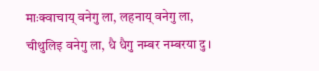माःक्वाचाय् वनेगु ला, लहनाय् वनेगु ला, चीथुलिइ वनेगु ला, धै धैगु नम्बर नम्बरया दु ।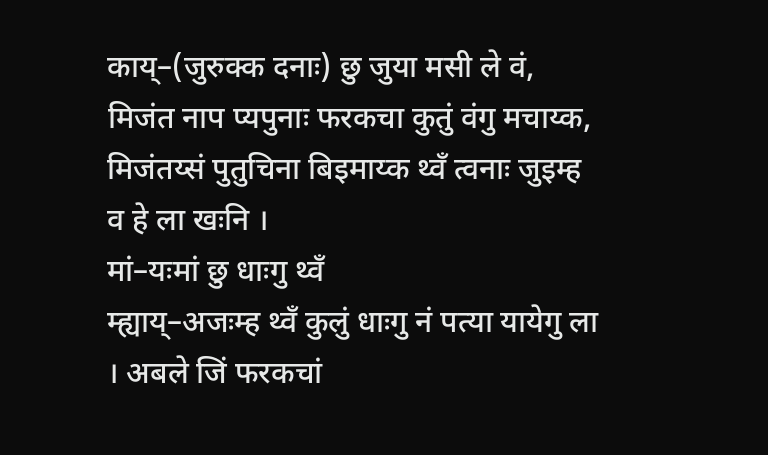काय्–(जुरुक्क दनाः) छु जुया मसी ले वं, मिजंत नाप प्यपुनाः फरकचा कुतुं वंगु मचाय्क, मिजंतय्सं पुतुचिना बिइमाय्क थ्वँ त्वनाः जुइम्ह व हे ला खःनि ।
मां–यःमां छु धाःगु थ्वँ
म्ह्याय्–अजःम्ह थ्वँ कुलुं धाःगु नं पत्या यायेगु ला । अबले जिं फरकचां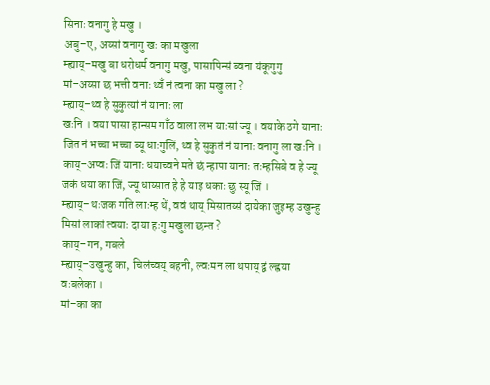सिनाः वनागु हे मखु ।
अबु–ए, अय्सां वनागु खः का मखुला
म्ह्याय्–मखु बा धरोधर्म वनागु मखु, पासापिन्सं ब्वना यंकूगुगु
मां–अय्सा छ भत्ती वनाः थ्वँ नं त्वना का मखु ला ?
म्ह्याय्–थ्व हे सुकुत्यां नं यानाः ला
खःनि । वया पासा हान्सम गाँठ वाला लभ याःसां ज्यू । वयाके ठगे यानाः जित नं भच्चा भच्चा ब्यू धाःगुलिं, थ्व हे सुकुतं नं यानाः वनागु ला खःनि ।
काय्–अप्वः जिं यानाः धयाच्वने मते छं न्हापा यानाः तःम्हसिबे व हे ज्यू जकं धया का जिं, ज्यू धाय्सात हे हे याइ धकाः छु स्यू जिं ।
म्ह्याय्–थःजक गति लाःम्ह थें, ववं थाय् मिसातय्सं दायेका जुइम्ह उखुन्हु मिसां लाकां त्वयाः दाया हःगु मखुला छन्त ?
काय्–गन, गबले
म्ह्याय्–उखुन्हु का, चिलंच्वय् बहनी, ल्वःमन ला थपाय् द्वं ल्ह्वया वःबलेका ।
मां–का का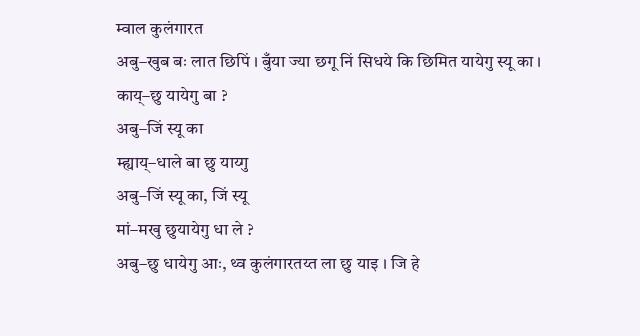म्वाल कुलंगारत
अबु–खुब बः लात छिपिं । बुँया ज्या छगू निं सिधये कि छिमित यायेगु स्यू का ।
काय्–छु यायेगु बा ?
अबु–जिं स्यू का
म्ह्याय्–धाले बा छु याय्गु
अबु–जिं स्यू का, जिं स्यू
मां–मखु छुयायेगु धा ले ?
अबु–छु धायेगु आः, थ्व कुलंगारतय्त ला छु याइ । जि हे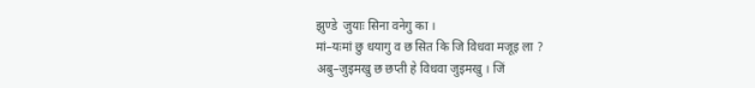झुण्डे  जुयाः सिना वनेगु का ।
मां–यःमां छु धयागु व छ सित कि जि विधवा मजूइ ला ?
अबु–जुइमखु छ छप्ती हे विधवा जुइमखु । जिं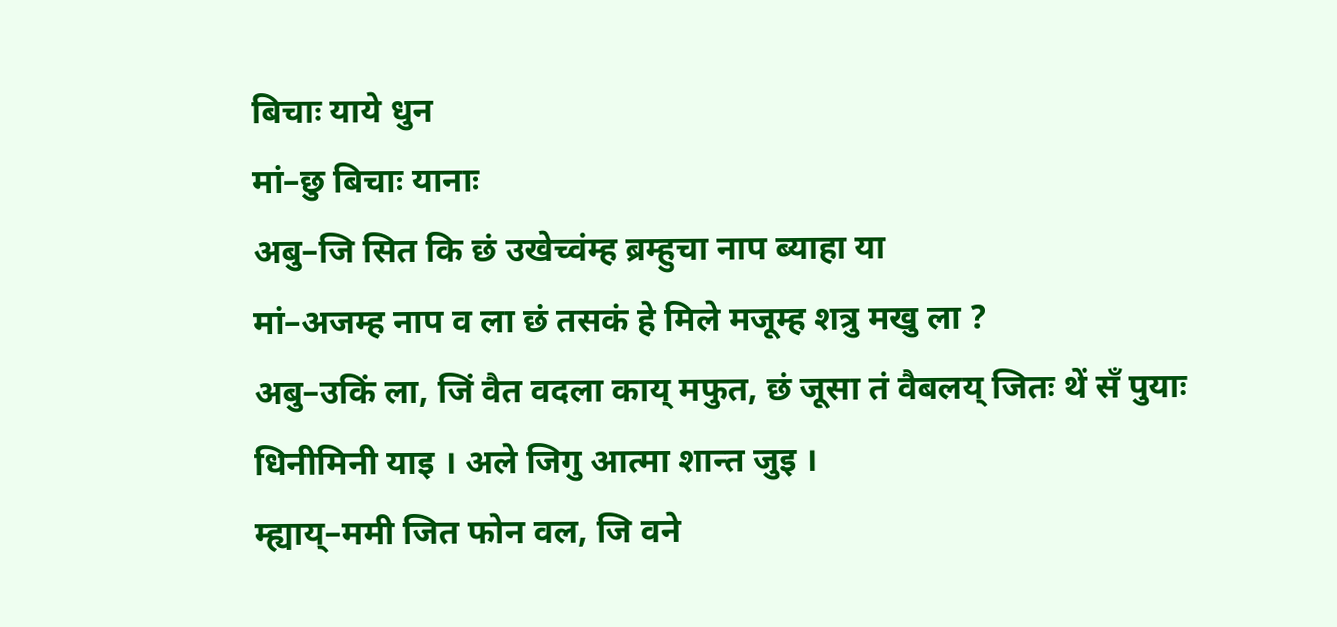बिचाः याये धुन
मां–छु बिचाः यानाः
अबु–जि सित कि छं उखेच्वंम्ह ब्रम्हुचा नाप ब्याहा या
मां–अजम्ह नाप व ला छं तसकं हे मिले मजूम्ह शत्रु मखु ला ?
अबु–उकिं ला, जिं वैत वदला काय् मफुत, छं जूसा तं वैबलय् जितः थें सँ पुयाः धिनीमिनी याइ । अले जिगु आत्मा शान्त जुइ ।
म्ह्याय्–ममी जित फोन वल, जि वने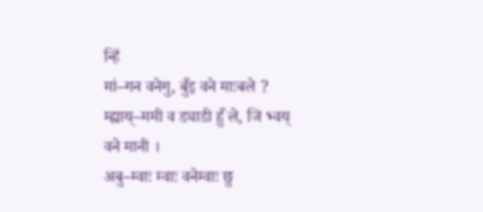न्हिं
मां–गन वनेगु, बुँइ वने माःबले ?
म्ह्याय्–ममी व ड्याडी हुँ ले, जि भ्वय् वने मानी ।
अबु–म्वाः म्वाः वनेम्वाः छु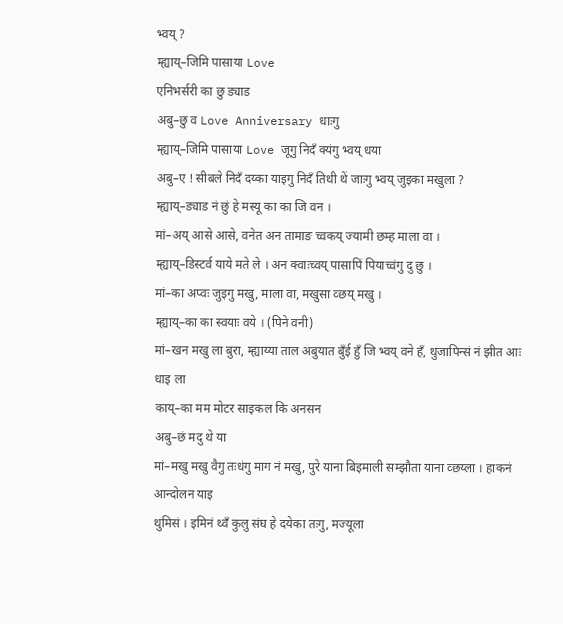भ्वय् ?
म्ह्याय्–जिमि पासाया Love
एनिभर्सरी का छु ड्याड
अबु–छु व Love Anniversary धाःगु
म्ह्याय्–जिमि पासाया Love जूगु निदँ क्यंगु भ्वय् धया
अबु–ए ! सीबले निदँ दय्का याइगु निदँ तिथी थें जाःगु भ्वय् जुइका मखुला ?
म्ह्याय्–ड्याड नं छुं हे मस्यू का का जि वन ।
मां–अय् आसे आसे, वनेत अन तामाङ च्वकय् ज्यामी छम्ह माला वा ।
म्ह्याय्–डिस्टर्व याये मते ले । अन क्वाःच्वय् पासापिं पियाच्वंगु दु छु ।
मां–का अप्वः जुइगु मखु, माला वा, मखुसा व्छय् मखु ।
म्ह्याय्–का का स्वयाः वये । (पिने वनी)
मां–खन मखु ला बुरा, म्ह्याय्या ताल अबुयात बुँई हुँ जि भ्वय् वने हँ, थुजापिन्सं नं झीत आः धाइ ला
काय्–का मम मोटर साइकल कि अनसन
अबु–छं मदु थे या
मां–मखु मखु वैगु तःधंगु माग नं मखु, पुरे याना बिइमाली सम्झौता याना व्छय्ला । हाकनं आन्दोलन याइ
थुमिसं । इमिनं थ्वँ कुलु संघ हे दयेका तःगु, मज्यूला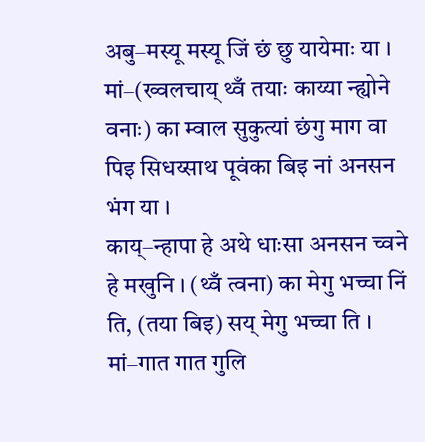अबु–मस्यू मस्यू जिं छं छु यायेमाः या ।
मां–(ख्वलचाय् थ्वँ तयाः काय्या न्ह्योने वनाः) का म्वाल सुकुत्यां छंगु माग वा पिइ सिधय्साथ पूवंका बिइ नां अनसन भंग या ।
काय्–न्हापा हे अथे धाःसा अनसन च्वने हे मखुनि । (थ्वँ त्वना) का मेगु भच्चा निं ति, (तया बिइ) सय् मेगु भच्चा ति ।
मां–गात गात गुलि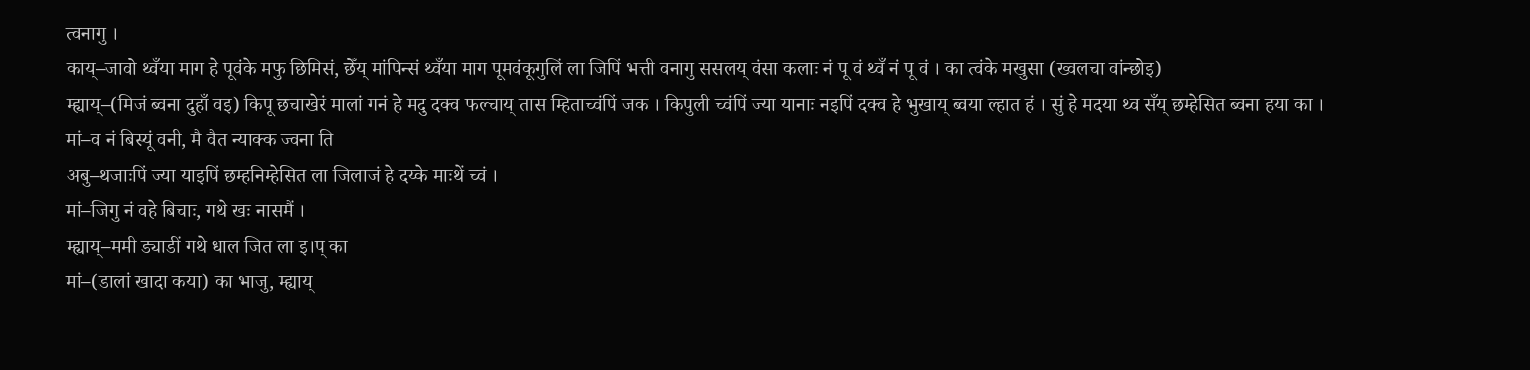त्वनागु ।
काय्–जावो थ्वँया माग हे पूवंके मफु छिमिसं, छेँय् मांपिन्सं थ्वँया माग पूमवंकूगुलिं ला जिपिं भत्ती वनागु ससलय् वंसा कलाः नं पू वं थ्वँ नं पू वं । का त्वंके मखुसा (ख्वलचा वांन्छोइ)
म्ह्याय्–(मिजं ब्वना दुहाँ वइ) किपू छचाखेरं मालां गनं हे मदु दक्व फल्चाय् तास म्हिताच्वंपिं जक । किपुली च्वंपिं ज्या यानाः नइपिं दक्व हे भुखाय् ब्वया ल्हात हं । सुं हे मदया थ्व सँय् छम्हेसित ब्वना हया का ।
मां–व नं बिस्यूं वनी, मै वैत न्याक्क ज्वना ति
अबु–थजाःपिं ज्या याइपिं छम्हनिम्हेसित ला जिलाजं हे दय्के माःथें च्वं ।
मां–जिगु नं वहे बिचाः, गथे खः नासमैं ।
म्ह्याय्–ममी ड्याडीं गथे धाल जित ला इ।प् का
मां–(डालां खादा कया) का भाजु, म्ह्याय्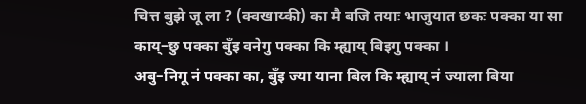चित्त बुझे जू ला ? (क्वखाय्की) का मै बजि तयाः भाजुयात छकः पक्का या सा
काय्–छु पक्का बुँइ वनेगु पक्का कि म्ह्याय् बिइगु पक्का ।
अबु–निगू नं पक्का का, बुँइ ज्या याना बिल कि म्ह्याय् नं ज्याला बिया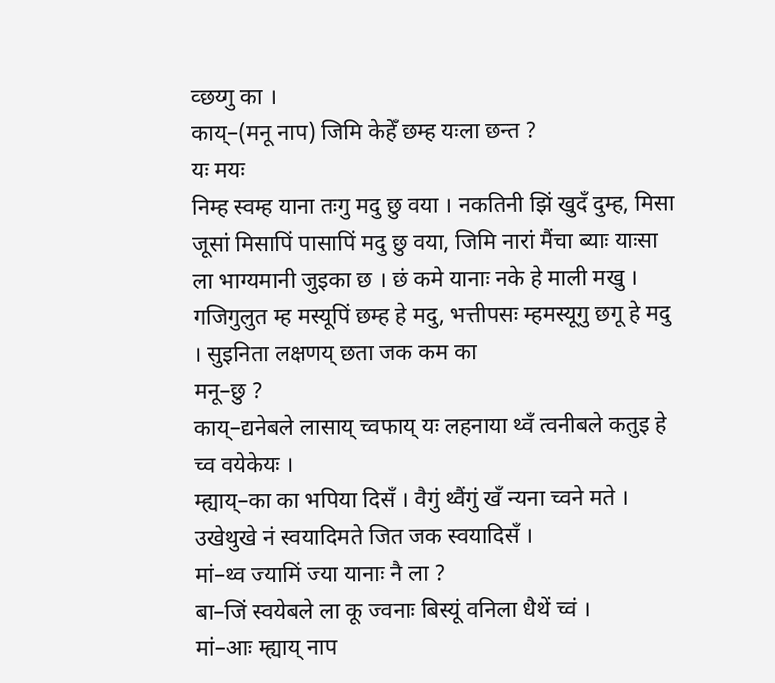व्छय्गु का ।
काय्–(मनू नाप) जिमि केहेँ छम्ह यःला छन्त ?
यः मयः
निम्ह स्वम्ह याना तःगु मदु छु वया । नकतिनी झिं खुदँ दुम्ह, मिसा जूसां मिसापिं पासापिं मदु छु वया, जिमि नारां मैंचा ब्याः याःसा ला भाग्यमानी जुइका छ । छं कमे यानाः नके हे माली मखु । गजिगुलुत म्ह मस्यूपिं छम्ह हे मदु, भत्तीपसः म्हमस्यूगु छगू हे मदु । सुइनिता लक्षणय् छता जक कम का
मनू–छु ?
काय्–द्यनेबले लासाय् च्वफाय् यः लहनाया थ्वँ त्वनीबले कतुइ हे च्व वयेकेयः ।
म्ह्याय्–का का भपिया दिसँ । वैगुं थ्वैंगुं खँ न्यना च्वने मते । उखेथुखे नं स्वयादिमते जित जक स्वयादिसँ ।
मां–थ्व ज्यामिं ज्या यानाः नै ला ?
बा–जिं स्वयेबले ला कू ज्वनाः बिस्यूं वनिला धैथें च्वं ।
मां–आः म्ह्याय् नाप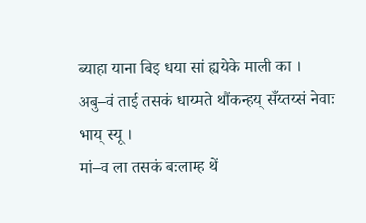ब्याहा याना बिइ धया सां ह्ययेके माली का ।
अबु–वं ताई तसकं धाय्मते थौंकन्हय् सँय्तय्सं नेवाः भाय् स्यू ।
मां–व ला तसकं बःलाम्ह थें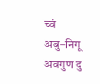च्वं
अबु–निगू अवगुण दु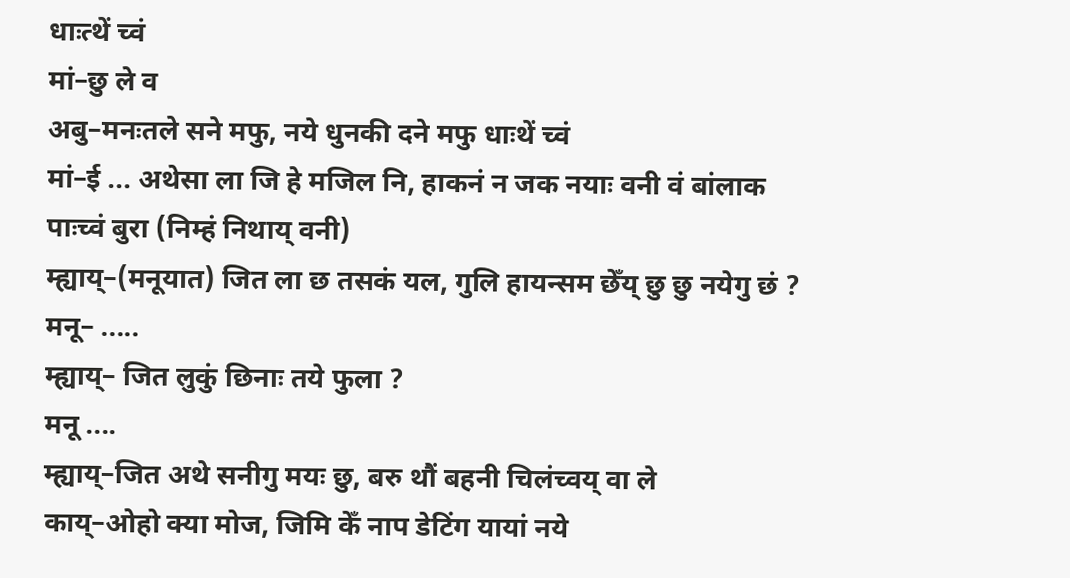धाःत्थें च्वं
मां–छु ले व
अबु–मनःतले सने मफु, नये धुनकी दने मफु धाःथें च्वं
मां–ई ... अथेसा ला जि हे मजिल नि, हाकनं न जक नयाः वनी वं बांलाक पाःच्वं बुरा (निम्हं निथाय् वनी)
म्ह्याय्–(मनूयात) जित ला छ तसकं यल, गुलि हायन्सम छेँय् छु छु नयेगु छं ?
मनू– .....
म्ह्याय्– जित लुकुं छिनाः तये फुला ?
मनू ....
म्ह्याय्–जित अथे सनीगु मयः छु, बरु थौं बहनी चिलंच्वय् वा ले
काय्–ओहो क्या मोज, जिमि केँ नाप डेटिंग यायां नये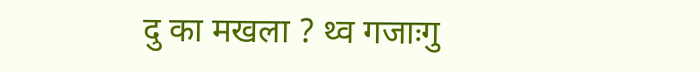दु का मखला ? थ्व गजाःगु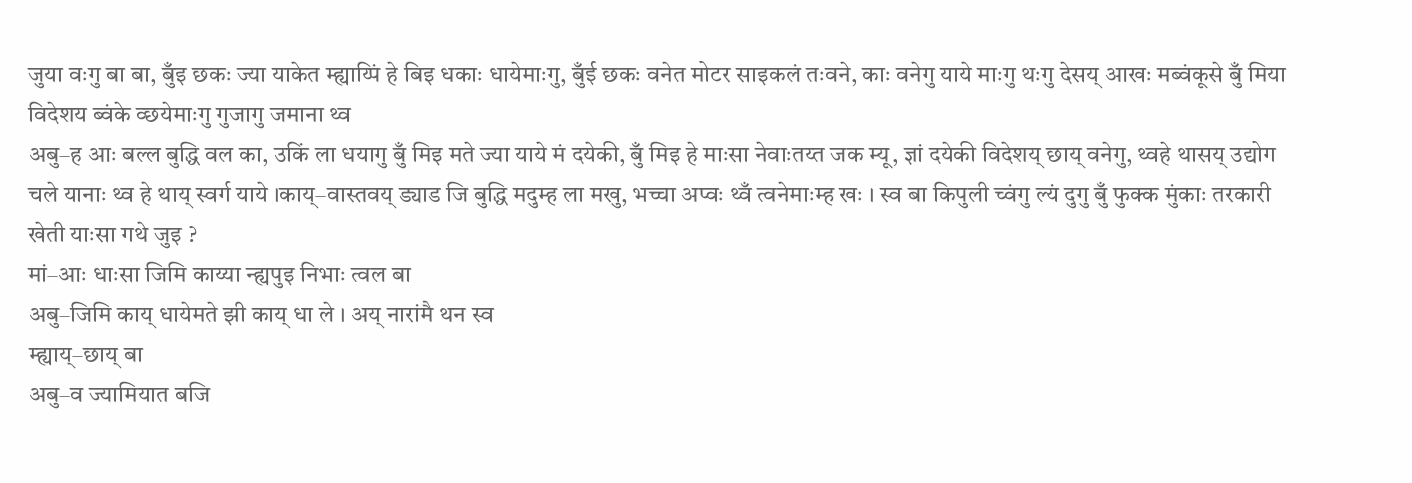जुया वःगु बा बा, बुँइ छकः ज्या याकेत म्ह्याय्पिं हे बिइ धकाः धायेमाःगु, बुँई छकः वनेत मोटर साइकलं तःवने, काः वनेगु याये माःगु थःगु देसय् आखः मब्वंकूसे बुँ मिया विदेशय ब्वंके व्छयेमाःगु गुजागु जमाना थ्व
अबु–ह आः बल्ल बुद्धि वल का, उकिं ला धयागु बुँ मिइ मते ज्या याये मं दयेकी, बुँ मिइ हे माःसा नेवाःतय्त जक म्यू, ज्ञां दयेकी विदेशय् छाय् वनेगु, थ्वहे थासय् उद्योग चले यानाः थ्व हे थाय् स्वर्ग याये ।काय्–वास्तवय् ड्याड जि बुद्धि मदुम्ह ला मखु, भच्चा अप्वः थ्वँ त्वनेमाःम्ह खः । स्व बा किपुली च्वंगु ल्यं दुगु बुँ फुक्क मुंकाः तरकारी खेती याःसा गथे जुइ ?
मां–आः धाःसा जिमि काय्या न्ह्यपुइ निभाः त्वल बा
अबु–जिमि काय् धायेमते झी काय् धा ले । अय् नारांमै थन स्व
म्ह्याय्–छाय् बा
अबु–व ज्यामियात बजि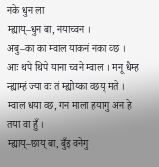नके धुन ला
म्ह्याय्–धुन बा, नयाच्वन ।
अबु–का का म्वाल याकनं नका व्छ । आः थपे थिपे याना च्वने म्वाल । मनू धैम्ह न्ह्याम्हं ज्या वः तं म्ह्योय्का व्छय् मते । म्वाल धया व्छ, गन माला हयागु अन हे तया वा हुँ ।
म्ह्याय्–छाय् बा, बुँइ वनेगु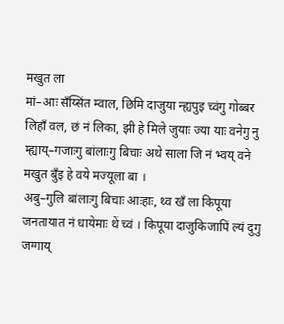मखुत ला
मां–आः सँय्सिंत म्वाल, छिमि दाजुया न्ह्यपुइ च्वंगु गोब्बर लिहाँ वल, छं नं लिका, झी हे मिले जुयाः ज्या याः वनेगु नु
म्ह्याय्–गजाःगु बांलाःगु बिचाः अथे साला जि नं भ्वय् वने मखुत बुँइ हे वये मज्यूला बा ।
अबु–गुलि बांलाःगु बिचाः आःहाः, थ्व खँ ला किपूया जनतायात नं धायेमाः थें च्वं । किपूया दाजुकिजापिं ल्यं दुगु जग्गाय्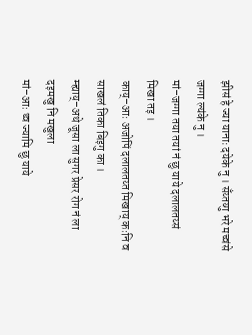झीसं हे ज्या यानाः दयेके नु । सँय्तय्गु भरे मच्वंसे जग्गा ल्यंके नु ।
मां–जग्गा तया तयां नं छु याये दलालतय्सं मिखा तइ ।
काय्–आः अजोपिं दलालतय्त मिखाय् कःनि व साखलं तिका बिइगु का ।
म्ह्याय्–अथे जूसा ला सुगर प्रेसर रोग नं ला दइमखु नि मखुला
मां–आः थ्व ज्यामि छु याये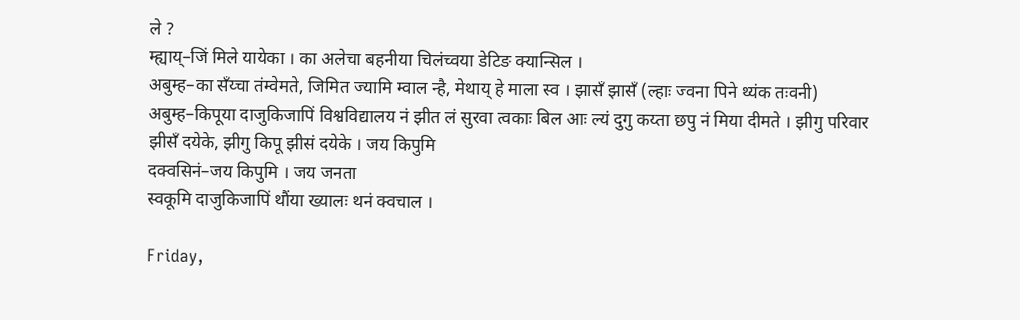ले ?
म्ह्याय्–जिं मिले यायेका । का अलेचा बहनीया चिलंच्वया डेटिङ क्यान्सिल ।
अबुम्ह–का सँय्चा तंम्वेमते, जिमित ज्यामि म्वाल न्है, मेथाय् हे माला स्व । झासँ झासँ (ल्हाः ज्वना पिने थ्यंक तःवनी)
अबुम्ह–किपूया दाजुकिजापिं विश्वविद्यालय नं झीत लं सुरवा त्वकाः बिल आः ल्यं दुगु कय्ता छपु नं मिया दीमते । झीगु परिवार झीसँ दयेके, झीगु किपू झीसं दयेके । जय किपुमि
दक्वसिनं–जय किपुमि । जय जनता
स्वकूमि दाजुकिजापिं थौंया ख्यालः थनं क्वचाल ।

Friday,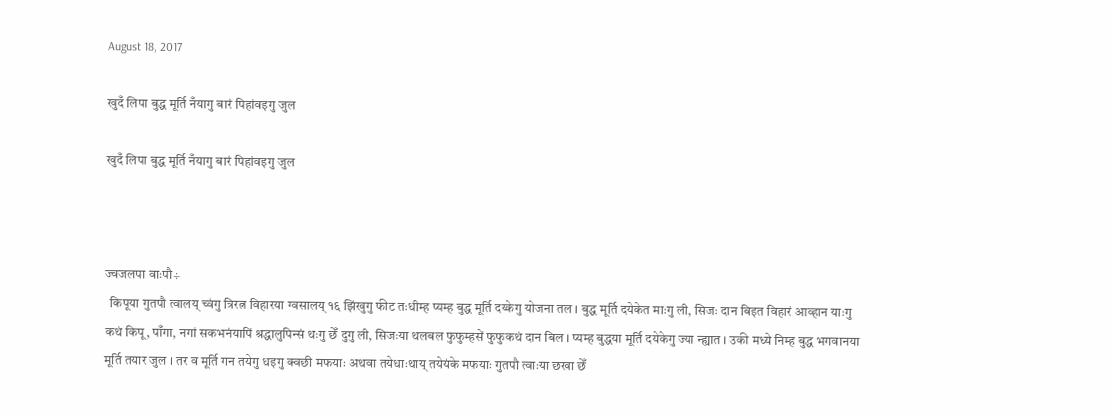August 18, 2017

खुदँ लिपा बुद्ध मूर्ति नँयागु बारं पिहांवइगु जुल

खुदँ लिपा बुद्ध मूर्ति नँयागु बारं पिहांवइगु जुल



ज्वजलपा वाःपौ÷
  किपूया गुतपौ त्वालय् च्वंगु त्रिरत्न विहारया ग्वसालय् १६ झिंखुगु फीट तःधीम्ह प्यम्ह बुद्ध मूर्ति दय्केगु योजना तल । बुद्ध मूर्ति दयेकेत माःगु ली, सिजः दान बिइत विहारं आव्हान याःगु कथं किपू, पाँगा, नगां सकभनंयापिं श्रद्धालुपिन्सं थःगु छेँ दुगु ली, सिजःया थलबल फुफुम्हसें फुफुकथं दान बिल । प्यम्ह बुद्धया मूर्ति दयेकेगु ज्या न्ह्यात । उकी मध्ये निम्ह बुद्ध भगवानया मूर्ति तयार जुल । तर व मूर्ति गन तयेगु धइगु क्वछी मफयाः अथवा तयेधाःथाय् तयेयंके मफयाः गुतपौ त्वाःया छखा छेँ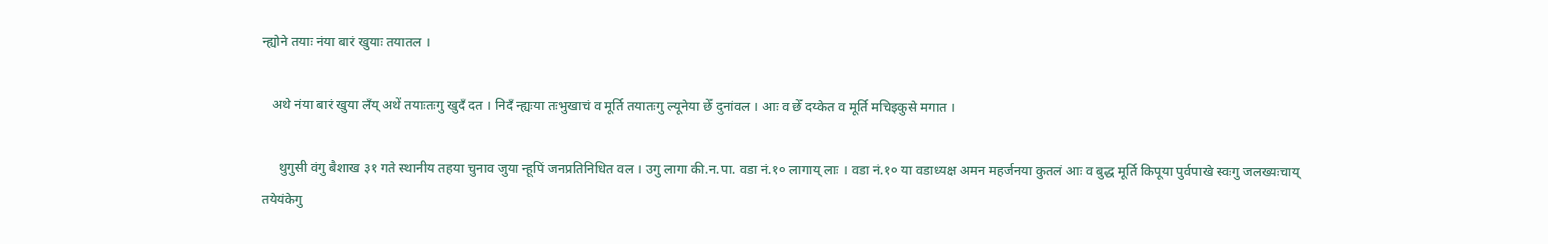न्ह्योने तयाः नंया बारं खुयाः तयातल ।

   अथे नंया बारं खुया लँय् अथें तयाःतःगु खुदँ दत । निदँ न्ह्यःया तःभुखाचं व मूर्ति तयातःगु ल्यूनेया छेँ दुनांवल । आः व छेँ दय्केत व मूर्ति मचिइकुसे मगात ।

     थुगुसी वंगु बैशाख ३१ गते स्थानीय तहया चुनाव जुया न्हूपिं जनप्रतिनिधित वल । उगु लागा की.न.पा. वडा नं.१० लागाय् लाः । वडा नं.१० या वडाध्यक्ष अमन महर्जनया कुतलं आः व बुद्ध मूर्ति किपूया पुर्वपाखे स्वःगु जलख्यःचाय् तयेयंकेगु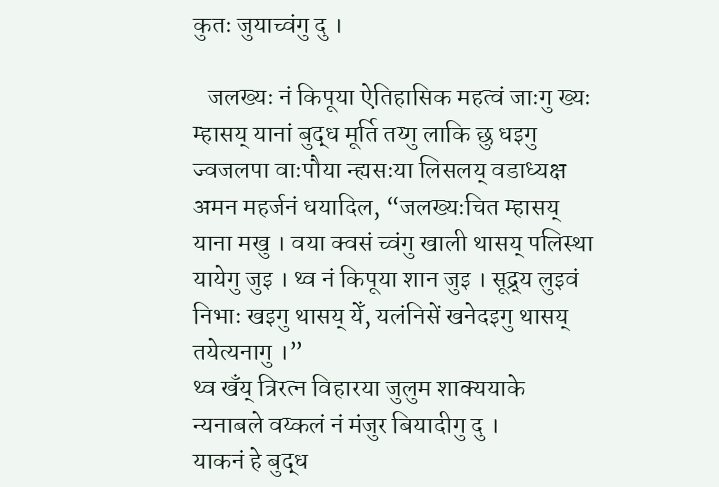कुतः जुयाच्वंगु दु ।

   जलख्यः नं किपूया ऐतिहासिक महत्वं जाःगु ख्यः म्हासय् यानां बुद्ध मूर्ति तय्गु लाकि छु धइगु ज्वजलपा वाःपौया न्ह्यसःया लिसलय् वडाध्यक्ष अमन महर्जनं धयादिल, “जलख्यःचित म्हासय् याना मखु । वया क्वसं च्वंगु खाली थासय् पलिस्था यायेगु जुइ । थ्व नं किपूया शान जुइ । सूद्र्य लुइवं निभाः खइगु थासय् येँ, यलंनिसें खनेदइगु थासय् तयेत्यनागु ।”
थ्व खँय् त्रिरत्न विहारया जुलुम शाक्ययाके न्यनाबले वय्कलं नं मंजुर बियादीगु दु ।
याकनं हे बुद्ध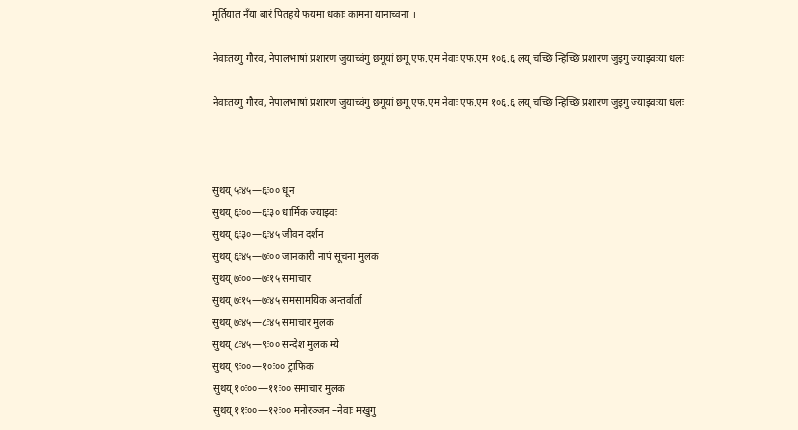मूर्तियात नँया बारं पितहये फयमा धकाः कामना यानाच्वना ।

नेवाःतय्गु गौरव, नेपालभाषां प्रशारण जुयाच्वंगु छगूयां छगू एफ.एम नेवाः एफ.एम १०६.६ लय् चच्छि न्हिच्छि प्रशारण जुइगु ज्याझ्वःया धलः

नेवाःतय्गु गौरव, नेपालभाषां प्रशारण जुयाच्वंगु छगूयां छगू एफ.एम नेवाः एफ.एम १०६.६ लय् चच्छि न्हिच्छि प्रशारण जुइगु ज्याझ्वःया धलः



सुथय् ५ः४५—६ः०० धून
सुथय् ६ः००—६ः३० धार्मिक ज्याझ्वः
सुथय् ६ः३०—६ः४५ जीवन दर्शन
सुथय् ६ः४५—७ः०० जानकारी नापं सूचना मुलक
सुथय् ७ः००—७ः१५ समाचार
सुथय् ७ः१५—७ः४५ समसामयिक अन्तर्वार्ता
सुथय् ७ः४५—८ः४५ समाचार मुलक
सुथय् ८ः४५—९ः०० सन्देश मुलक म्ये
सुथय् ९ः००—१०ः०० ट्राफिक
सुथय् १०ः००—११ः०० समाचार मुलक
सुथय् ११ः००—१२ः०० मनोरञ्जन –नेवाः मखुगु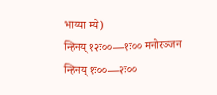भाय्या म्ये)
न्हिनय् १२ः००—१ः०० मनोरञ्जन
न्हिनय् १ः००—२ः००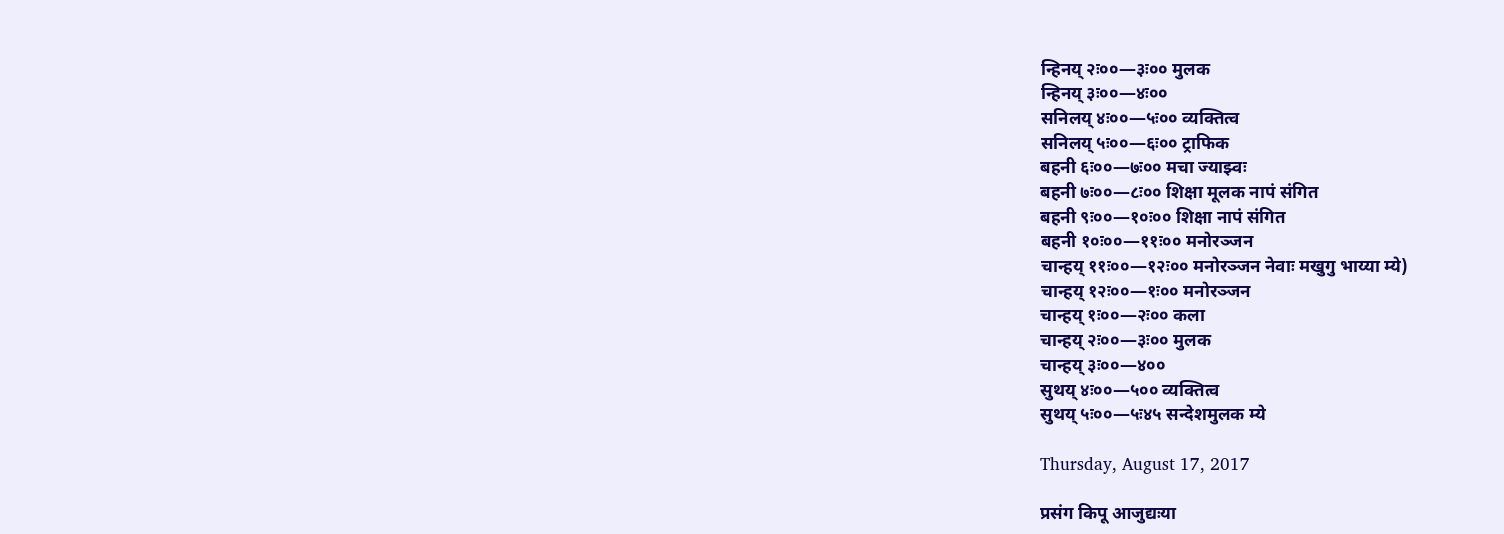न्हिनय् २ः००—३ः०० मुलक
न्हिनय् ३ः००—४ः००
सनिलय् ४ः००—५ः०० व्यक्तित्व
सनिलय् ५ः००—६ः०० ट्राफिक
बहनी ६ः००—७ः०० मचा ज्याझ्वः
बहनी ७ः००—८ः०० शिक्षा मूलक नापं संगित
बहनी ९ः००—१०ः०० शिक्षा नापं संगित
बहनी १०ः००—११ः०० मनोरञ्जन
चान्हय् ११ः००—१२ः०० मनोरञ्जन नेवाः मखुगु भाय्या म्ये)
चान्हय् १२ः००—१ः०० मनोरञ्जन
चान्हय् १ः००—२ः०० कला
चान्हय् २ः००—३ः०० मुलक
चान्हय् ३ः००—४००
सुथय् ४ः००—५०० व्यक्तित्व
सुथय् ५ः००—५ः४५ सन्देशमुलक म्ये

Thursday, August 17, 2017

प्रसंग किपू आजुद्यःया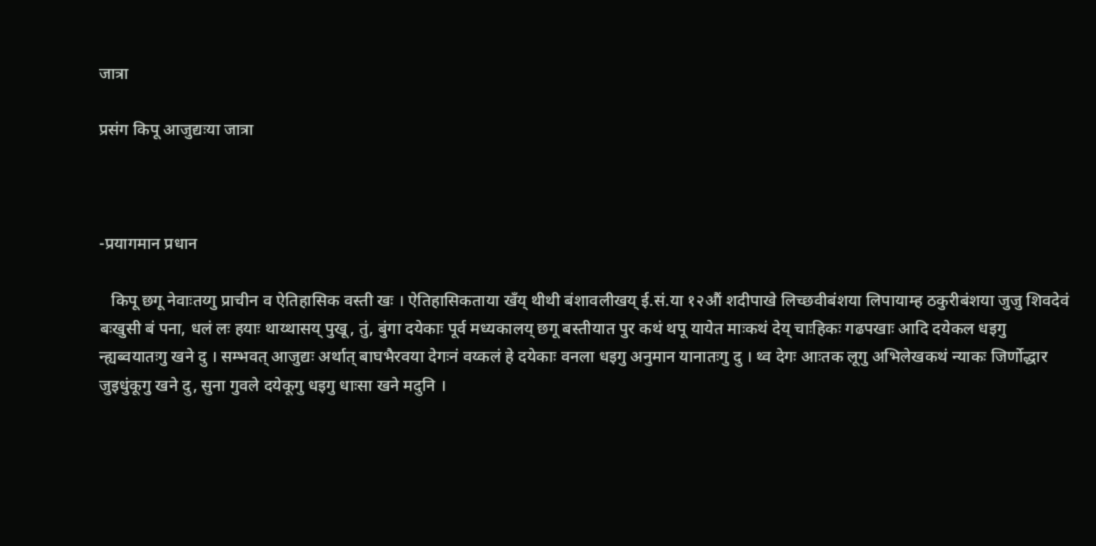जात्रा

प्रसंग किपू आजुद्यःया जात्रा



-प्रयागमान प्रधान

   किपू छगू नेवाःतय्गु प्राचीन व ऐतिहासिक वस्ती खः । ऐतिहासिकताया खँय् थीथी बंशावलीखय् ई.सं.या १२औं शदीपाखे लिच्छवीबंशया लिपायाम्ह ठकुरीबंशया जुजु शिवदेवं बःखुसी बं पना, धलं लः हयाः थाय्थासय् पुखू, तुं, बुंगा दयेकाः पूर्व मध्यकालय् छगू बस्तीयात पुर कथं थपू यायेत माःकथं देय् चाःहिकः गढपखाः आदि दयेकल धइगु न्ह्यब्वयातःगु खने दु । सम्भवत् आजुद्यः अर्थात् बाघभैरवया देगःनं वय्कलं हे दयेकाः वनला धइगु अनुमान यानातःगु दु । थ्व देगः आःतक लूगु अभिलेखकथं न्याकः जिर्णोद्धार जुइधुंकूगु खने दु, सुना गुवले दयेकूगु धइगु धाःसा खने मदुनि ।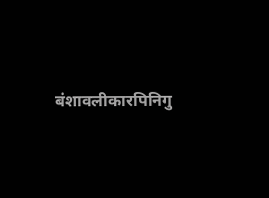बंशावलीकारपिनिगु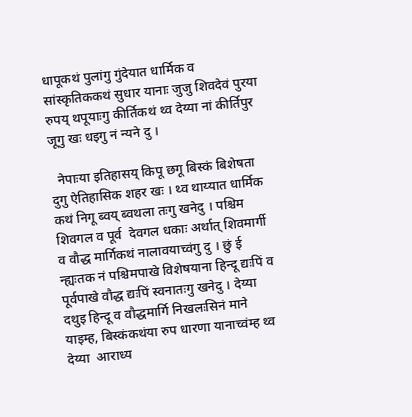धापूकथं पुलांगु गुंदेयात धार्मिक व सांस्कृतिककथं सुधार यानाः जुजु शिवदेवं पुरया रुपय् थपूयाःगु कीर्तिकथं थ्व देय्या नां कीर्तिपुर जूगु खः धइगु नं न्यने दु ।

  नेपाःया इतिहासय् किपू छगू बिस्कं बिशेषता दुगु ऐतिहासिक शहर खः । थ्व थाय्यात धार्मिक कथं निगू ब्वय् ब्वथला तःगु खनेदु । पश्चिम शिवगल व पूर्व  देवगल धकाः अर्थात् शिवमार्गी व वौद्ध मार्गिकथं नालावयाच्वंगु दु । छुं ई न्ह्यःतक नं पश्चिमपाखे विशेषयाना हिन्दू द्यःपिं व पूर्वपाखे वौद्ध द्यःपिं स्वनातःगु खनेदु । देय्या दथुइ हिन्दू व वौद्धमार्गि निखलःसिनं माने याइम्ह, बिस्कंकथंया रुप धारणा यानाच्वंम्ह थ्व देय्या  आराध्य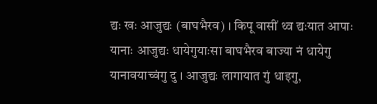द्यः खः आजुद्यः (बाघभैरव) । किपू वासीं थ्व द्यःयात आपाः यानाः आजुद्यः धायेगुयाःसा बाघभैरव बाज्या नं धायेगु यानावयाच्वंगु दु । आजुद्यः लागायात गुं धाइगु,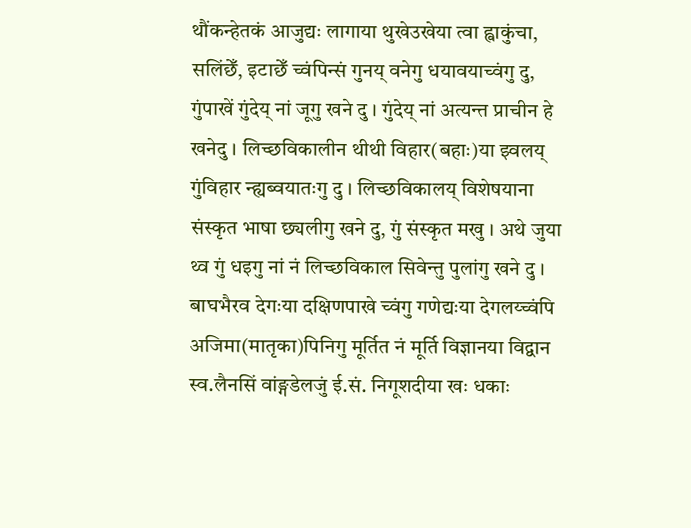थौंकन्हेतकं आजुद्यः लागाया थुखेउखेया त्वा ह्वाकुंचा, सलिंछेँ, इटाछेँ च्वंपिन्सं गुनय् वनेगु धयावयाच्वंगु दु, गुंपाखें गुंदेय् नां जूगु खने दु । गुंदेय् नां अत्यन्त प्राचीन हे
खनेदु । लिच्छविकालीन थीथी विहार(बहाः)या झ्वलय् गुंविहार न्ह्यब्वयातःगु दु । लिच्छविकालय् विशेषयाना संस्कृत भाषा छ्यलीगु खने दु, गुं संस्कृत मखु । अथे जुया थ्व गुं धइगु नां नं लिच्छविकाल सिवेन्तु पुलांगु खने दु । बाघभैरव देगःया दक्षिणपाखे च्वंगु गणेद्यःया देगलय्च्वंपि अजिमा(मातृका)पिनिगु मूर्तित नं मूर्ति विज्ञानया विद्वान स्व.लैनसिं वांङ्गडेलजुं ई.सं. निगूशदीया खः धकाः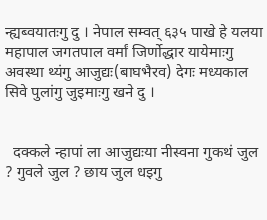न्ह्यब्वयातःगु दु । नेपाल सम्वत् ६३५ पाखे हे यलया महापाल जगतपाल वर्मां जिर्णोद्धार यायेमाःगु अवस्था थ्यंगु आजुद्यः(बाघभैरव) देगः मध्यकाल सिवे पुलांगु जुइमाःगु खने दु ।


  दक्कले न्हापां ला आजुद्यःया नीस्वना गुकथं जुल ? गुवले जुल ? छाय जुल धइगु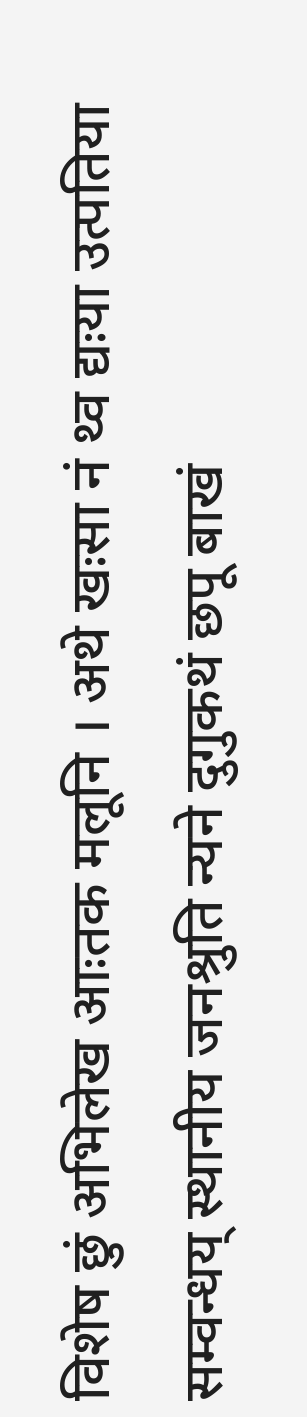विशेष छुं अभिलेख आःतक मलूनि । अथे खःसा नं थ्व द्यःया उत्पतिया सम्वन्धय् स्थानीय जनश्रुति न्यने दुगुकथं छपू बाखं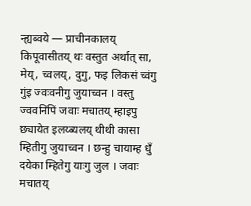न्ह्यब्वये — प्राचीनकालय् किपूवासीतय् थः वस्तुत अर्थात् सा, मेय्, च्वलय्, दुगु, फइ लिकसं च्वंगु गुंइ ज्वःवनीगु जुयाच्वन । वस्तु ज्ववनिंपिं जवाः मचातय् म्हाइपु छ्यायेत इलय्ब्यलय् थीथी कासा म्हितीगु जुयाच्वन । छन्हु चायाम्ह धुँ दयेका म्हितेगु याःगु जुल । जवाः मचातय्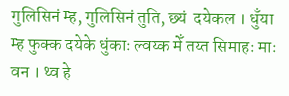गुलिसिनं म्ह, गुलिसिनं तुति, छ्यं  दयेकल । धुँया म्ह फुक्क दयेके धुंकाः ल्वय्क मेँ तय्त सिमाहः माः वन । थ्व हे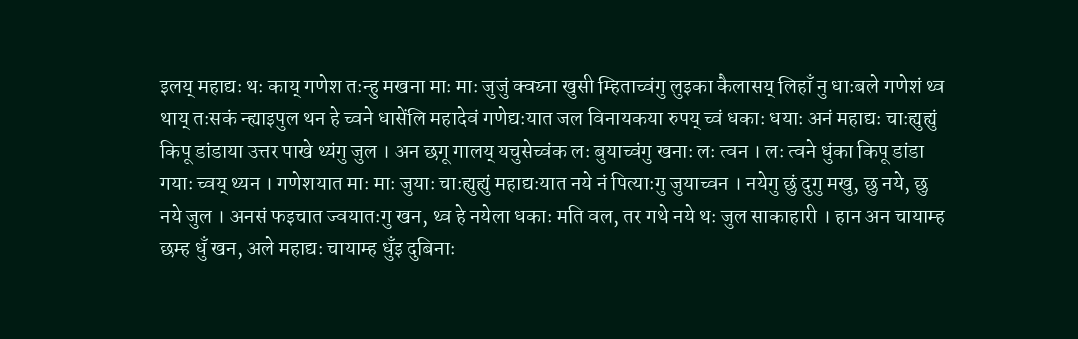इलय् महाद्यः थः काय् गणेश तःन्हु मखना माः माः जुजुं क्वय्ना खुसी म्हिताच्वंगु लुइका कैलासय् लिहाँ नु धाःबले गणेशं थ्व थाय् तःसकं न्ह्याइपुल थन हे च्वने धासेंलि महादेवं गणेद्यःयात जल विनायकया रुपय् च्वं धकाः धयाः अनं महाद्यः चाःह्युह्युं किपू डांडाया उत्तर पाखे थ्यंगु जुल । अन छगू गालय् यचुसेच्वंक लः बुयाच्वंगु खनाः लः त्वन । लः त्वने धुंका किपू डांडा गयाः च्वय् थ्यन । गणेशयात माः माः जुयाः चाःह्युह्युं महाद्यःयात नये नं पित्याःगु जुयाच्वन । नयेगु छुं दुगु मखु, छु नये, छु नये जुल । अनसं फइचात ज्वयातःगु खन, थ्व हे नयेला धकाः मति वल, तर गथे नये थः जुल साकाहारी । हान अन चायाम्ह छम्ह धुँ खन, अले महाद्यः चायाम्ह धुँइ दुबिनाः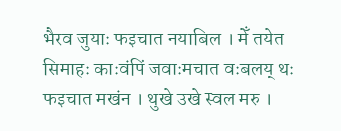भैरव जुयाः फइचात नयाबिल । मेँ तयेत सिमाहः काःवंपिं जवाःमचात वःबलय् थः फइचात मखंन । थुखे उखे स्वल मरु ।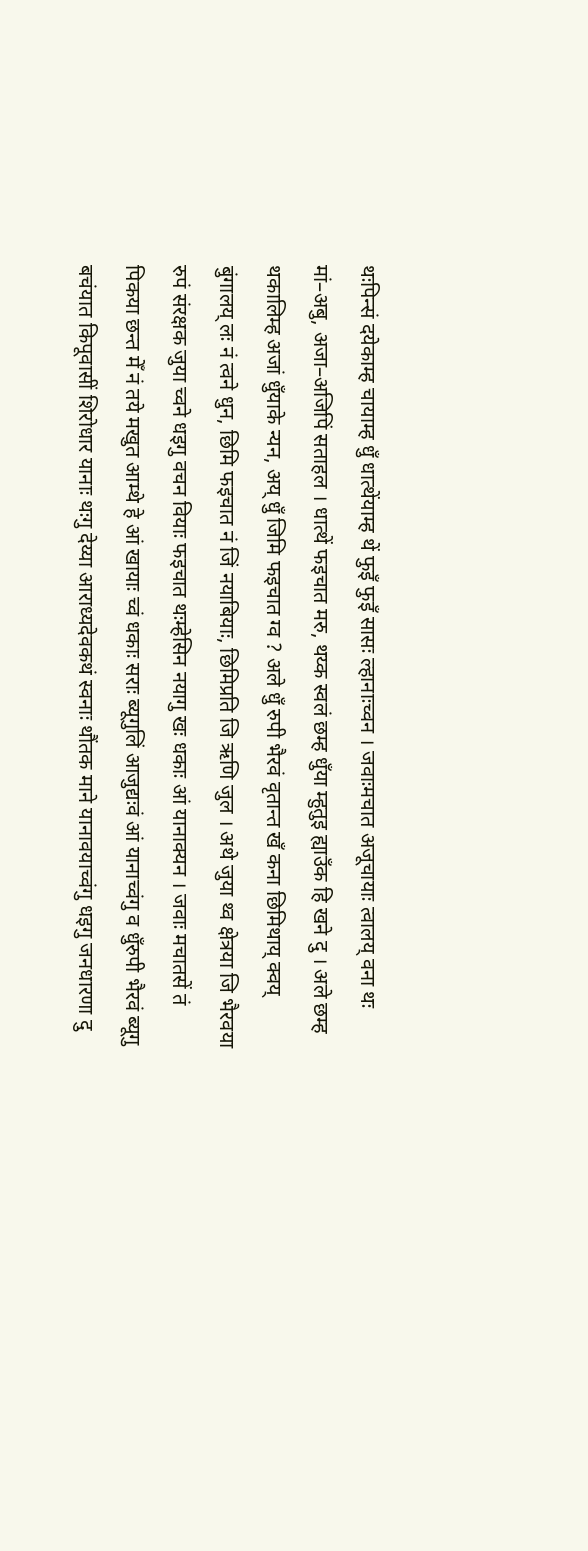थःपिन्सं दयेकाम्ह चायाम्ह धुँ धात्थेंयाम्ह थें फुइँ फुइँ सासः ल्हानाःच्वन । जवाःमचात अजूचायाः त्वालय् वना थः मां–अबु, अजा–अजिपिं सताहल । धात्थें फइचात मरु, थय्क स्वलं छम्ह धुँया म्हुतुइ ह्याउँक हि खने दु । अले छम्ह थकालिम्ह अजां धुँयाके न्यन, अय् धुँ जिमि फइचात ग्व ? अले धुँ रुपी भैरवं वृतान्त खँ कना छिमिथाय् क्वय् बुंगालय् लः नं त्वने धुन, छिमि फइचात नं जिं नयाबियाः, छिमिप्रति जि ऋणि जुल । अथे जुया थ्व क्षेत्रया जि भैरवया रुपं संरक्षक जुया च्वने धइगु वचन वियाः फइचात थःम्हेसिन नयागु खः धकाः आं यानाक्यन । जवाः मचातसें तं पिकया छन्त मेँ नं तये मखुत आम्थे हे आं खायाः च्वं धकाः सराः ब्यूगुलिं आजुद्यःवं आं यानाच्वंगु व धुँरुपी भैरवं ब्यूगु बचंयात किपूवासीं शिरोधार यानाः थःगु देय्या आराध्यदेवकथं स्वनाः थौंतक माने यानावयाच्वंगु धइगु जनधारणा दु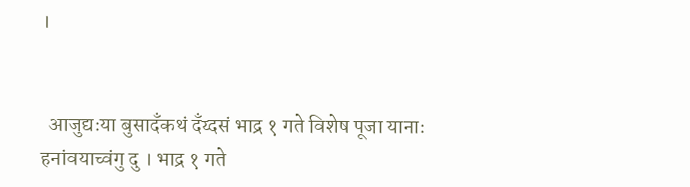।


  आजुद्यःया बुसादँकथं दँय्दसं भाद्र १ गते विशेष पूजा यानाः हनांवयाच्वंगु दु । भाद्र १ गते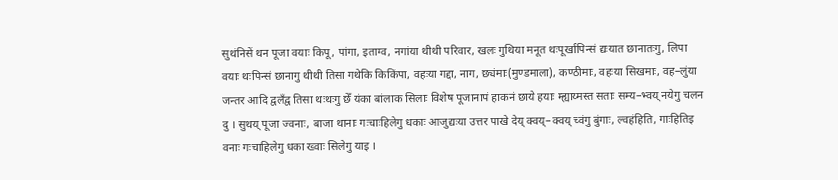सुथंनिसें थन पूजा वयाः किपू, पांगा, इताग्व, नगांया थीथी परिवार, खलः गुथिया मनूत थःपूर्खापिन्सं द्यःयात छानातःगु, लिपा वयाः थःपिन्सं छानागु थीथी तिसा गथेकि किकिंपा, वहःया गद्दा, नाग, छ्यंमाः(मुण्डमाला), कण्ठीमाः, वहःया सिखमाः, वह–लुंया जन्तर आदि द्वलँद्व तिसा थःथःगु छेँ यंका बांलाक सिलाः विशेष पूजानापं हाकनं छाये हयाः म्ह्याय्मस्त सताः सम्य–भ्वय् नयेगु चलन दु । सुथय् पूजा ज्वनाः, बाजा थानाः गःचाःहिलेगु धकाः आजुद्यःया उत्तर पाखे देय् क्वय्–क्वय् च्वंगु बुंगाः, ल्वहंहिति, गाःहितिइ वनाः गःचाहिलेगु धका ख्वाः सिलेगु याइ ।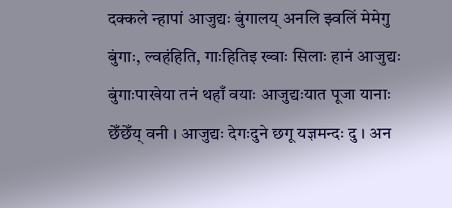दक्कले न्हापां आजुद्यः बुंगालय् अनलि झ्वलिं मेमेगु बुंगाः, ल्वहंहिति, गाःहितिइ ख्वाः सिलाः हानं आजुद्यः बुंगाःपाखेया तनं थहाँ वयाः आजुद्यःयात पूजा यानाः छेँछेँय् वनी । आजुद्यः देगःदुने छगू यज्ञमन्दः दु । अन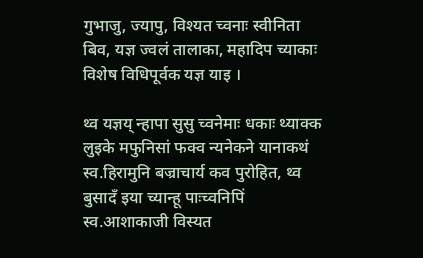गुभाजु, ज्यापु, विश्यत च्वनाः स्वीनिता बिव, यज्ञ ज्वलं तालाका, महादिप च्याकाः विशेष विधिपूर्वक यज्ञ याइ ।

थ्व यज्ञय् न्हापा सुसु च्वनेमाः धकाः थ्याक्क लुइके मफुनिसां फक्व न्यनेकने यानाकथं स्व.हिरामुनि बज्राचार्य कव पुरोहित, थ्व बुसादँ इया च्यान्हू पाःच्वनिपिं स्व.आशाकाजी विस्यत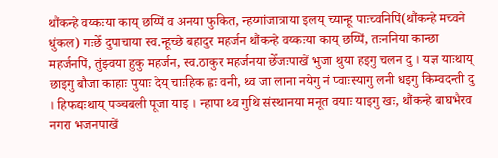थौंकन्हे वय्कःया काय् छय्पिं व अनया फुकित, न्हय्गांजात्राया इलय् च्यान्हू पाःच्वनिपिं(थौंकन्हे मच्वने धुंकल) गःछेँ दुपाचाया स्व.न्हूच्छे बहादुर महर्जन थौंकन्हे वय्कःया काय् छय्पिं, तःननिया कान्छा महर्जनपिं, तुंझ्वया हुकु महर्जन, स्व.ठाकुर महर्जनया छेँजःपाखें भुजा थुया हइगु चलन दु । यज्ञ याःथाय् छाइगु बौजा काहाः पुयाः देय् चाःहिक ह्वः वनी, थ्व जा लाना नयेगु नं प्वाःस्यागु लनी धइगु किम्वदन्ती दु । हिफद्यःथाय् पञ्चबली पूजा याइ । न्हापा थ्व गुथि संस्थानया मनूत वयाः याइगु खः, थौंकन्हे बाघभैरव नगरा भजनपाखें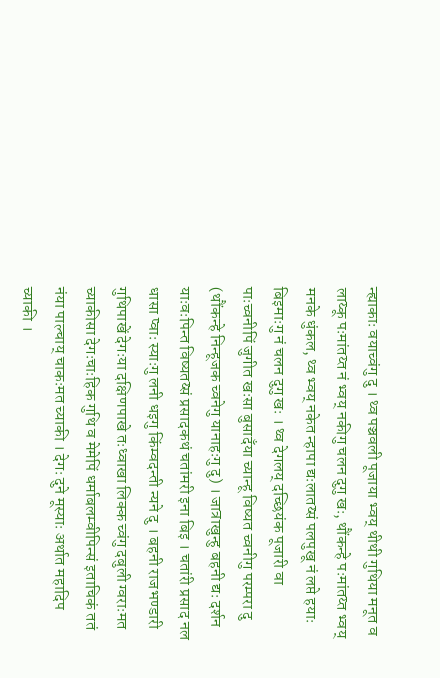न्ह्याकाः वयाच्वंगु दु । थ्व पञ्चवली पूजाया भ्वय् थीथी गुथिया मनूत व लाय्कू पःमांतय्त नं भ्वय् नकीगु चलन दुगु खः, थौंकन्हे पःमांतय्त भ्वय् मनके धुंकल, थ्व भ्वय् नकेत न्हापा द्यःलातय्सं पलपुखू नं लप्ते हयाः बिइमाःगु नं चलन दुगु खः । थ्व देगलय् दच्छियंक पूजारी वा पाःच्वनीपिं जुगीत खःसा बुसादँया च्यान्हू विष्यत च्वनीगु परम्परा दु
(थौंकन्हे निन्हूजक च्वनेगु यानाहःगु दु) । जात्राखुन्हु बहनी द्यः दर्शन याःवःपिन्त विष्यतय्सं प्रसादकथं चतांमरी इना बिइ । चतांरी प्रसाद नल धासा प्वाः स्याःगु लनी धइगु किंम्वदन्ती न्यने दु । बहनी राजभण्डारी गुथिपाखें देगःया दक्षिणपाखे तःध्वाखा लिक्क च्वंगु दबुली ग्वराःमत च्याकीसा देगःचाःहिक गुथि व मेमेपिं धर्माबलम्वीपिन्सं इताचिकं ततं नंया पाल्चाय् चाकःमत च्याकी । देगः दुने मूस्याः अर्थात महादिप च्याकी ।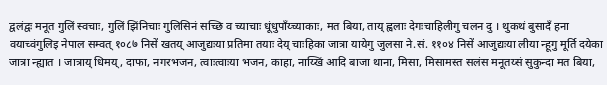द्वलंद्वः मनूत गुलिं स्वचाः, गुलिं झिंनिचाः गुलिसिनं सच्छि व च्याचाः धूंधुपाँय्च्याकाः, मत बिया, ताय् ह्वलाः देगःचाहिलीगु चलन दु । थुकथं बुसादँ हना वयाच्वंगुलिइ नेपाल सम्वत् १०८७ निसें खतय् आजुद्यःया प्रतिमा तयाः देय् चाःहिका जात्रा यायेगु जुलसा ने.सं. ११०४ निसें आजुद्यःया लीया न्हूगु मूर्ति दयेका जात्रा न्ह्यात । जात्राय् धिमय्, दाफा, नगरभजन, त्वाःत्वाःया भजन, काहा, नाय्खिं आदि बाजा थाना, मिसा, मिसामस्त सलंस मनूतय्सं सुकुन्दा मत बिया,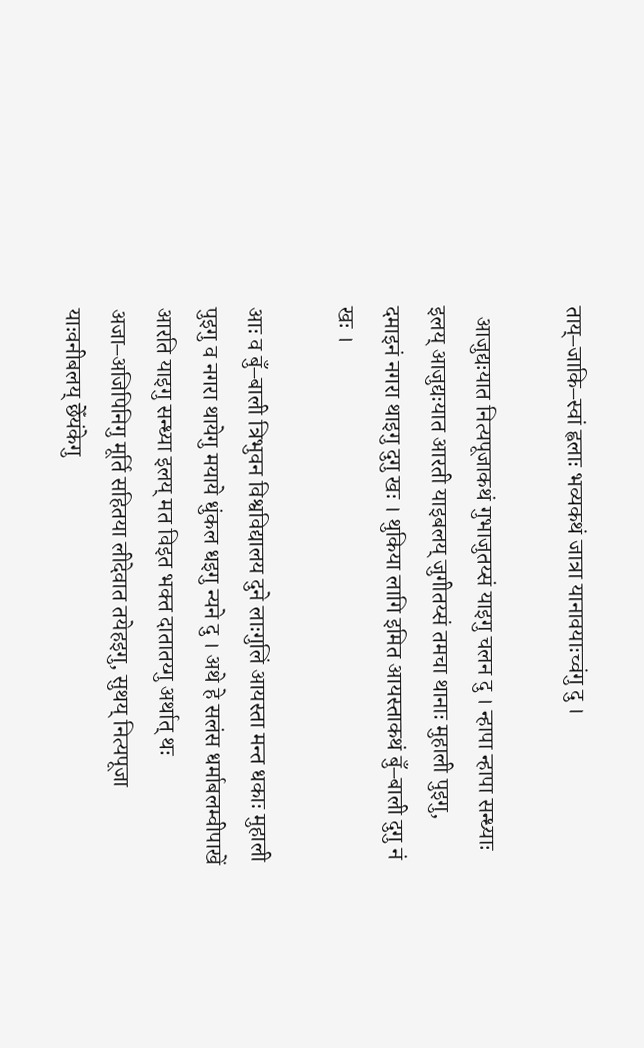ताय्–जाकि–स्वां ह्वलाः भव्यकथं जात्रा यानावयाःच्वंगु दु ।

  आजुद्यःयात नित्यपूजाकथं गुभाजुतय्सं याइगु चलन दु । न्हापा न्हापा सन्ध्याः इलय् आजुद्यःयात आरती याइबलय् जुगीतय्सं तमचा थानाः मुहाली पुइगु, दमाइनं नगरा थाइगु दुगु खः । थुकिया लागि इमित आयस्ताकथं बुँ–बाली दुगु नं खः ।

आः व बुँ–बाली त्रिभुवन विश्वविद्यालय दुने लाःगुलिं आयस्ता मन्त धकाः मुहाली पुइगु व नगरा थायेगु मयाये धुंकल धइगु न्यने दु । अथे हे सलंस धर्माबलम्वीपाखें आरति याइगु सन्ध्या इलय् मत विइत भक्त दातातय्गु अर्थात् थः अजा–अजिपिनिगु मूर्ति सहितया लीदेवात तयेहइगु, सुथय् नित्यपूजा याःवनीबलय् छेँयंकेगु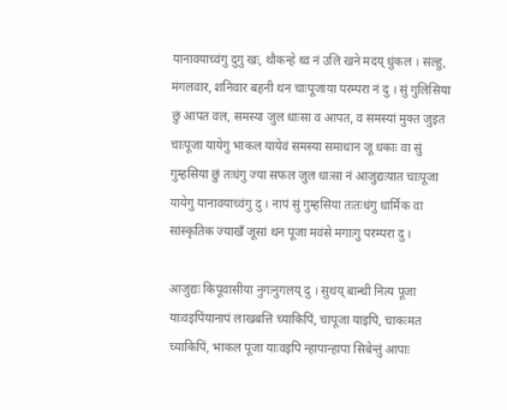यानावयाच्वंगु दुगु खः, थौकन्हे थ्व नं उलि खने मदय् धुंकल । संल्हु, मंगलवार, शनिवार बहनी थन चाःपूजाया परम्परा नं दु । सुं गुलिसिया छुं आपत वल, समस्या जुल धाःसा व आपत, व समस्यां मुक्त जुइत चाःपूजा यायेगु भाकल यायेवं समस्या समाधान जू धकाः वा सुं गुम्हसिया छुं तःधंगु ज्या सफल जुल धाःसा नं आजुद्यःयात चाःपूजा यायेगु यानावयाच्वंगु दु । नापं सुं गुम्हसिया तःतःधंगु धार्मिक वा सांस्कृतिक ज्याखँ जूसां थन पूजा मवंसे मगाःगु परम्परा दु ।

आजुद्यः किपूवासीया नुगःनुगलय् दु । सुथय् बान्थी नित्य पूजा याःवइपिंयानापं लाखबत्ति च्याकिपिं, चापूजा याइपि, चाकःमत च्याकिपिं, भाकल पूजा याःवइपि न्हापान्हापा सिबेन्तुं आपाः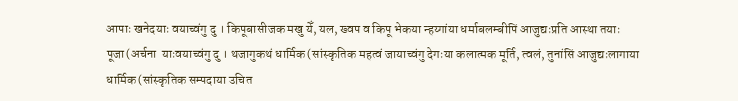आपाः खनेदयाः वयाच्वंगु दु । किपूबासीजक मखु येँ, यल, ख्वप व किपू भेकया न्हय्गांया धर्माबलम्बीपिं आजुद्यःप्रति आस्था तयाः पूजा(अर्चना  याःवयाच्वंगु दु । थजागुकथं धार्मिक(सांस्कृतिक महत्वं जायाच्वंगु देगःया कलात्मक मूर्ति, त्वलं, तुनांसिं आजुद्यःलागाया धार्मिक(सांस्कृतिक सम्पदाया उचित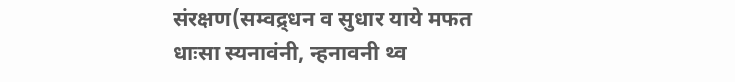संरक्षण(सम्वद्र्धन व सुधार याये मफत धाःसा स्यनावंनी, न्हनावनी थ्व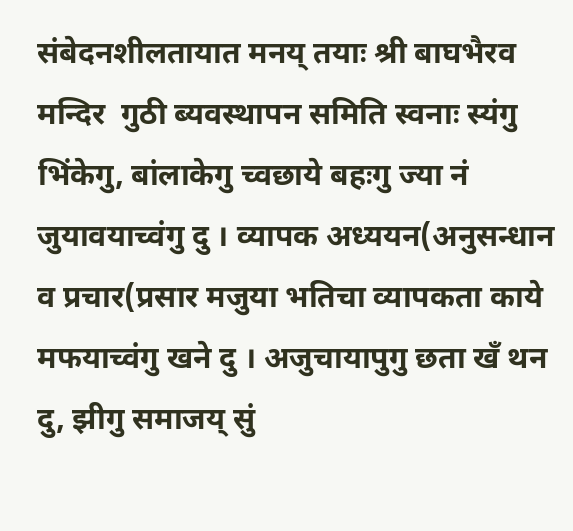संबेदनशीलतायात मनय् तयाः श्री बाघभैरव मन्दिर  गुठी ब्यवस्थापन समिति स्वनाः स्यंगु भिंकेगु, बांलाकेगु च्वछाये बहःगु ज्या नं जुयावयाच्वंगु दु । व्यापक अध्ययन(अनुसन्धान व प्रचार(प्रसार मजुया भतिचा व्यापकता काये मफयाच्वंगु खने दु । अजुचायापुगु छता खँ थन दु, झीगु समाजय् सुं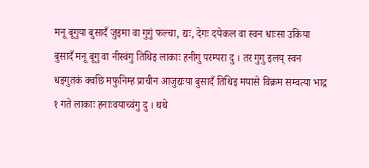मनू बूगुया बुसादँ जुइमा वा गुगुं फल्चा, द्यः, देगः दयेकल वा स्वन धाःसा उकिया बुसादँ मनू बूगु वा नीस्वंगु तिथिइ लाकाः हनीगु परम्परा दु । तर गुगु इलय् स्वन धइगुतकं क्वछि मफुनिम्ह प्राचीन आजुद्यःया बुसादँ तिथिइ मयासे विक्रम सम्वत्या भाद्र १ गते लाकाः हनाःवयाच्वंगु दु । थथे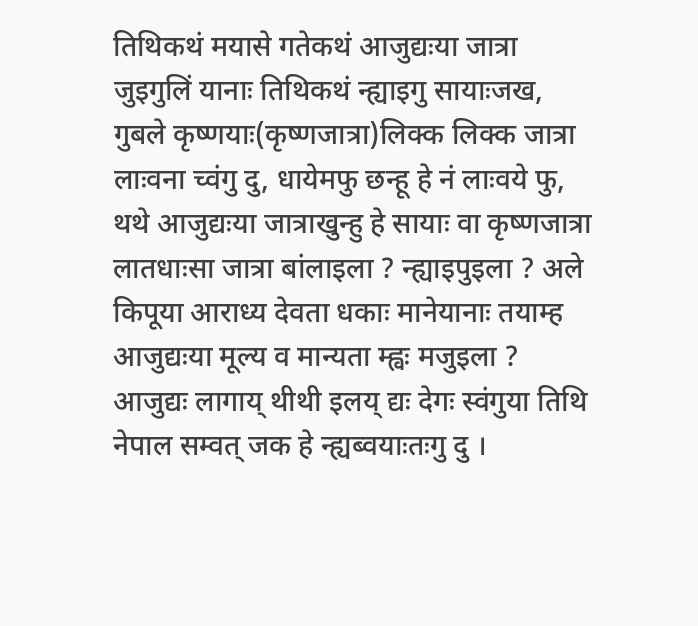तिथिकथं मयासे गतेकथं आजुद्यःया जात्रा जुइगुलिं यानाः तिथिकथं न्ह्याइगु सायाःजख, गुबले कृष्णयाः(कृष्णजात्रा)लिक्क लिक्क जात्रा लाःवना च्वंगु दु, धायेमफु छन्हू हे नं लाःवये फु, थथे आजुद्यःया जात्राखुन्हु हे सायाः वा कृष्णजात्रा लातधाःसा जात्रा बांलाइला ? न्ह्याइपुइला ? अले किपूया आराध्य देवता धकाः मानेयानाः तयाम्ह आजुद्यःया मूल्य व मान्यता म्ह्वः मजुइला ? आजुद्यः लागाय् थीथी इलय् द्यः देगः स्वंगुया तिथि नेपाल सम्वत् जक हे न्ह्यब्वयाःतःगु दु ।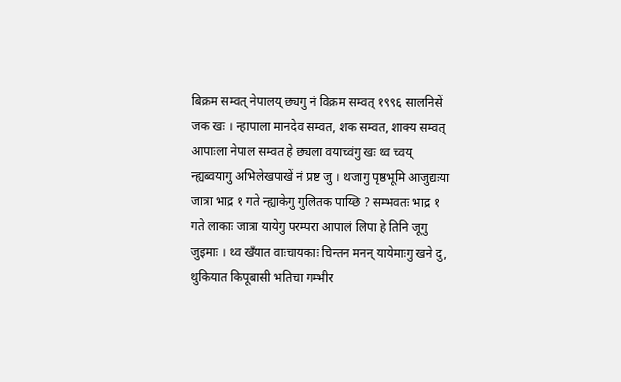बिक्रम सम्वत् नेपालय् छ्यगु नं विक्रम सम्वत् १९९६ सालनिसें जक खः । न्हापाला मानदेव सम्वत, शक सम्वत, शाक्य सम्वत् आपाःला नेपाल सम्वत हे छ्यला वयाच्वंगु खः थ्व च्वय् न्ह्यब्वयागु अभिलेखपाखें नं प्रष्ट जु । थजागु पृष्ठभूमि आजुद्यःया जात्रा भाद्र १ गते न्ह्याकेगु गुलितक पाय्छि ? सम्भवतः भाद्र १ गते लाकाः जात्रा यायेगु परम्परा आपालं लिपा हे तिनि जूगु जुइमाः । थ्व खँयात वाःचायकाः चिन्तन मनन् यायेमाःगु खने दु, थुकियात किपूबासी भतिचा गम्भीर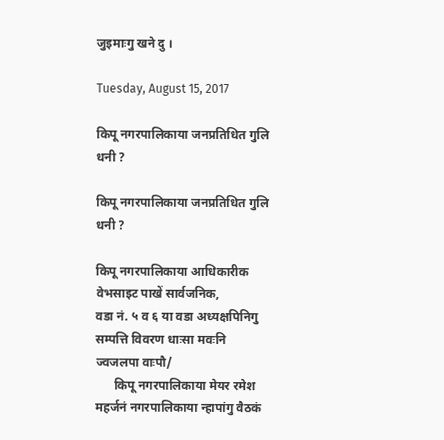जुइमाःगु खने दु ।

Tuesday, August 15, 2017

किपू नगरपालिकाया जनप्रतिधित गुलि धनी ?

किपू नगरपालिकाया जनप्रतिधित गुलि धनी ?

किपू नगरपालिकाया आधिकारीक वेभसाइट पाखें सार्वजनिक,
वडा नं. ५ व ६ या वडा अध्यक्षपिनिगु सम्पत्ति विवरण धाःसा मवःनि
ज्वजलपा वाःपौ/
      किपू नगरपालिकाया मेयर रमेश महर्जनं नगरपालिकाया न्हापांगु वैठकं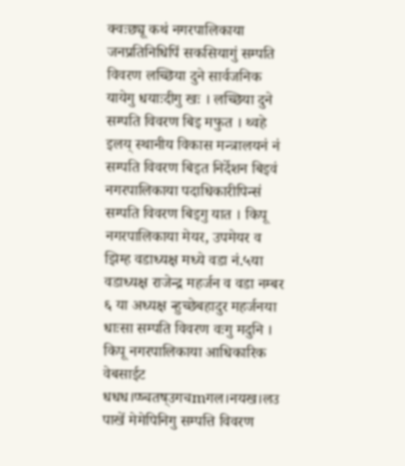क्वःछ्यू कथं नगरपालिकाया जनप्रतिनिधिपिं सकसियागुं सम्पति विवरण लच्छिया दुने सार्वजनिक यायेगु धयाःदीगु खः । लच्छिया दुने सम्पति विवरण बिइ मफुत । थ्वहे इलय् स्थानीय विकास मन्त्रालयनं नं सम्पति विवरण बिइत निर्देशन बिइवं नगरपालिकाया पदाधिकारीपिन्सं सम्पति विवरण बिइगु यात । किपू नगरपालिकाया मेयर, उपमेयर व झिम्ह वडाध्यक्ष मध्ये वडा नं.५या वडाध्यक्ष राजेन्द्र महर्जन व वडा नम्बर ६ या अध्यक्ष न्हुच्छेबहादुर महर्जनया धाःसा सम्पति विवरण वःगु मदुनि । किपू नगरपालिकाया आधिकारिक वेबसाईट धधध।प्ष्चतष्उगचmगल।नयख।लउ पाखें मेमेपिनिगु सम्पत्ति विवरण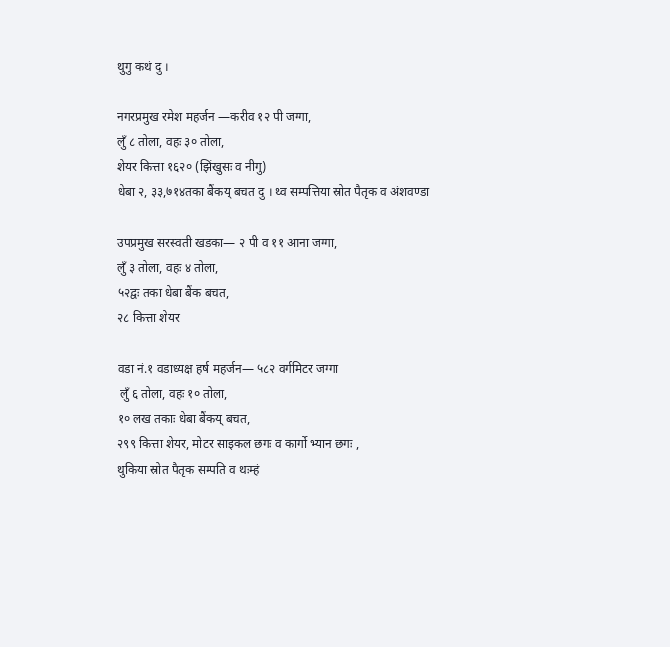थुगु कथं दु ।

नगरप्रमुख रमेश महर्जन —करीव १२ पी जग्गा,
लुँ ८ तोला, वहः ३० तोला,
शेयर कित्ता १६२० (झिंखुसः व नीगु)
धेबा २, ३३,७१४तका बैंकय् बचत दु । थ्व सम्पत्तिया स्रोत पैतृक व अंशवण्डा

उपप्रमुख सरस्वती खडका— २ पी व ११ आना जग्गा,
लुँ ३ तोला, वहः ४ तोला,
५२द्वः तका धेबा बैंक बचत,
२८ कित्ता शेयर

वडा नं.१ वडाध्यक्ष हर्ष महर्जन— ५८२ वर्गमिटर जग्गा
 लुँ ६ तोला, वहः १० तोला,
१० लख तकाः धेबा बैंकय् बचत,
२९९ कित्ता शेयर, मोटर साइकल छगः व कार्गो भ्यान छगः ,
थुकिया स्रोत पैतृक सम्पति व थःम्हं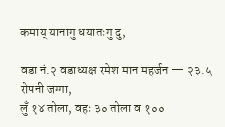कमाय् यानागु धयातःगु दु,

वडा नं.२ वडाध्यक्ष रमेश मान महर्जन — २३.५ रोपनी जग्गा,
लुँ १४ तोला, वहः ३० तोला व १००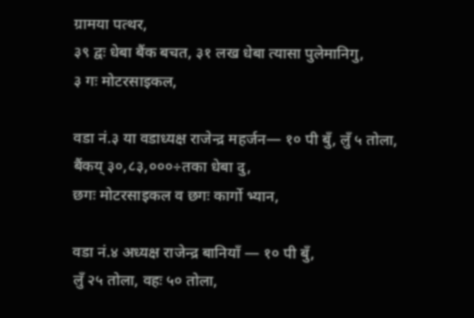ग्रामया पत्थर,
३९ द्वः धेबा बैंक बचत, ३१ लख धेबा त्यासा पुलेमानिगु,
३ गः मोटरसाइकल,

वडा नं.३ या वडाध्यक्ष राजेन्द्र महर्जन— १० पी बुँ, लुँ ५ तोला,
बैंकय् ३०,८३,०००÷तका धेबा दु,
छगः मोटरसाइकल व छगः कार्गो भ्यान,

वडा नं.४ अध्यक्ष राजेन्द्र बानियाँ — १० पी बुँ,
लुँ २५ तोला, वहः ५० तोला,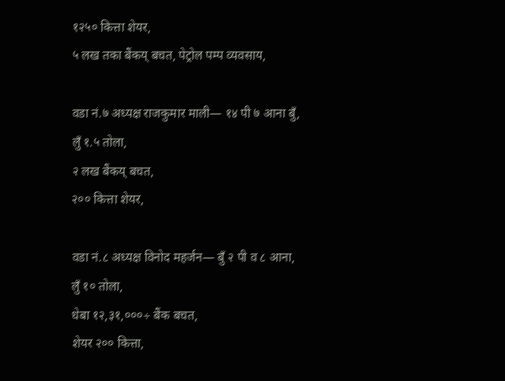१२५० कित्ता शेयर,
५ लख तका बैंकय् बचत, पेट्रोल पम्प व्यवसाय,

वडा नं.७ अध्यक्ष राजकुमार माली— १४ पी ७ आना बुँ,
लुँ १.५ तोला,
२ लख बैंकय् बचत,
२०० कित्ता शेयर,

वडा नं.८ अध्यक्ष विनोद महर्जन— बुँ २ पी व ८ आना,
लुँ १० तोला,
धेबा १२,३१,०००÷ बैंक बचत,
शेयर २०० कित्ता,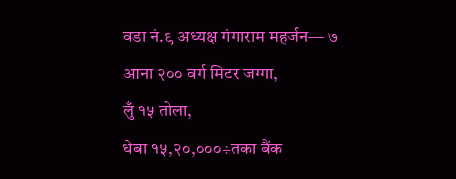वडा नं.९ अध्यक्ष गंगाराम महर्जन— ७ आना २०० वर्ग मिटर जग्गा,
लुँ १५ तोला,
धेबा १५,२०,०००÷तका बैंक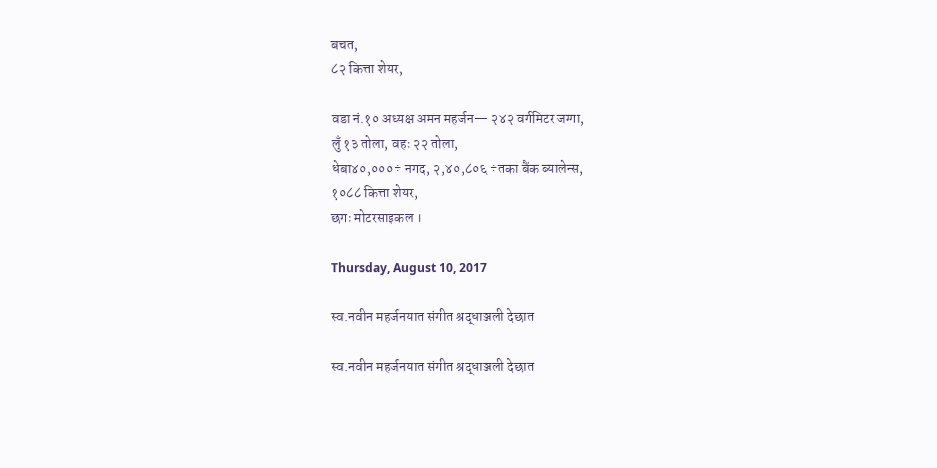बचत,
८२ कित्ता शेयर,

वडा नं.१० अध्यक्ष अमन महर्जन— २४२ वर्गमिटर जग्गा,
लुँ १३ तोला, वहः २२ तोला,
धेबा४०,०००÷ नगद, २,४०,८०६ ÷तका बैंक ब्यालेन्स,
१०८८ कित्ता शेयर,
छगः मोटरसाइकल ।

Thursday, August 10, 2017

स्व.नवीन महर्जनयात संगीत श्रद्धाञ्जली देछात

स्व.नवीन महर्जनयात संगीत श्रद्धाञ्जली देछात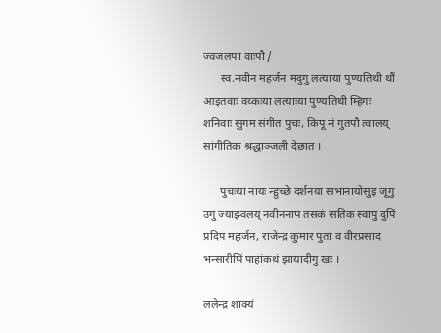ज्वजलपा वाःपौ /
      स्व.नवीन महर्जन मदुगु लत्याया पुण्यतिथी थौं आइतवाः वय्कःया लत्याःया पुण्यतिथी म्हिगः शनिवाः सुगम संगीत पुचः, किपू नं गुतपौ त्वालय् सांगीतिक श्रद्धाञ्जली देछात ।

      पुचःया नायः न्हुच्छे दर्शनया सभानायोसुइ जूगु उगु ज्याझ्वलय् नवीननाप तसकं सतिक स्वापु दुपिं प्रदिप महर्जन, राजेन्द्र कुमार पुता व वीरप्रसाद भन्सारीपिं पाहांकथं झायादीगु खः ।

ललेन्द्र शाक्यं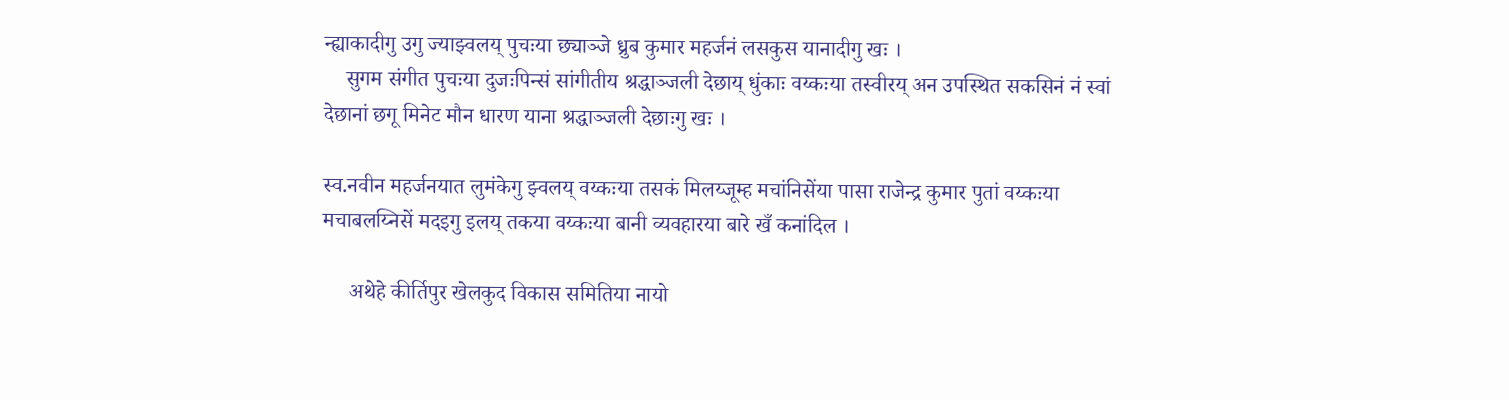न्ह्याकादीगु उगु ज्याझ्वलय् पुचःया छ्याञ्जे ध्रुब कुमार महर्जनं लसकुस यानादीगु खः ।
    सुगम संगीत पुचःया दुजःपिन्सं सांगीतीय श्रद्धाञ्जली देछाय् धुंकाः वय्कःया तस्वीरय् अन उपस्थित सकसिनं नं स्वां देछानां छगू मिनेट मौन धारण याना श्रद्धाञ्जली देछाःगु खः ।

स्व.नवीन महर्जनयात लुमंकेगु झ्वलय् वय्कःया तसकं मिलय्जूम्ह मचांनिसेंया पासा राजेन्द्र कुमार पुतां वय्कःया मचाबलय्निसें मदइगु इलय् तकया वय्कःया बानी व्यवहारया बारे खँ कनांदिल ।

     अथेहे कीर्तिपुर खेलकुद विकास समितिया नायो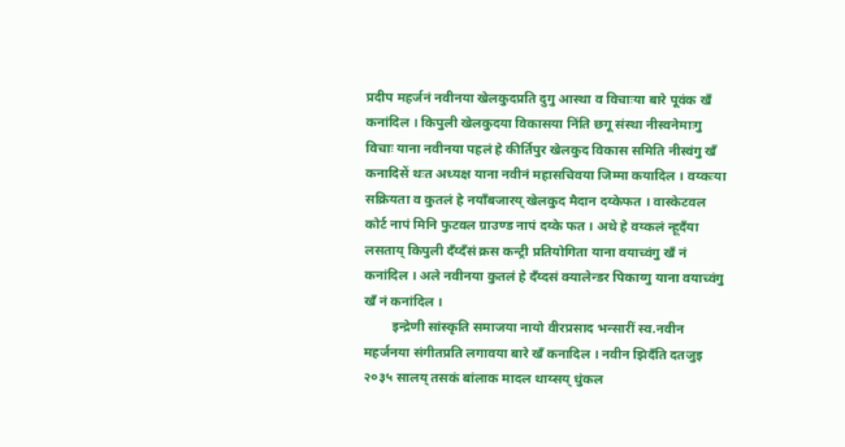प्रदीप महर्जनं नवीनया खेलकुदप्रति दुगु आस्था व विचाःया बारे पूवंक खँ कनांदिल । किपुली खेलकुदया विकासया निंति छगू संस्था नीस्वनेमाःगु विचाः याना नवीनया पहलं हे कीर्तिपुर खेलकुद विकास समिति नीस्वंगु खँ कनादिसें थःत अध्यक्ष याना नवीनं महासचिवया जिम्मा कयादिल । वय्कःया सक्रियता व कुतलं हे नयाँबजारय् खेलकुद मैदान दय्केफत । वास्केटवल कोर्ट नापं मिनि फुटवल ग्राउण्ड नापं दय्के फत । अथे हे वय्कलं न्हूदँया लसताय् किपुली दँय्दँसं क्रस कन्ट्री प्रतियोगिता याना वयाच्वंगु खँ नं कनांदिल । अले नवीनया कुतलं हे दँय्दसं क्यालेन्डर पिकाय्गु याना वयाच्वंगु खँ नं कनांदिल ।
        इन्द्रेणी सांस्कृति समाजया नायो वीरप्रसाद भन्सारीं स्व.नवीन महर्जनया संगीतप्रति लगावया बारे खँ कनादिल । नवीन झिदँति दतजुइ २०३५ सालय् तसकं बांलाक मादल थाय्सय् धुंकल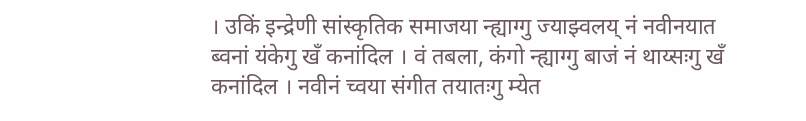। उकिं इन्द्रेणी सांस्कृतिक समाजया न्ह्याग्गु ज्याझ्वलय् नं नवीनयात ब्वनां यंकेगु खँ कनांदिल । वं तबला, कंगो न्ह्याग्गु बाजं नं थाय्सःगु खँ कनांदिल । नवीनं च्वया संगीत तयातःगु म्येत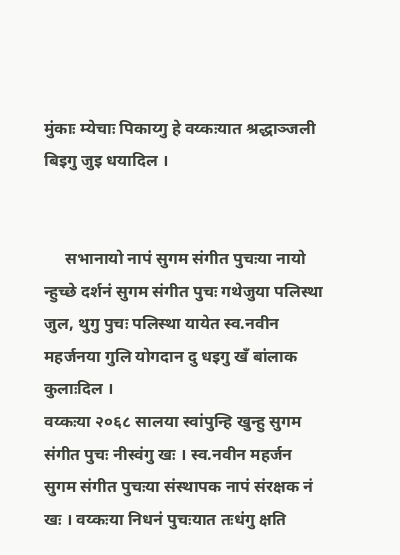मुंकाः म्येचाः पिकाय्गु हे वय्कःयात श्रद्धाञ्जली बिइगु जुइ धयादिल ।


     सभानायो नापं सुगम संगीत पुचःया नायो न्हुच्छे दर्शनं सुगम संगीत पुचः गथेजुया पलिस्था जुल, थुगु पुचः पलिस्था यायेत स्व.नवीन महर्जनया गुलि योगदान दु धइगु खँ बांलाक कुलाःदिल ।
वय्कःया २०६८ सालया स्वांपुन्हि खुन्हु सुगम संगीत पुचः नीस्वंगु खः । स्व.नवीन महर्जन सुगम संगीत पुचःया संस्थापक नापं संरक्षक नं खः । वय्कःया निधनं पुचःयात तःधंगु क्षति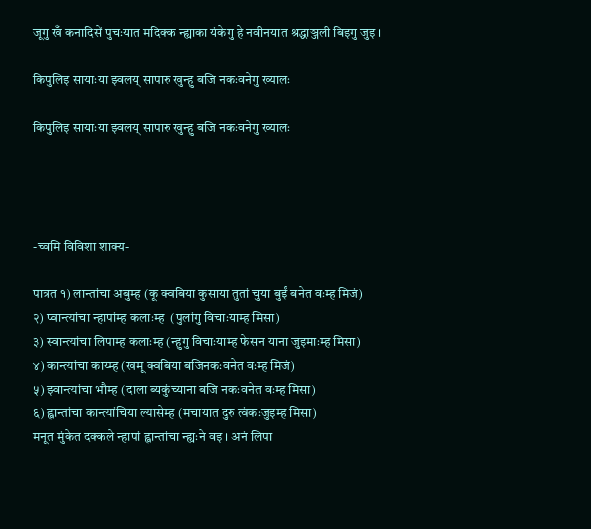जूगु खँ कनादिसें पुचःयात मदिक्क न्ह्याका यंकेगु हे नवीनयात श्रद्धाञ्जली बिइगु जुइ ।

किपुलिइ सायाःया झ्वलय् सापारु खुन्हु बजि नकःवनेगु ख्यालः

किपुलिइ सायाःया झ्वलय् सापारु खुन्हु बजि नकःवनेगु ख्यालः




-च्वमि विविशा शाक्य-

पात्रत १) लान्तांचा अबुम्ह (कू क्वबिया कुसाया तुतां चुया बुईं बनेत वःम्ह मिजं)
२) प्वान्त्यांचा न्हापांम्ह कलाःम्ह  (पुलांगु विचाःयाम्ह मिसा)
३) स्वान्त्यांचा लिपाम्ह कलाःम्ह (न्हुगु विचाःयाम्ह फेसन याना जुइमाःम्ह मिसा)
४) कान्त्यांचा काय्म्ह (खमू क्वबिया बजिनकःवनेत वःम्ह मिजं)
५) झ्वान्त्यांचा भौम्ह (दाला ब्यकुंच्याना बजि नकःवनेत वःम्ह मिसा)
६) ह्वान्तांचा कान्त्यांचिया ल्यासेम्ह (मचायात दुरु त्वंकःजुइम्ह मिसा)
मनूत मुंकेत दक्कले न्हापां ह्वान्तांचा न्ह्यःने वइ । अनं लिपा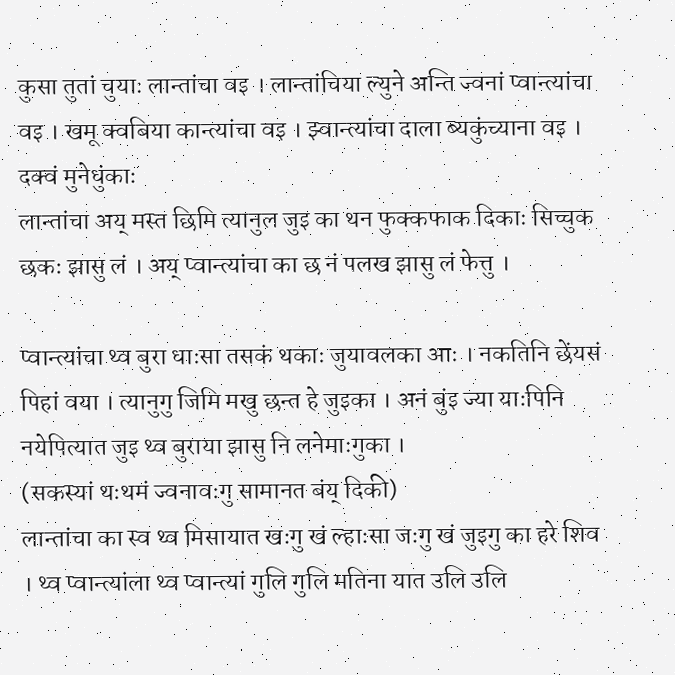कुसा तुतां चुयाः लान्तांचा वइ । लान्तांचिया ल्युने अन्ति ज्वनां प्वान्त्यांचा वइ । खमू क्वबिया कान्त्यांचा वइ । झ्वान्त्यांचा दाला ब्यकुंच्याना वइ । दक्वं मुनेधुंकाः
लान्तांचा अय् मस्त छिमि त्यानुल जुइ का थन फुक्कफाक दिकाः सिच्चुक छकः झासु लं । अय् प्वान्त्यांचा का छ नं पलख झासु लं फेत्तु ।

प्वान्त्यांचा थ्व बुरा धाःसा तसकं थकाः जुयावलका आः । नकतिनि छेंयसं पिहां वया । त्यानुगु जिमि मखु छन्त हे जुइका । अनं बुंइ ज्या याःपिनि नयेपित्यात जुइ थ्व बुराया झासु नि लनेमाःगुका ।
(सकस्यां थःथमं ज्वनावःगु सामानत बंय् दिकी)
लान्तांचा का स्व थ्व मिसायात खःगु खं ल्हाःसा जःगु खं जुइगु का हरे शिव । थ्व प्वान्त्यांला थ्व प्वान्त्यां गुलि गुलि मतिना यात उलि उलि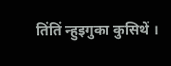तिंतिं न्हुइगुका कुसिथें ।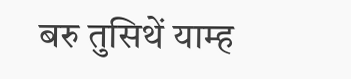बरु तुसिथें याम्ह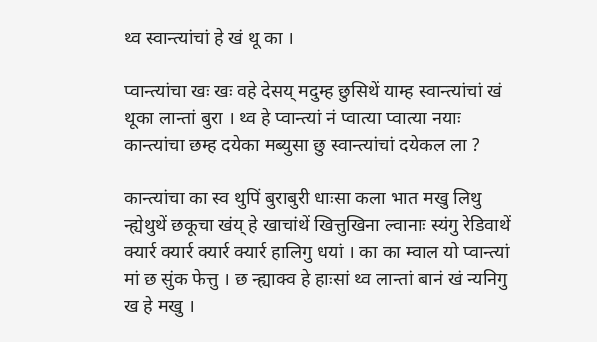थ्व स्वान्त्यांचां हे खं थू का ।

प्वान्त्यांचा खः खः वहे देसय् मदुम्ह छुसिथें याम्ह स्वान्त्यांचां खं थूका लान्तां बुरा । थ्व हे प्वान्त्यां नं प्वात्या प्वात्या नयाः कान्त्यांचा छम्ह दयेका मब्युसा छु स्वान्त्यांचां दयेकल ला ?

कान्त्यांचा का स्व थुपिं बुराबुरी धाःसा कला भात मखु लिथु न्ह्येथुथें छकूचा खंय् हे खाचांथें खित्तुखिना ल्वानाः स्यंगु रेडिवाथें क्यार्र क्यार्र क्यार्र क्यार्र हालिगु धयां । का का म्वाल यो प्वान्त्यां मां छ सुंक फेत्तु । छ न्ह्याक्व हे हाःसां थ्व लान्तां बानं खं न्यनिगु ख हे मखु ।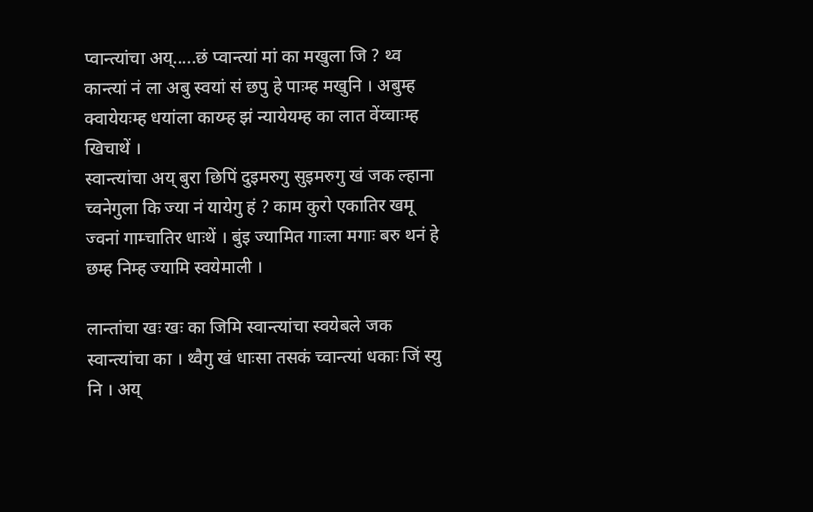प्वान्त्यांचा अय्.....छं प्वान्त्यां मां का मखुला जि ? थ्व कान्त्यां नं ला अबु स्वयां सं छपु हे पाःम्ह मखुनि । अबुम्ह क्वायेयःम्ह धयांला काय्म्ह झं न्यायेयम्ह का लात वेंय्चाःम्ह खिचाथें ।
स्वान्त्यांचा अय् बुरा छिपिं दुइमरुगु सुइमरुगु खं जक ल्हाना च्वनेगुला कि ज्या नं यायेगु हं ? काम कुरो एकातिर खमू ज्वनां गाम्चातिर धाःथें । बुंइ ज्यामित गाःला मगाः बरु थनं हे छम्ह निम्ह ज्यामि स्वयेमाली ।

लान्तांचा खः खः का जिमि स्वान्त्यांचा स्वयेबले जक स्वान्त्यांचा का । थ्वैगु खं धाःसा तसकं च्वान्त्यां धकाः जिं स्यु  नि । अय्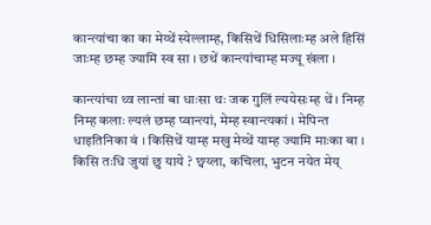कान्त्यांचा का का मेय्थें स्येल्लाम्ह, किसिथें धिसिलाःम्ह अले हिसिं जाःम्ह छम्ह ज्यामि स्व सा । छथें कान्त्यांचाम्ह मज्यू खंला ।

कान्त्यांचा थ्व लान्तां बा धाःसा थः जक गुलिं ल्ययेसःम्ह थें । निम्ह निम्ह कलाः ल्यलं छम्ह प्वान्त्यां, मेम्ह स्वान्त्यकां । मेपिन्त धाइतिनिका वं । किसिथें याम्ह मखु मेय्थें याम्ह ज्यामि माःका बा । किसि तःधि जुयां छु याये ? छ्वय्ला, कचिला, भुटन नयेत मेय्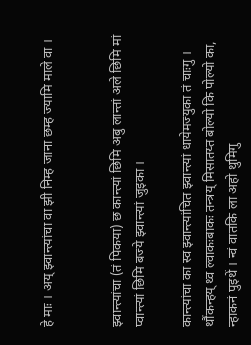हे माः । अय् झ्वान्त्यांचा वा झी निम्ह जाना छम्ह ज्यामि माले वा ।


झ्वान्त्यांचा (तं पिकया) छ कान्त्यां छिमि अबु लान्तां अले छिमि मां प्वान्त्यां छिमि बज्ये झ्वान्त्यां जुइका ।

कान्त्यांचा का स्व झ्वान्त्यांचित झ्वान्त्यां धायेमज्युका तं चाःगु । थौंकन्हय् थ्व ल्वाकःबाकः तन्त्रय् मिसातय्त बोल्यो कि पोल्यो का, न्हाकनं पुइथें । न्वं वातकि ला अहो थुमिगु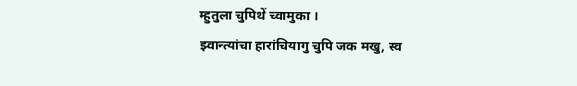म्हुतुला चुपिथें च्वामुका ।
झ्वान्त्यांचा हारांचियागु चुपि जक मखु, स्व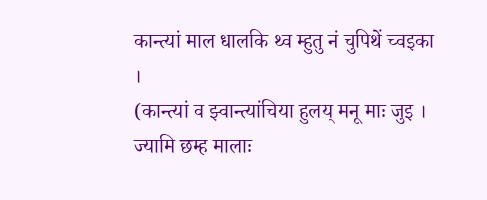कान्त्यां माल धालकि थ्व म्हुतु नं चुपिथें च्वइका ।
(कान्त्यां व झ्वान्त्यांचिया हुलय् मनू माः जुइ । ज्यामि छम्ह मालाः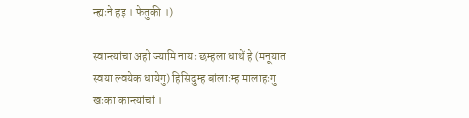न्ह्यःने हइ । फेतुकी ।)

स्वान्त्यांचा अहो ज्यामि नायः छम्हला धाथें हे (मनूयात स्वया ल्वयेक धायेगु) हिसिदुम्ह बांलाःम्ह मालाहःगु खःका कान्त्यांचां ।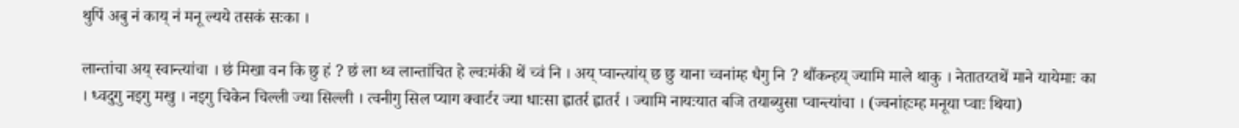थुपिं अबु नं काय् नं मनू ल्यये तसकं सःका ।

लान्तांचा अय् स्वान्त्यांचा । छं मिखा वन कि छु हं ? छं ला थ्व लान्तांचित हे ल्वःमंकी थें च्वं नि । अय् प्वान्त्यांय् छ छु याना च्वनांम्ह धैगु नि ? थौंकन्हय् ज्यामि माले थाकु । नेतातय्तथें माने यायेमाः का । ध्वदुगु नइगु मखु । नइगु चिकेन चिल्ली ज्या सिल्ली । त्वनीगु सिल प्याग क्वार्टर ज्या धाःसा ह्वातर्र ह्वातर्र । ज्यामि नायःयात बजि तयाब्युसा प्वान्त्यांचा । (ज्वनांहःम्ह मनूया प्वाः थिया)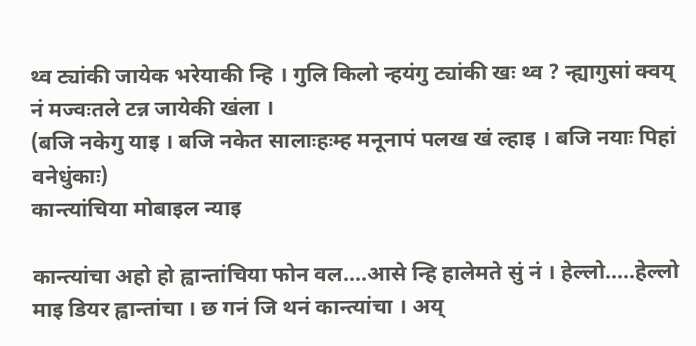थ्व ट्यांकी जायेक भरेयाकी न्हि । गुलि किलो न्हयंगु ट्यांकी खः थ्व ? न्ह्यागुसां क्वय् नं मज्वःतले टन्न जायेकी खंला ।
(बजि नकेगु याइ । बजि नकेत सालाःहःम्ह मनूनापं पलख खं ल्हाइ । बजि नयाः पिहां वनेधुंकाः)
कान्त्यांचिया मोबाइल न्याइ

कान्त्यांचा अहो हो ह्वान्तांचिया फोन वल....आसे न्हि हालेमते सुं नं । हेल्लो.....हेल्लो माइ डियर ह्वान्तांचा । छ गनं जि थनं कान्त्यांचा । अय्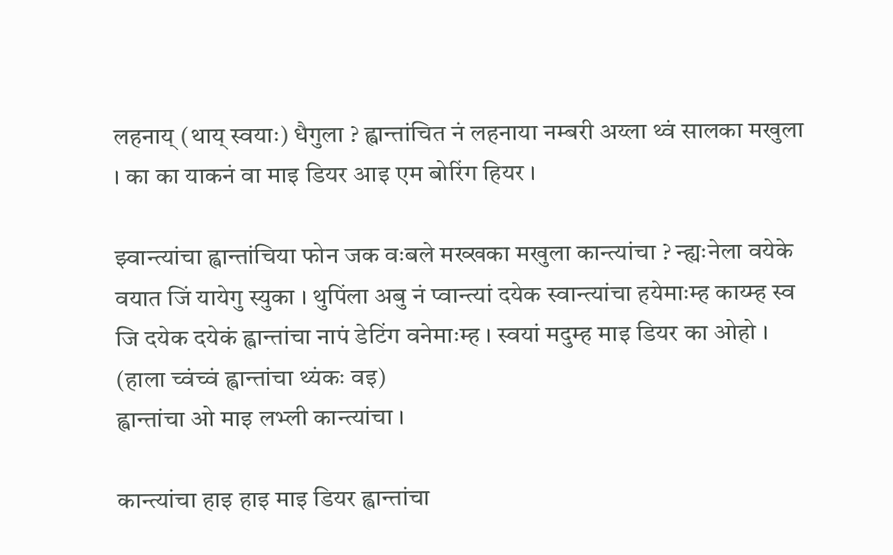लहनाय् (थाय् स्वयाः) धैगुला ? ह्वान्तांचित नं लहनाया नम्बरी अय्ला थ्वं सालका मखुला । का का याकनं वा माइ डियर आइ एम बोरिंग हियर ।

झ्वान्त्यांचा ह्वान्तांचिया फोन जक वःबले मख्खका मखुला कान्त्यांचा ? न्ह्यःनेला वयेके वयात जिं यायेगु स्युका । थुपिंला अबु नं प्वान्त्यां दयेक स्वान्त्यांचा हयेमाःम्ह काय्म्ह स्व जि दयेक दयेकं ह्वान्तांचा नापं डेटिंग वनेमाःम्ह । स्वयां मदुम्ह माइ डियर का ओहो ।
(हाला च्वंच्वं ह्वान्तांचा थ्यंकः वइ)
ह्वान्तांचा ओ माइ लभ्ली कान्त्यांचा ।

कान्त्यांचा हाइ हाइ माइ डियर ह्वान्तांचा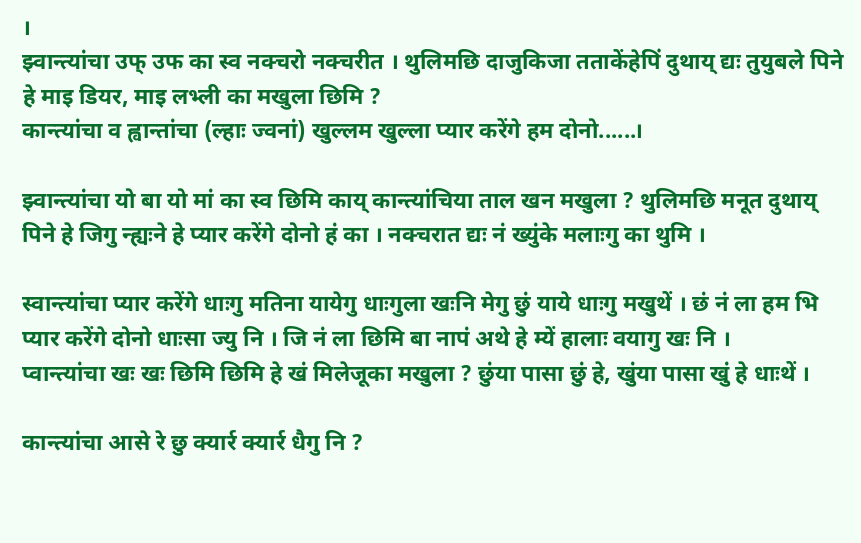।
झ्वान्त्यांचा उफ् उफ का स्व नक्चरो नक्चरीत । थुलिमछि दाजुकिजा तताकेंहेपिं दुथाय् द्यः तुयुबले पिने हे माइ डियर, माइ लभ्ली का मखुला छिमि ?
कान्त्यांचा व ह्वान्तांचा (ल्हाः ज्वनां) खुल्लम खुल्ला प्यार करेंगे हम दोनो......।

झ्वान्त्यांचा यो बा यो मां का स्व छिमि काय् कान्त्यांचिया ताल खन मखुला ? थुलिमछि मनूत दुथाय् पिने हे जिगु न्ह्यःने हे प्यार करेंगे दोनो हं का । नक्चरात द्यः नं ख्युंके मलाःगु का थुमि ।

स्वान्त्यांचा प्यार करेंगे धाःगु मतिना यायेगु धाःगुला खःनि मेगु छुं याये धाःगु मखुथें । छं नं ला हम भि प्यार करेंगे दोनो धाःसा ज्यु नि । जि नं ला छिमि बा नापं अथे हे म्यें हालाः वयागु खः नि ।
प्वान्त्यांचा खः खः छिमि छिमि हे खं मिलेजूका मखुला ? छुंया पासा छुं हे, खुंया पासा खुं हे धाःथें ।

कान्त्यांचा आसे रे छु क्यार्र क्यार्र धैगु नि ?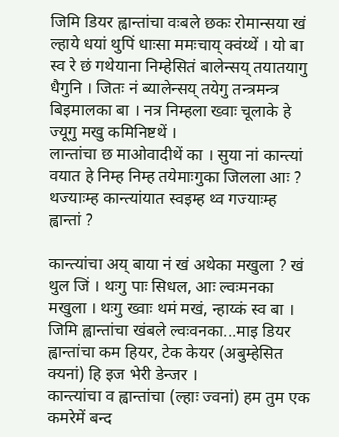जिमि डियर ह्वान्तांचा वःबले छकः रोमान्सया खं ल्हाये धयां थुपिं धाःसा ममःचाय् क्वंय्थें । यो बा स्व रे छं गथेयाना निम्हेसितं बालेन्सय् तयातयागु धैगुनि । जितः नं ब्यालेन्सय् तयेगु तन्त्रमन्त्र बिइमालका बा । नत्र निम्हला ख्वाः चूलाके हे ज्यूगु मखु कमिनिष्टथें ।
लान्तांचा छ माओवादीथें का । सुया नां कान्त्यां वयात हे निम्ह निम्ह तयेमाःगुका जिलला आः ? थज्याःम्ह कान्त्यांयात स्वइम्ह थ्व गज्याःम्ह ह्वान्तां ?

कान्त्यांचा अय् बाया नं खं अथेका मखुला ? खं थुल जिं । थःगु पाः सिधल, आः ल्वःमनका मखुला । थःगु ख्वाः थमं मखं, न्हाय्कं स्व बा । जिमि ह्वान्तांचा खंबले ल्वःवनका...माइ डियर ह्वान्तांचा कम हियर, टेक केयर (अबुम्हेसित क्यनां) हि इज भेरी डेन्जर ।
कान्त्यांचा व ह्वान्तांचा (ल्हाः ज्वनां) हम तुम एक कमरेमें बन्द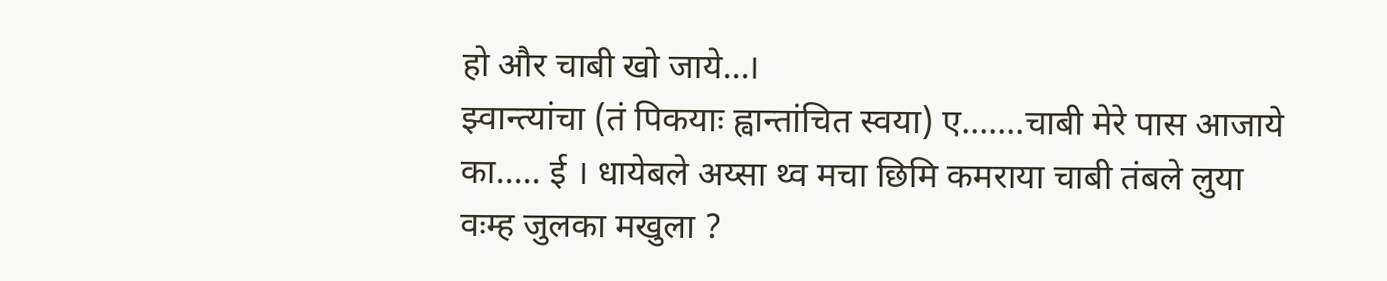हो और चाबी खो जाये...।
झ्वान्त्यांचा (तं पिकयाः ह्वान्तांचित स्वया) ए.......चाबी मेरे पास आजाये का..... ई । धायेबले अय्सा थ्व मचा छिमि कमराया चाबी तंबले लुया वःम्ह जुलका मखुला ?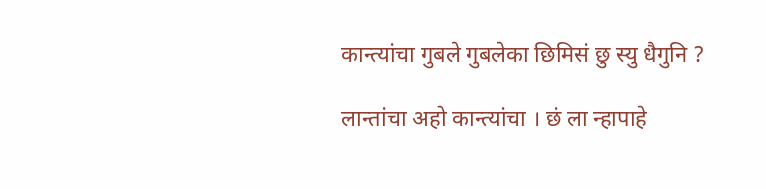कान्त्यांचा गुबले गुबलेका छिमिसं छु स्यु धैगुनि ?

लान्तांचा अहो कान्त्यांचा । छं ला न्हापाहे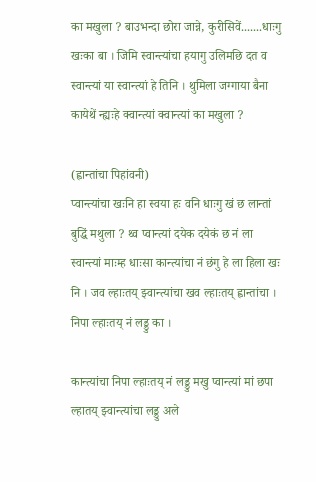का मखुला ? बाउभन्दा छोरा जान्ने, कुरीसिवें.......धाःगु खःका बा । जिमि स्वान्त्यांचा हयागु उलिमछि दत व स्वान्त्यां या स्वान्त्यां हे तिनि । थुमिला जग्गाया बैना कायेथें न्ह्यःहे क्वान्त्यां क्वान्त्यां का मखुला ?

(ह्वान्तांचा पिहांवनी)
प्वान्त्यांचा खःनि हा स्वया हः वनि धाःगु खं छ लान्तां बुद्धिं मथुला ? थ्व प्वान्त्यां दयेक दयेकं छ नं ला स्वान्त्यां माःम्ह धाःसा कान्त्यांचा नं छंगु हे ला हिला खः नि । जव ल्हाःतय् झ्वान्त्यांचा खव ल्हाःतय् ह्वान्तांचा । निपा ल्हाःतय् नं लड्डु का ।

कान्त्यांचा निपा ल्हाःतय् नं लड्डु मखु प्वान्त्यां मां छपा ल्हातय् झ्वान्त्यांचा लड्डु अले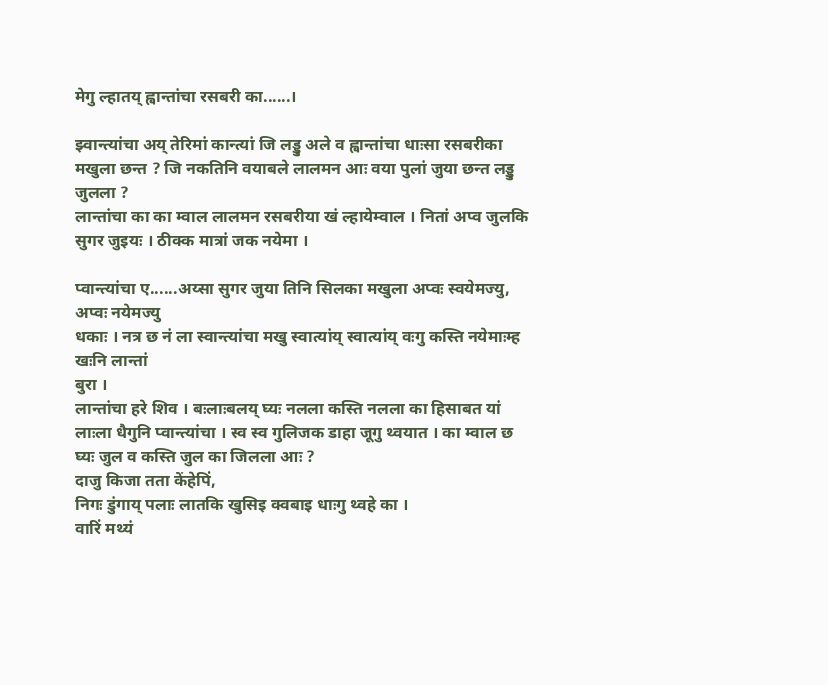मेगु ल्हातय् ह्वान्तांचा रसबरी का......।

झ्वान्त्यांचा अय् तेरिमां कान्त्यां जि लड्डु अले व ह्वान्तांचा धाःसा रसबरीका मखुला छन्त ? जि नकतिनि वयाबले लालमन आः वया पुलां जुया छन्त लड्डु जुलला ?
लान्तांचा का का म्वाल लालमन रसबरीया खं ल्हायेम्वाल । नितां अप्व जुलकि सुगर जुइयः । ठीक्क मात्रां जक नयेमा ।

प्वान्त्यांचा ए......अय्सा सुगर जुया तिनि सिलका मखुला अप्वः स्वयेमज्यु, अप्वः नयेमज्यु
धकाः । नत्र छ नं ला स्वान्त्यांचा मखु स्वात्यांय् स्वात्यांय् वःगु कस्ति नयेमाःम्ह खःनि लान्तां
बुरा ।
लान्तांचा हरे शिव । बःलाःबलय् घ्यः नलला कस्ति नलला का हिसाबत यां लाःला धैगुनि प्वान्त्यांचा । स्व स्व गुलिजक डाहा जूगु थ्वयात । का म्वाल छ घ्यः जुल व कस्ति जुल का जिलला आः ?
दाजु किजा तता केंहेपिं,
निगः डुंगाय् पलाः लातकि खुसिइ क्वबाइ धाःगु थ्वहे का ।
वारिं मथ्यं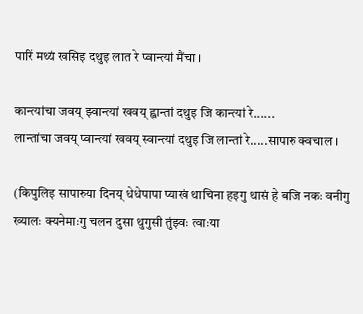पारिं मथ्यं खसिइ दथुइ लात रे प्वान्त्यां मैंचा ।

कान्त्यांचा जवय् झ्वान्त्यां खवय् ह्वान्तां दथुइ जि कान्त्यां रे......
लान्तांचा जवय् प्वान्त्यां खवय् स्वान्त्यां दथुइ जि लान्तां रे.....सापारु क्वचाल ।

(किपुलिइ सापारुया दिनय् धेधेपापा प्याखं थाचिना हइगु थासं हे बजि नकः वनीगु ख्यालः क्यनेमाःगु चलन दुसा थुगुसी तुंझ्वः त्वाःया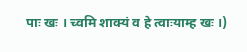पाः खः । च्वमि शाक्यं व हे त्वाःयाम्ह खः ।)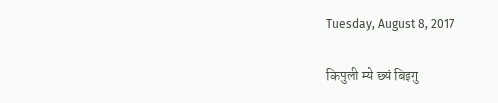Tuesday, August 8, 2017

किपुली म्ये छ्यं बिइगु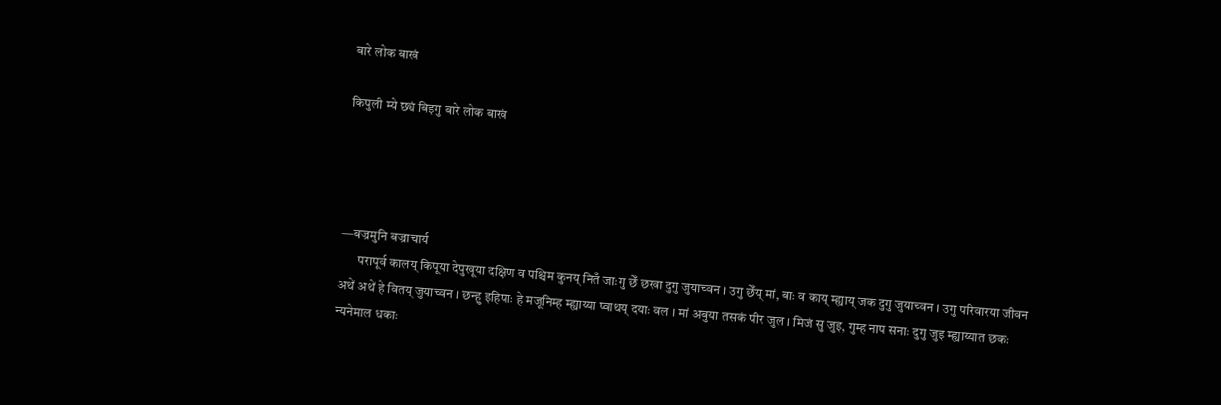बारे लोक बाखं

किपुली म्ये छ्यं बिइगु बारे लोक बाखं




—बज्रमुनि बज्राचार्य
       परापूर्व कालय् किपूया देपुखूया दक्षिण व पश्चिम कुनय् नितँ जाःगु छेँ छखा दुगु जुयाच्वन । उगु छेँय् मां, बाः व काय् म्ह्याय् जक दुगु जुयाच्वन । उगु परिवारया जीवन अथें अथें हे वितय् जुयाच्वन । छन्हु इहिपाः हे मजूनिम्ह म्ह्याय्या प्वाथय् दयाः वल । मां अबुया तसकं पीर जुल । मिजं सु जुइ, गुम्ह नाप सनाः दुगु जुइ म्ह्याय्यात छकः न्यनेमाल धकाः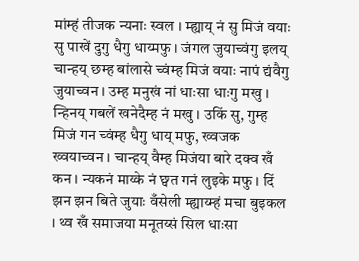मांम्हं तीजक न्यनाः स्वल । म्ह्याय् नं सु मिजं वयाः सु पाखें दुगु धैगु धाय्मफु । जंगल जुयाच्वंगु इलय् चान्हय् छम्ह बांलासे च्वंम्ह मिजं वयाः नापं द्यंवैगु जुयाच्वन । उम्ह मनुखं नां धाःसा धाःगु मखु । न्हिनय् गबलें खनेदैम्ह नं मखु । उकिं सु, गुम्ह मिजं गन च्वंम्ह धैगु धाय् मफु, ख्वजक ख्वयाच्वन । चान्हय् वैम्ह मिजंया बारे दक्व खँ कन । न्यकनं माय्के नं छ्वत गनं लुइके मफु । दिं झन झन बिते जुयाः वँसेली म्ह्याय्म्हं मचा बुइकल । थ्व खँ समाजया मनूतय्सं सिल धाःसा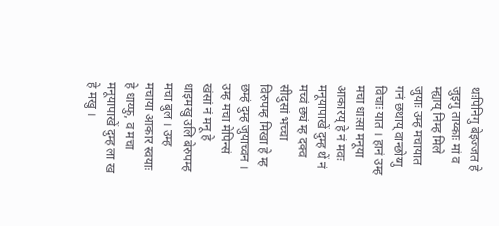थःपिनिगु बेइज्जत हे जुइगु ताय्काः मां व म्ह्याय् निम्ह मिले जुयाः उम्ह मचायात गनं छथाय् वान्छोय्गु विचाः यात । हानं उम्ह मचा धाःसा मनूया आकारय् हे नं मवः मनूयापाखें दुम्ह थें नं मच्वं छ्यं म्ह दक्व सीदुसां भच्चा विरुपम्ह मिखा हे म्ह छम्हं दुम्ह जुयाच्वन । उम्ह मचा मेपिन्सं खंसां नं मनू हे धाइमखु उलि बेरुपम्ह मचा बुल । उम्ह मचाया आकार स्वयाः हे धाय्फु, व मचा मनूयापाखें दुम्ह ला ख हे मखु ।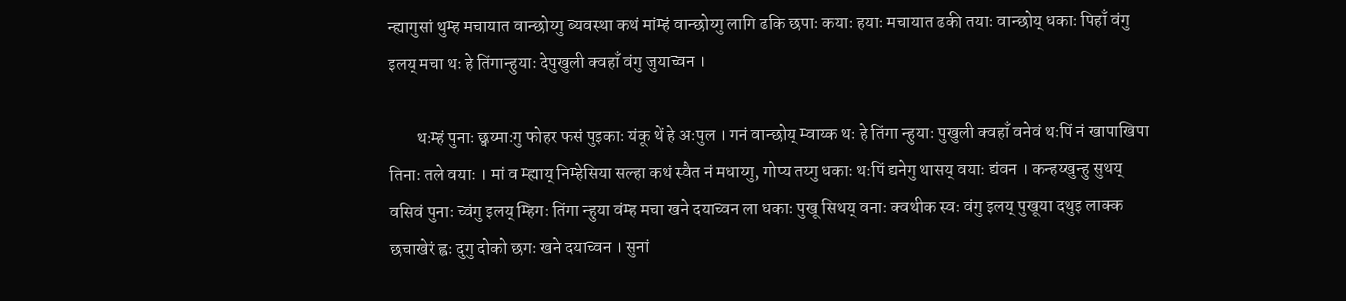न्ह्यागुसां थुम्ह मचायात वान्छोय्गु ब्यवस्था कथं मांम्हं वान्छोय्गु लागि ढकि छपाः कयाः हयाः मचायात ढकी तयाः वान्छोय् धकाः पिहाँ वंगु इलय् मचा थः हे तिंगान्हुयाः देपुखुली क्वहाँ वंगु जुयाच्वन ।

        थःम्हं पुनाः छ्वय्माःगु फोहर फसं पुइकाः यंकू थें हे अःपुल । गनं वान्छोय् म्वाय्क थः हे तिंगा न्हुयाः पुखुली क्वहाँ वनेवं थःपिं नं खापाखिपा तिनाः तले वयाः । मां व म्ह्याय् निम्हेसिया सल्हा कथं स्वैत नं मधाय्गु, गोप्य तय्गु धकाः थःपिं द्यनेगु थासय् वयाः द्यंवन । कन्हय्खुन्हु सुथय् वसिवं पुनाः च्वंगु इलय् म्हिगः तिंगा न्हुया वंम्ह मचा खने दयाच्वन ला धकाः पुखू सिथय् वनाः क्वथीक स्वः वंगु इलय् पुखूया दथुइ लाक्क छचाखेरं ह्वः दुगु दोको छगः खने दयाच्वन । सुनां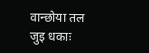वान्छोया तल जुइ धकाः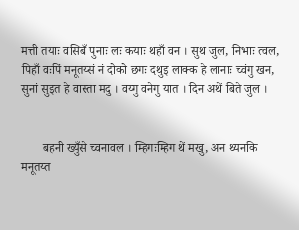मत्ती तयाः वसिबँ पुनाः लः कयाः थहाँ वन । सुथ जुल, निभाः त्वल, पिहाँ वःपिं मनूतय्सं नं दोको छगः दथुइ लाक्क हे लानाः च्वंगु खन, सुनां सुइत हे वास्ता मदु । वय्गु वनेगु यात । दिन अथें बिते जुल ।


       बहनी ख्युँसे च्वनावल । म्हिगःम्हिग थें मखु, अन थ्यनकि मनूतय्त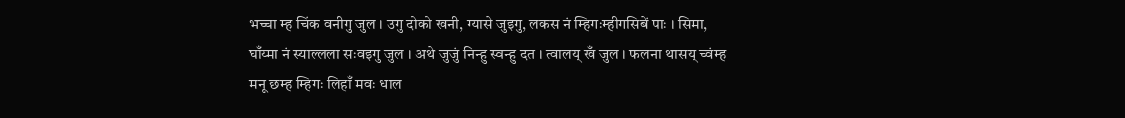भच्चा म्ह चिंक वनीगु जुल । उगु दोको खनी, ग्यासे जुइगु, लकस नं म्हिगःम्हीगसिबें पाः । सिमा, घाँय्मा नं स्याल्लला सःवइगु जुल । अथे जुजुं निन्हु स्वन्हु दत । त्वालय् खँ जुल । फलना थासय् च्वंम्ह मनू छम्ह म्हिगः लिहाँ मवः धाल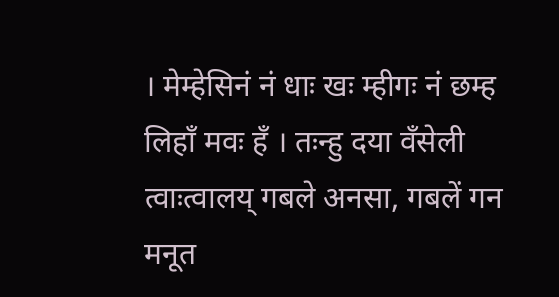। मेम्हेसिनं नं धाः खः म्हीगः नं छम्ह लिहाँ मवः हँ । तःन्हु दया वँसेली त्वाःत्वालय् गबले अनसा, गबलें गन मनूत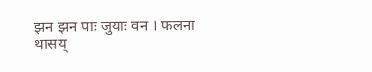झन झन पाः जुयाः वन । फलना थासय्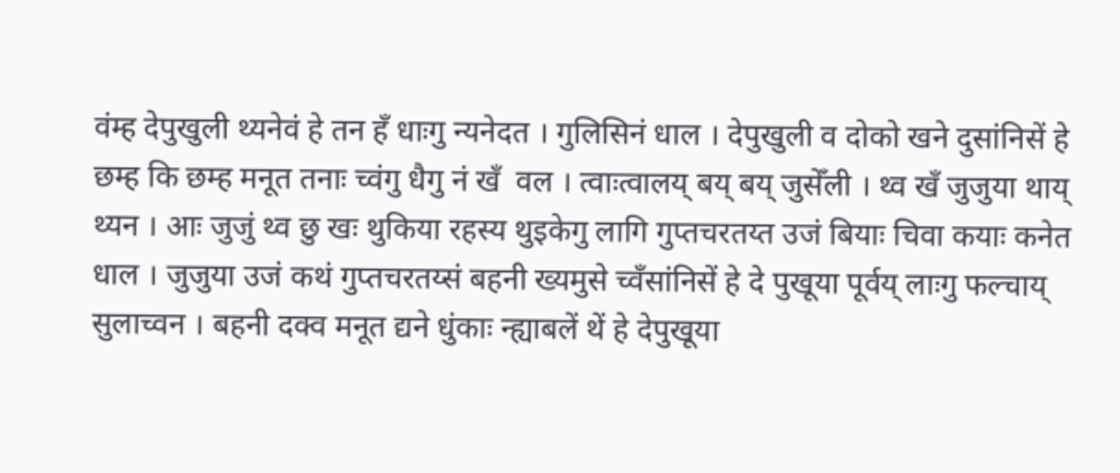वंम्ह देपुखुली थ्यनेवं हे तन हँ धाःगु न्यनेदत । गुलिसिनं धाल । देपुखुली व दोको खने दुसांनिसें हे छम्ह कि छम्ह मनूत तनाः च्वंगु धैगु नं खँ  वल । त्वाःत्वालय् बय् बय् जुसेँली । थ्व खँ जुजुया थाय् थ्यन । आः जुजुं थ्व छु खः थुकिया रहस्य थुइकेगु लागि गुप्तचरतय्त उजं बियाः चिवा कयाः कनेत धाल । जुजुया उजं कथं गुप्तचरतय्सं बहनी ख्यमुसे च्वँसांनिसें हे दे पुखूया पूर्वय् लाःगु फल्चाय् सुलाच्वन । बहनी दक्व मनूत द्यने धुंकाः न्ह्याबलें थें हे देपुखूया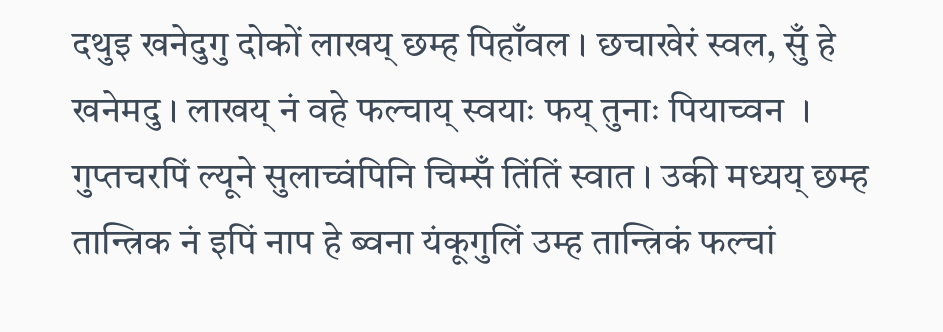दथुइ खनेदुगु दोकों लाखय् छम्ह पिहाँवल । छचाखेरं स्वल, सुँ हे खनेमदु । लाखय् नं वहे फल्चाय् स्वयाः फय् तुनाः पियाच्वन  । गुप्तचरपिं ल्यूने सुलाच्वंपिनि चिम्सँ तिंतिं स्वात । उकी मध्यय् छम्ह तान्त्रिक नं इपिं नाप हे ब्वना यंकूगुलिं उम्ह तान्त्रिकं फल्चां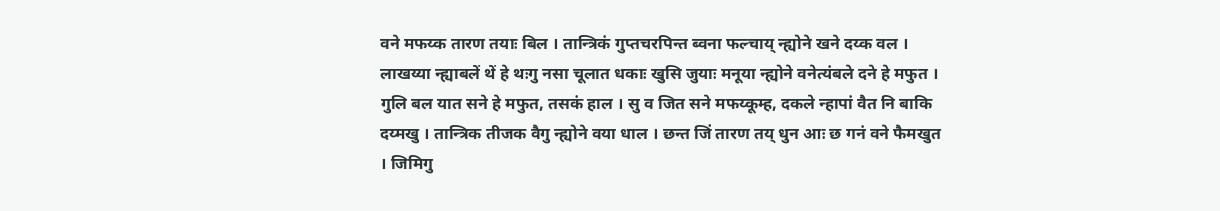वने मफय्क तारण तयाः बिल । तान्त्रिकं गुप्तचरपिन्त ब्वना फल्चाय् न्ह्योने खने दय्क वल । लाखय्या न्ह्याबलें थें हे थःगु नसा चूलात धकाः खुसि जुयाः मनूया न्ह्योने वनेत्यंबले दने हे मफुत । गुलि बल यात सने हे मफुत, तसकं हाल । सु व जित सने मफय्कूम्ह, दकले न्हापां वैत नि बाकि दय्मखु । तान्त्रिक तीजक वैगु न्ह्योने वया धाल । छन्त जिं तारण तय् धुन आः छ गनं वने फैमखुत । जिमिगु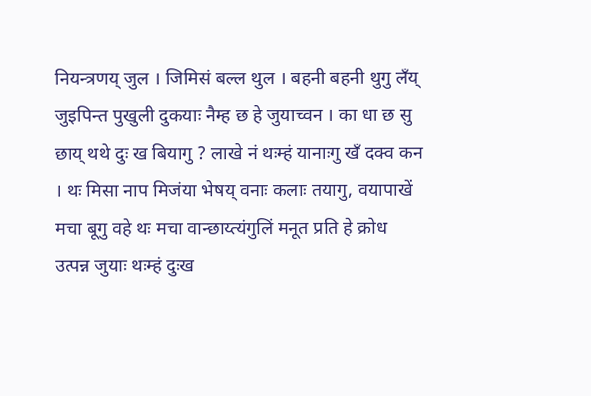नियन्त्रणय् जुल । जिमिसं बल्ल थुल । बहनी बहनी थुगु लँय् जुइपिन्त पुखुली दुकयाः नैम्ह छ हे जुयाच्वन । का धा छ सु छाय् थथे दुः ख बियागु ? लाखे नं थःम्हं यानाःगु खँ दक्व कन । थः मिसा नाप मिजंया भेषय् वनाः कलाः तयागु, वयापाखें मचा बूगु वहे थः मचा वान्छाय्त्यंगुलिं मनूत प्रति हे क्रोध उत्पन्न जुयाः थःम्हं दुःख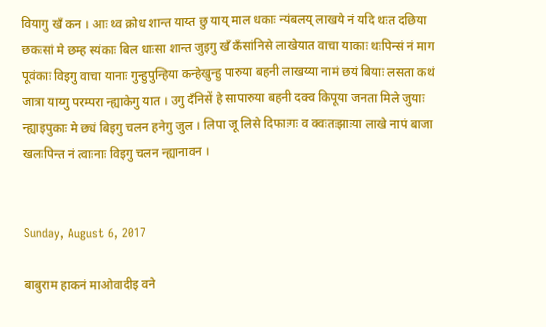वियागु खँ कन । आः थ्व क्रोध शान्त याय्त छु याय् माल धकाः न्यंबलय् लाखये नं यदि थःत दछिया छकःसां मे छम्ह स्यंकाः बिल धाःसा शान्त जुइगु खँ कँसांनिसे लाखेयात वाचा याकाः थःपिन्सं नं माग पूवंकाः विइगु वाचा यानाः गुन्हुपुन्हिया कन्हेखुन्हु पारुया बहनी लाखय्या नामं छयं बियाः लसता कथं जात्रा याय्गु परम्परा न्ह्याकेगु यात । उगु दँनिसें हे सापारुया बहनी दक्व किपूया जनता मिले जुयाः न्ह्याइपुकाः मे छ्यं बिइगु चलन हनेगु जुल । लिपा जू लिसे दिफाःगः व क्वःतःझाःया लाखे नापं बाजा खलःपिन्त नं त्वाःनाः विइगु चलन न्ह्यानावन ।


Sunday, August 6, 2017

बाबुराम हाकनं माओवादीइ वने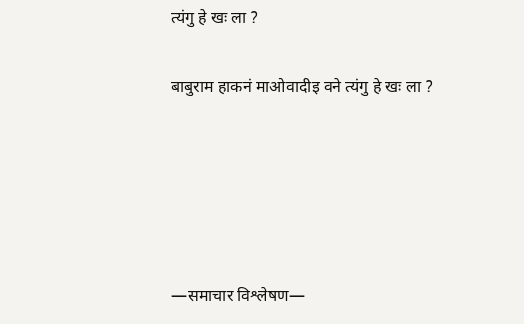त्यंगु हे खः ला ?

बाबुराम हाकनं माओवादीइ वने त्यंगु हे खः ला ?





—समाचार विश्लेषण—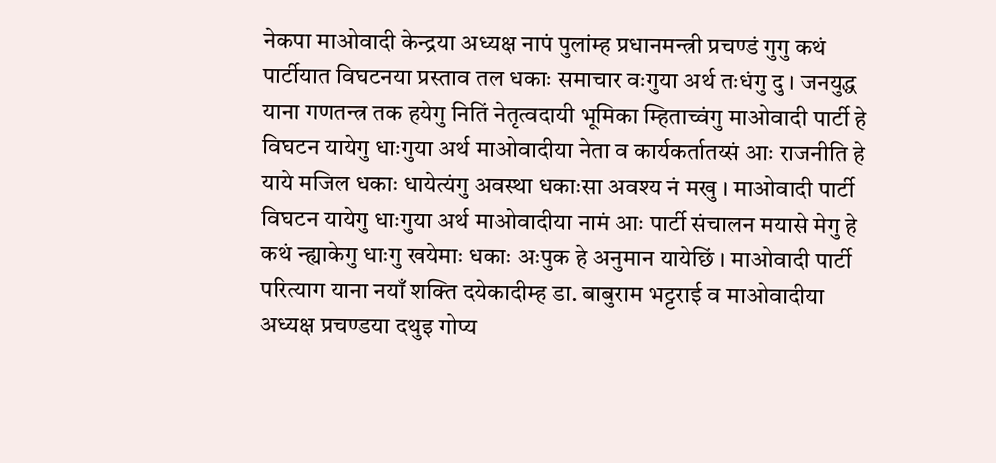नेकपा माओवादी केन्द्रया अध्यक्ष नापं पुलांम्ह प्रधानमन्त्री प्रचण्डं गुगु कथं पार्टीयात विघटनया प्रस्ताव तल धकाः समाचार वःगुया अर्थ तःधंगु दु । जनयुद्ध याना गणतन्त्र तक हयेगु नितिं नेतृत्वदायी भूमिका म्हिताच्वंगु माओवादी पार्टी हे विघटन यायेगु धाःगुया अर्थ माओवादीया नेता व कार्यकर्तातय्सं आः राजनीति हे याये मजिल धकाः धायेत्यंगु अवस्था धकाःसा अवश्य नं मखु । माओवादी पार्टी विघटन यायेगु धाःगुया अर्थ माओवादीया नामं आः पार्टी संचालन मयासे मेगु हे कथं न्ह्याकेगु धाःगु खयेमाः धकाः अःपुक हे अनुमान यायेछिं । माओवादी पार्टी परित्याग याना नयाँ शक्ति दयेकादीम्ह डा. बाबुराम भट्टराई व माओवादीया अध्यक्ष प्रचण्डया दथुइ गोप्य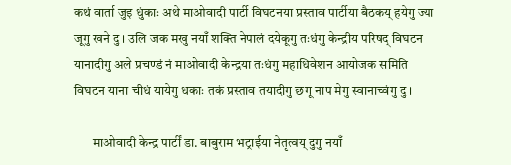कथं वार्ता जुइ धुंकाः अथे माओवादी पार्टी विघटनया प्रस्ताव पार्टीया बैठकय् हयेगु ज्या जूगु खने दु । उलि जक मखु नयाँ शक्ति नेपालं दयेकूगु तःधंगु केन्द्रीय परिषद् विघटन यानादीगु अले प्रचण्डं नं माओवादी केन्द्रया तःधंगु महाधिवेशन आयोजक समिति विघटन याना चीधं यायेगु धकाः तकं प्रस्ताव तयादीगु छगू नाप मेगु स्वानाच्वंगु दु ।

       माओवादी केन्द्र पार्टीं डा. बाबुराम भट्राईया नेतृत्वय् दुगु नयाँ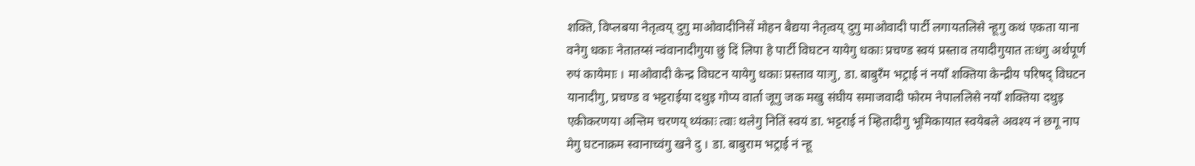शक्ति, विप्लबया नेतृत्वय् दुगु माओवादीनिसें मोहन बैद्यया नेतृत्वय् दुगु माओवादी पार्टी लगायतलिसे न्हूगु कथं एकता याना वनेगु धकाः नेतातय्सं न्वंवानादीगुया छुं दिं लिपा हे पार्टी विघटन यायेगु धकाः प्रचण्ड स्वयं प्रस्ताव तयादीगुयात तःधंगु अर्थपूर्ण रुपं कायेमाः । माओवादी केन्द्र विघटन यायेगु धकाः प्रस्ताव याःगु, डा. बाबुरँम भट्राई नं नयाँ शक्तिया केन्द्रीय परिषद् विघटन यानादीगु, प्रचण्ड व भट्टराईया दथुइ गोप्य वार्ता जूगु जक मखु संघीय समाजवादी फोरम नेपाललिसे नयाँ शक्तिया दथुइ एकीकरणया अन्तिम चरणय् थ्यंकाः त्वाः थलेगु नितिं स्वयं डा. भट्टराई नं म्हितादीगु भूमिकायात स्वयेबले अवश्य नं छगू नाप मेगु घटनाक्रम स्वानाच्वंगु खने दु । डा. बाबुराम भट्राई नं न्हू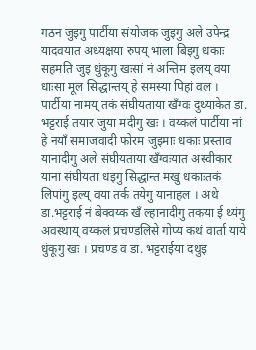गठन जुइगु पार्टीया संयोजक जुइगु अले उपेन्द्र यादवयात अध्यक्षया रुपय् भाला बिइगु धकाः सहमति जुइ धुंकूगु खःसां नं अन्तिम इलय् वया धाःसा मूल सिद्धान्तय् हे समस्या पिहां वल । पार्टीया नामय् तकं संघीयताया खँग्वः दुथ्याकेत डा. भट्टराई तयार जुया मदीगु खः । वय्कलं पार्टीया नां हे नयाँ समाजवादी फोरम जुइमाः धकाः प्रस्ताव यानादीगु अले संघीयताया खँग्वःयात अस्वीकार याना संघीयता धइगु सिद्धान्त मखु धकाःतकं लिपांगु इल्य् वया तर्क तयेगु यानाहल । अथे डा.भट्टराई नं बेक्वय्क खँ ल्हानादीगु तकया ई थ्यंगु अवस्थाय् वय्कलं प्रचण्डलिसे गोप्य कथं वार्ता याये धुंकूगु खः । प्रचण्ड व डा. भट्टराईया दथुइ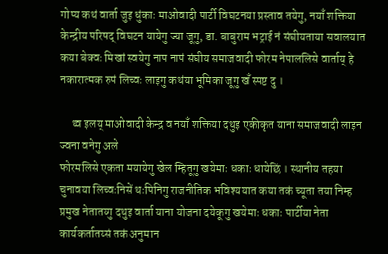गोप्य कथं वार्ता जुइ धुंकाः माओवादी पार्टी विघटनया प्रस्ताव तयेगु, नयाँ शक्तिया केन्द्रीय परिषद् विघटन यायेगु ज्या जूगु, डा. बाबुराम भट्राई नं संघीयताया सवालयात कया बेक्वः मिखां स्वयेगु नाप नापं संघीय समाजवादी फोरम नेपाललिसे वार्ताय् हे नकारात्मक रुपं लिच्वः लाइगु कथंया भूमिका जूगु खँ स्पष्ट दु ।

     थ्व इलय् माओवादी केन्द्र व नयाँ शक्तिया दथुइ एकीकृत याना समाजवादी लाइन ज्वना वनेगु अले
फोरमलिसे एकता मयायेगु खेल म्हितूगु खयेमाः धकाः धायेछिं । स्थानीय तहया चुनावया लिच्वःनिसें थःपिनिगु राजनीतिक भविश्ययात कया तकं च्यूता तया निम्ह प्रमुख नेतातय्गु दथुइ वार्ता याना योजना दयेकूगु खयेमाः धकाः पार्टीया नेता कार्यकर्तातय्सं तकं अनुमान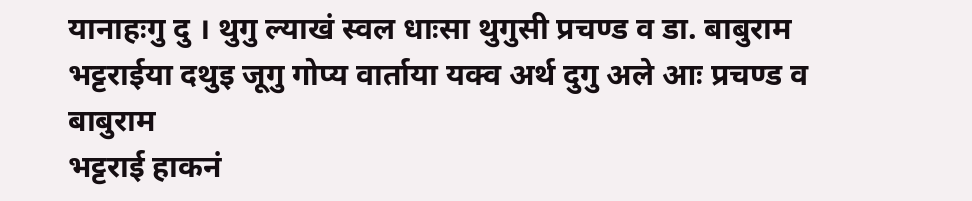यानाहःगु दु । थुगु ल्याखं स्वल धाःसा थुगुसी प्रचण्ड व डा. बाबुराम भट्टराईया दथुइ जूगु गोप्य वार्ताया यक्व अर्थ दुगु अले आः प्रचण्ड व बाबुराम
भट्टराई हाकनं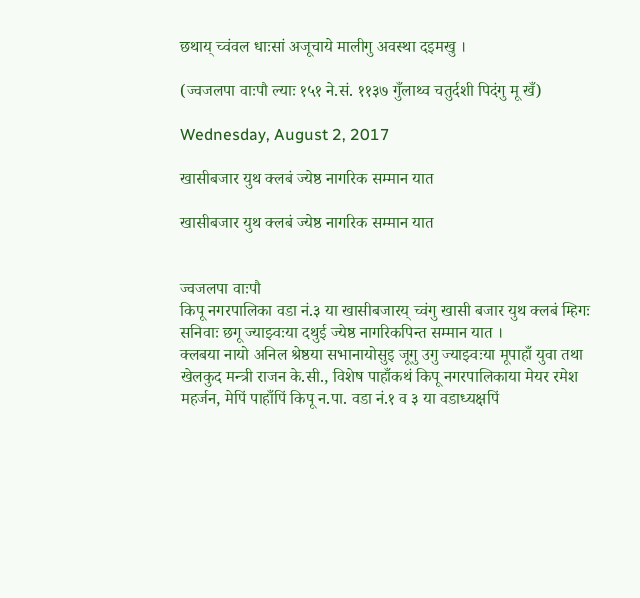छथाय् च्वंवल धाःसां अजूचाये मालीगु अवस्था दइमखु ।

(ज्वजलपा वाःपौ ल्याः १५१ ने.सं. ११३७ गुँलाथ्व चतुर्दशी पिदंगु मू खँ)

Wednesday, August 2, 2017

खासीबजार युथ क्लबं ज्येष्ठ नागरिक सम्मान यात

खासीबजार युथ क्लबं ज्येष्ठ नागरिक सम्मान यात


ज्वजलपा वाःपौ
किपू नगरपालिका वडा नं.३ या खासीबजारय् च्वंगु खासी बजार युथ क्लबं म्हिगः सनिवाः छगू ज्याझ्वःया दथुई ज्येष्ठ नागरिकपिन्त सम्मान यात ।
क्लबया नायो अनिल श्रेष्ठया सभानायोसुइ जूगु उगु ज्याझ्वःया मूपाहाँ युवा तथा खेलकुद मन्त्री राजन के.सी., विशेष पाहाँकथं किपू नगरपालिकाया मेयर रमेश महर्जन, मेपिं पाहाँपिं किपू न.पा. वडा नं.१ व ३ या वडाध्यक्षपिं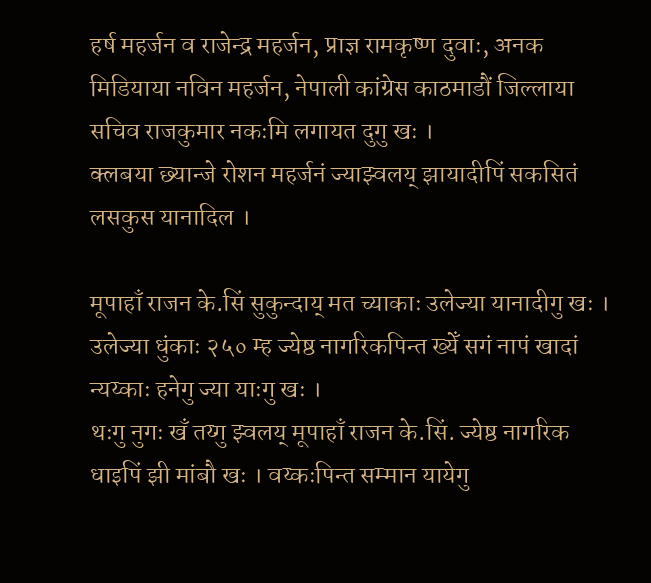हर्ष महर्जन व राजेन्द्र महर्जन, प्राज्ञ रामकृष्ण दुवाः, अनक मिडियाया नविन महर्जन, नेपाली कांग्रेस काठमाडौं जिल्लाया सचिव राजकुमार नकःमि लगायत दुगु खः ।
क्लबया छ्यान्जे रोशन महर्जनं ज्याझ्वलय् झायादीपिं सकसितं लसकुस यानादिल ।

मूपाहाँ राजन के.सिं सुकुन्दाय् मत च्याकाः उलेज्या यानादीगु खः । उलेज्या धुंकाः २५० म्ह ज्येष्ठ नागरिकपिन्त ख्येँ सगं नापं खादां न्यय्काः हनेगु ज्या याःगु खः ।
थःगु नुगः खँ तय्गु झ्वलय् मूपाहाँ राजन के.सिं. ज्येष्ठ नागरिक धाइपिं झी मांबौ खः । वय्कःपिन्त सम्मान यायेगु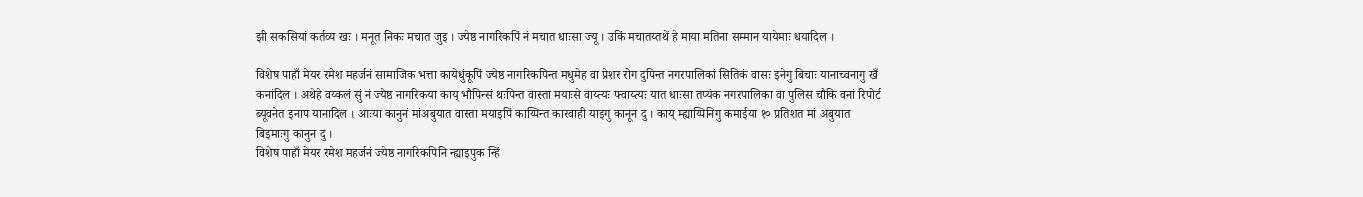झी सकसियां कर्तव्य खः । मनूत निकः मचात जुइ । ज्येष्ठ नागरिकपिं नं मचात धाःसा ज्यू । उकिं मचातय्तथें हे माया मतिना सम्मान यायेमाः धयादिल ।

विशेष पाहाँ मेयर रमेश महर्जनं सामाजिक भत्ता कायेधुंकूपिं ज्येष्ठ नागरिकपिन्त मधुमेह वा प्रेशर रोग दुपिन्त नगरपालिकां सितिकं वासः इनेगु बिचाः यानाच्वनागु खँ कनांदिल । अथेहे वय्कलं सुं नं ज्येष्ठ नागरिकया काय् भौपिन्सं थःपिन्त वास्ता मयाःसे वाय्त्यः फ्वाय्त्यः यात धाःसा तप्यंक नगरपालिका वा पुलिस चौकि वनां रिपोर्ट ब्यूवनेत इनाप यानादिल । आःया कानुनं मांअबुयात वास्ता मयाइपिं काय्पिन्त कारवाही याइगु कानून दु । काय् म्ह्याय्पिनिगु कमाईया १० प्रतिशत मां अबुयात बिइमाःगु कानुन दु ।
विशेष पाहाँ मेयर रमेश महर्जनं ज्येष्ठ नागरिकपिनि न्ह्याइपुक न्हिं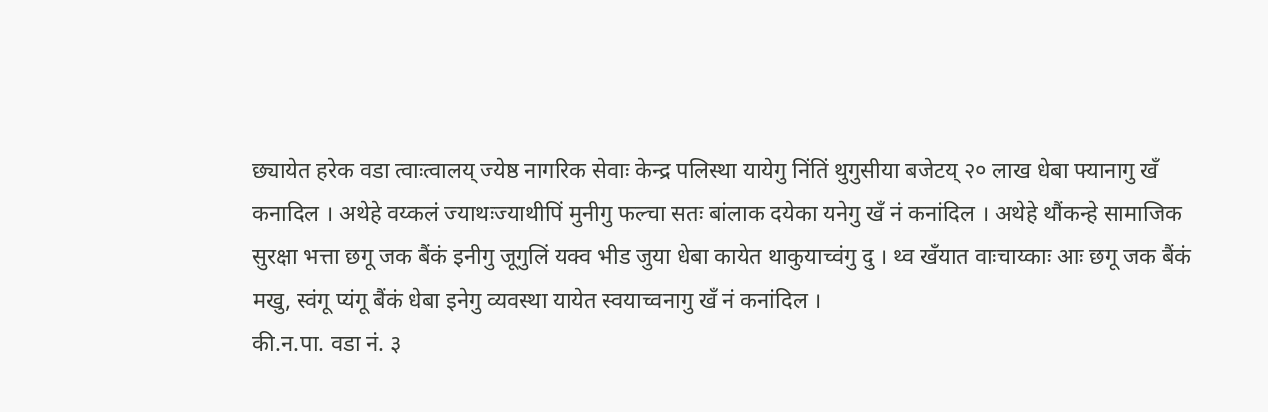छ्यायेत हरेक वडा त्वाःत्वालय् ज्येष्ठ नागरिक सेवाः केन्द्र पलिस्था यायेगु निंतिं थुगुसीया बजेटय् २० लाख धेबा फ्यानागु खँ कनादिल । अथेहे वय्कलं ज्याथःज्याथीपिं मुनीगु फल्चा सतः बांलाक दयेका यनेगु खँ नं कनांदिल । अथेहे थौंकन्हे सामाजिक सुरक्षा भत्ता छगू जक बैंकं इनीगु जूगुलिं यक्व भीड जुया धेबा कायेत थाकुयाच्वंगु दु । थ्व खँयात वाःचाय्काः आः छगू जक बैंकं मखु, स्वंगू प्यंगू बैंकं धेबा इनेगु व्यवस्था यायेत स्वयाच्वनागु खँ नं कनांदिल ।
की.न.पा. वडा नं. ३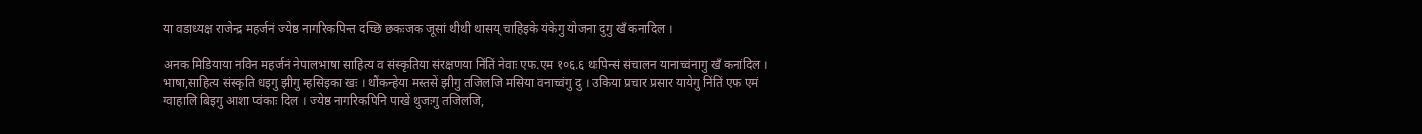या वडाध्यक्ष राजेन्द्र महर्जनं ज्येष्ठ नागरिकपिन्त दच्छि छकःजक जूसां थीथी थासय् चाहिइके यंकेगु योजना दुगु खँ कनादिल ।

अनक मिडियाया नविन महर्जनं नेपालभाषा साहित्य व संस्कृतिया संरक्षणया निंतिं नेवाः एफ.एम १०६.६ थःपिन्सं संचालन यानाच्वंनागु खँ कनांदिल । भाषा,साहित्य संस्कृति धइगु झीगु म्हसिइका खः । थौंकन्हेया मस्तसें झीगु तजिलजि मसिया वनाच्वंगु दु । उकिया प्रचार प्रसार यायेगु निंतिं एफ एमं ग्वाहालि बिइगु आशा प्वंकाः दिल । ज्येष्ठ नागरिकपिनि पाखें थुजःगु तजिलजि,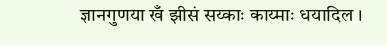ज्ञानगुणया खँ झीसं सय्काः काय्माः धयादिल ।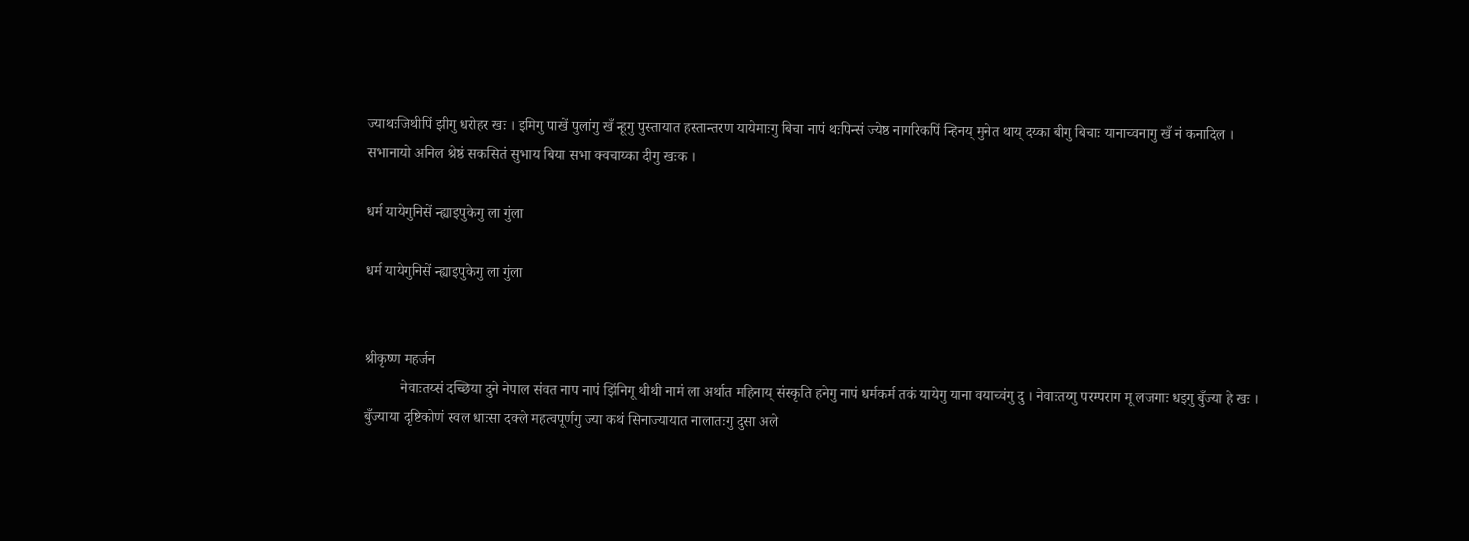ज्याथःजिथीपिं झीगु धरोहर खः । इमिगु पाखें पुलांगु खँ न्हूगु पुस्तायात हस्तान्तरण यायेमाःगु बिचा नापं थःपिन्सं ज्येष्ठ नागरिकपिं न्हिनय् मुनेत थाय् दय्का बीगु बिचाः यानाच्वनागु खँ नं कनादिल ।
सभानायो अनिल श्रेष्ठं सकसितं सुभाय बिया सभा क्वचाय्का दीगु खःक ।

धर्म यायेगुनिसें न्ह्याइपुकेगु ला गुंला

धर्म यायेगुनिसें न्ह्याइपुकेगु ला गुंला


श्रीकृष्ण महर्जन
          नेवाःतय्सं दच्छिया दुने नेपाल संवत नाप नापं झिंनिगू थीथी नामं ला अर्थात महिनाय् संस्कृति हनेगु नापं धर्मकर्म तकं यायेगु याना वयाच्वंगु दु । नेवाःतय्गु परम्पराग मू लजगाः धइगु बुँज्या हे खः । बुँज्याया दृष्टिकोणं स्वल धाःसा दक्ले महत्वपूर्णगु ज्या कथं सिनाज्यायात नालातःगु दुसा अले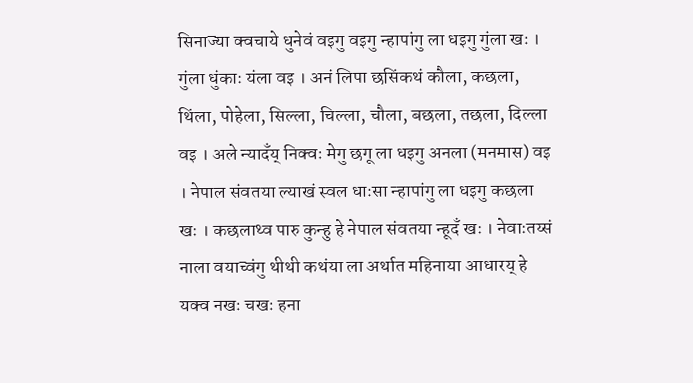सिनाज्या क्वचाये धुनेवं वइगु वइगु न्हापांगु ला धइगु गुंला खः । गुंला धुंकाः यंला वइ । अनं लिपा छसिंकथं कौला, कछला, थिंला, पोहेला, सिल्ला, चिल्ला, चौला, बछला, तछला, दिल्ला वइ । अले न्यादँय् निक्वः मेगु छगू ला धइगु अनला (मनमास) वइ । नेपाल संवतया ल्याखं स्वल धाःसा न्हापांगु ला धइगु कछला खः । कछलाथ्व पारु कुन्हु हे नेपाल संवतया न्हूदँ खः । नेवाःतय्सं नाला वयाच्वंगु थीथी कथंया ला अर्थात महिनाया आधारय् हे यक्व नखः चखः हना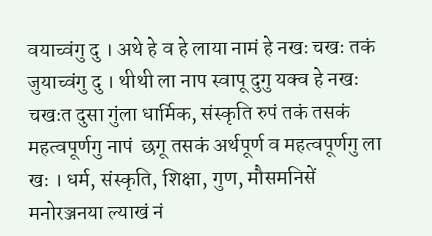वयाच्वंगु दु । अथे हे व हे लाया नामं हे नखः चखः तकं जुयाच्वंगु दु । थीथी ला नाप स्वापू दुगु यक्व हे नखः चखःत दुसा गुंला धार्मिक, संस्कृति रुपं तकं तसकं महत्वपूर्णगु नापं  छगू तसकं अर्थपूर्ण व महत्वपूर्णगु ला खः । धर्म, संस्कृति, शिक्षा, गुण, मौसमनिसें मनोरञ्जनया ल्याखं नं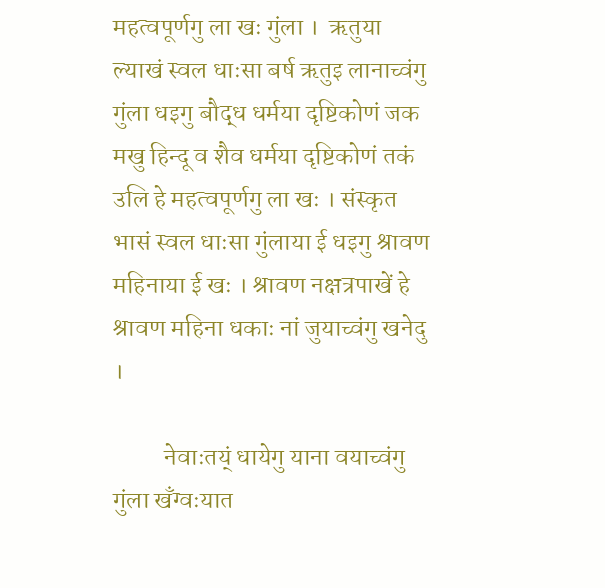महत्वपूर्णगु ला खः गुंला ।  ऋतुया ल्याखं स्वल धाःसा बर्ष ऋतुइ लानाच्वंगु गुंला धइगु बौद्ध धर्मया दृष्टिकोणं जक मखु हिन्दू व शैव धर्मया दृष्टिकोणं तकं उलि हे महत्वपूर्णगु ला खः । संस्कृत भासं स्वल धाःसा गुंलाया ई धइगु श्रावण महिनाया ई खः । श्रावण नक्षत्रपाखें हे श्रावण महिना धकाः नां जुयाच्वंगु खनेदु ।

          नेवाःतय्ं धायेगु याना वयाच्वंगु गुंला खँग्वःयात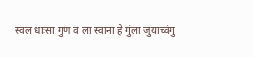स्वल धाःसा गुण व ला स्वाना हे गुंला जुयाच्वंगु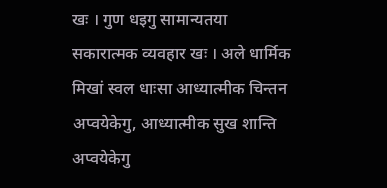खः । गुण धइगु सामान्यतया सकारात्मक व्यवहार खः । अले धार्मिक मिखां स्वल धाःसा आध्यात्मीक चिन्तन अप्वयेकेगु, आध्यात्मीक सुख शान्ति अप्वयेकेगु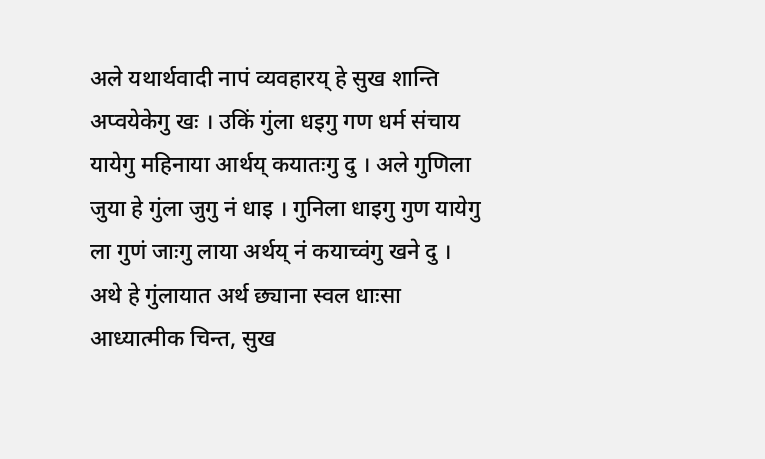अले यथार्थवादी नापं व्यवहारय् हे सुख शान्ति अप्वयेकेगु खः । उकिं गुंला धइगु गण धर्म संचाय यायेगु महिनाया आर्थय् कयातःगु दु । अले गुणिला जुया हे गुंला जुगु नं धाइ । गुनिला धाइगु गुण यायेगु ला गुणं जाःगु लाया अर्थय् नं कयाच्वंगु खने दु । अथे हे गुंलायात अर्थ छ्याना स्वल धाःसा  आध्यात्मीक चिन्त, सुख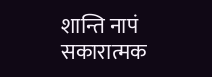शान्ति नापं सकारात्मक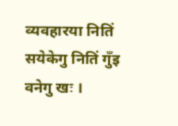व्यवहारया नितिं सयेकेगु नितिं गुँइ वनेगु खः ।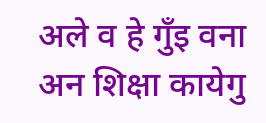अले व हे गुँइ वना अन शिक्षा कायेगु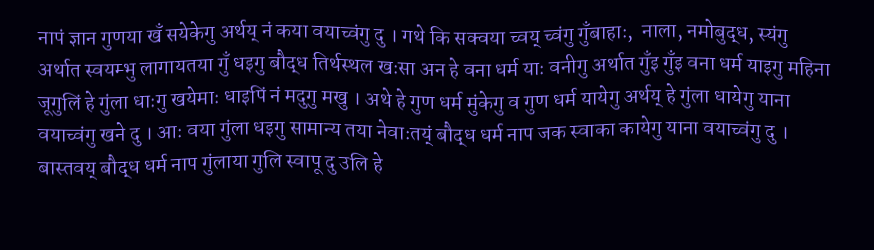नापं ज्ञान गुणया खँ सयेकेगु अर्थय् नं कया वयाच्वंगु दु । गथे कि सक्वया च्वय् च्वंगु गुँबाहाः,  नाला, नमोबुद्ध, स्यंगु अर्थात स्वयम्भु लागायतया गुँ धइगु बौद्ध तिर्थस्थल खःसा अन हे वना धर्म याः वनीगु अर्थात गुँइ गुँइ वना धर्म याइगु महिना जूगुलिं हे गुंला धाःगु खयेमाः धाइपिं नं मदुगु मखु । अथे हे गुण धर्म मुंकेगु व गुण धर्म यायेगु अर्थय् हे गुंला धायेगु याना वयाच्वंगु खने दु । आः वया गुंला धइगु सामान्य तया नेवाःतय्ं बौद्ध धर्म नाप जक स्वाका कायेगु याना वयाच्वंगु दु । बास्तवय् बौद्ध धर्म नाप गुंलाया गुलि स्वापू दु उलि हे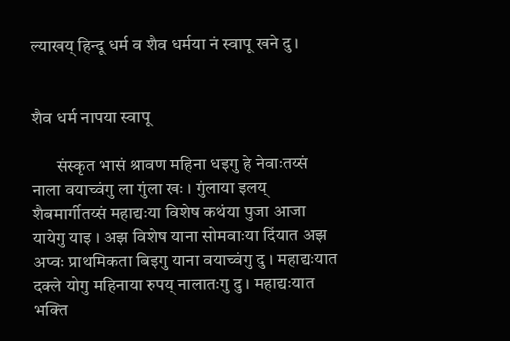ल्याखय् हिन्दू धर्म व शैव धर्मया नं स्वापू खने दु ।


शैव धर्म नापया स्वापू

       संस्कृत भासं श्रावण महिना धइगु हे नेवाःतय्सं नाला वयाच्वंगु ला गुंला खः । गुंलाया इलय् शैबमार्गीतय्सं महाद्यःया विशेष कथंया पुजा आजा यायेगु याइ । अझ विशेष याना सोमवाःया दिंयात अझ अप्वः प्राथमिकता बिइगु याना वयाच्वंगु दु । महाद्यःयात दक्ले योगु महिनाया रुपय् नालातःगु दु । महाद्यःयात भक्ति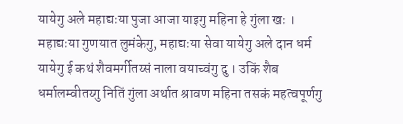यायेगु अले महाद्यःया पुजा आजा याइगु महिना हे गुंला खः । महाद्यःया गुणयात लुमंकेगु, महाद्यःया सेवा यायेगु अले दान धर्म यायेगु ई कथं शैवमर्गीतय्सं नाला वयाच्वंगु दु । उकिं शैब धर्मालम्वीतय्गु नितिं गुंला अर्थात श्रावण महिना तसकं महत्वपूर्णगु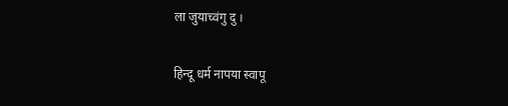ला जुयाच्वंगु दु ।

हिन्दू धर्म नापया स्वापू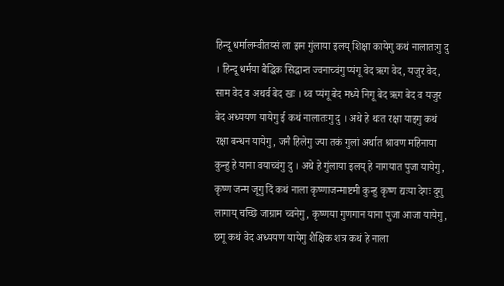हिन्दू धर्मालम्वीतय्सं ला झन गुंलाया इलय् शिक्षा कायेगु कथं नालातःगु दु । हिन्दू धर्मया बैद्धिक सिद्धान्त ज्वनाच्वंगु प्यंगू वेद ऋग वेद, यजुर वेद, साम वेद व अथर्व बेद खः । थ्व प्यंगू बेद मध्ये निगू बेद ऋग बेद व यजुर बेद अध्ययण यायेगु ई कथं नालातःगु दु । अथे हे थःत रक्षा याइगु कथं रक्षा बन्धन यायेगु, जनै हिलेगु ज्या तकं गुलां अर्थात श्रावण महिनाया कुन्हु हे याना वयाच्वंगु दु । अथे हे गुंलाया इलय् हे नागयात पुजा यायेगु, कृष्ण जन्म जूगु दिं कथं नाला कृष्णाजन्माष्टमी कुन्हु कृष्ण द्यःया देगः दुगु लागाय् चच्छि जाग्राम च्वनेगु, कृष्णया गुणगान याना पुजा आजा यायेगु, छगू कथं वेद अध्ययण यायेगु शैक्षिक शत्र कथं हे नाला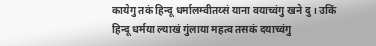कायेगु तकं हिन्दू धर्मालम्वीतय्सं याना वयाच्वंगु खने दु । उकिं हिन्दू धर्मया ल्याखं गुंलाया महत्व तसकं दयाच्वंगु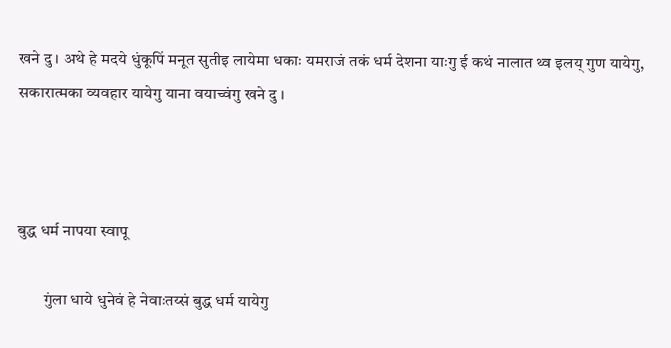खने दु । अथे हे मदये धुंकूपिं मनूत सुतीइ लायेमा धकाः यमराजं तकं धर्म देशना याःगु ई कथं नालात थ्व इलय् गुण यायेगु, सकारात्मका व्यवहार यायेगु याना वयाच्वंगु खने दु ।



बुद्ध धर्म नापया स्वापू

        गुंला धाये धुनेवं हे नेवाःतय्सं बुद्ध धर्म यायेगु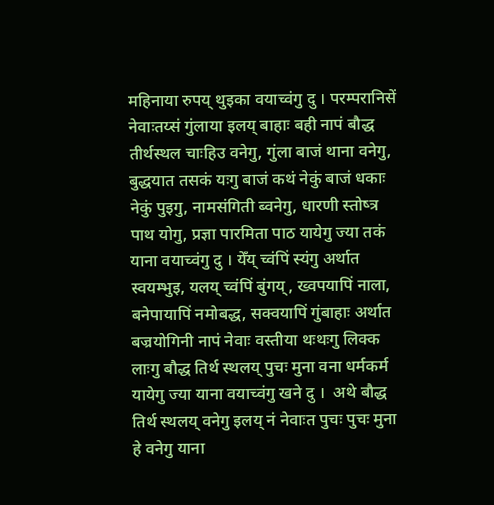महिनाया रुपय् थुइका वयाच्वंगु दु । परम्परानिसें नेवाःतय्सं गुंलाया इलय् बाहाः बही नापं बौद्ध तीर्थस्थल चाःहिउ वनेगु, गुंला बाजं थाना वनेगु, बुद्धयात तसकं यःगु बाजं कथं नेकुं बाजं धकाः नेकुं पुइगु, नामसंगिती ब्वनेगु, धारणी स्तोष्त्र पाथ योगु, प्रज्ञा पारमिता पाठ यायेगु ज्या तकं याना वयाच्वंगु दु । येँय् च्वंपिं स्यंगु अर्थात स्वयम्भुइ, यलय् च्वंपिं बुंगय्, ख्वपयापिं नाला, बनेपायापिं नमोबद्ध, सक्वयापिं गुंबाहाः अर्थात बज्रयोगिनी नापं नेवाः वस्तीया थःथःगु लिक्क लाःगु बौद्ध तिर्थ स्थलय् पुचः मुना वना धर्मकर्म यायेगु ज्या याना वयाच्वंगु खने दु ।  अथे बौद्ध तिर्थ स्थलय् वनेगु इलय् नं नेवाःत पुचः पुचः मुना हे वनेगु याना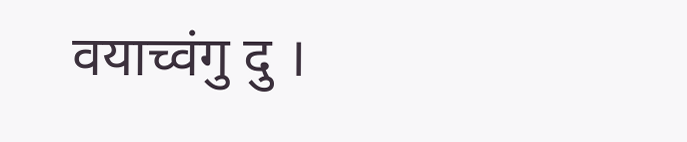वयाच्वंगु दु ।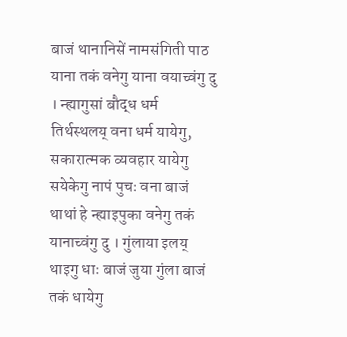बाजं थानानिसें नामसंगिती पाठ याना तकं वनेगु याना वयाच्वंगु दु । न्ह्यागुसां बौद्ध धर्म तिर्थस्थलय् वना धर्म यायेगु, सकारात्मक व्यवहार यायेगु सयेकेगु नापं पुचः वना बाजं थाथां हे न्ह्याइपुका वनेगु तकं यानाच्वंगु दु । गुंलाया इलय् थाइगु धाः बाजं जुया गुंला बाजं तकं धायेगु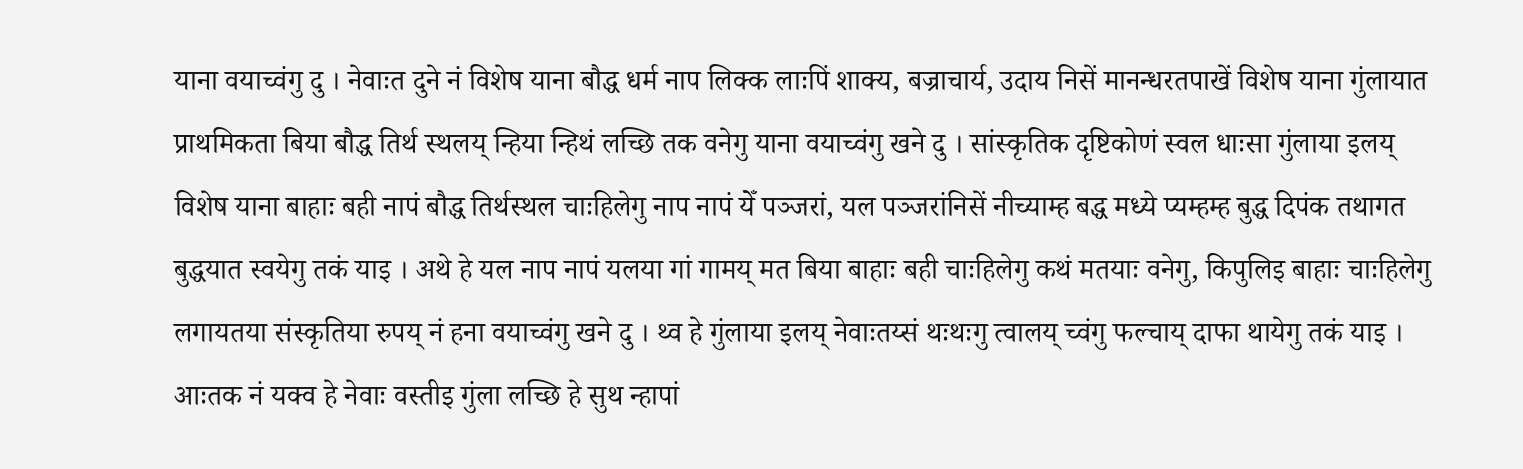याना वयाच्वंगु दु । नेवाःत दुने नं विशेष याना बौद्ध धर्म नाप लिक्क लाःपिं शाक्य, बज्राचार्य, उदाय निसें मानन्धरतपाखें विशेष याना गुंलायात प्राथमिकता बिया बौद्ध तिर्थ स्थलय् न्हिया न्हिथं लच्छि तक वनेगु याना वयाच्वंगु खने दु । सांस्कृतिक दृष्टिकोणं स्वल धाःसा गुंलाया इलय् विशेष याना बाहाः बही नापं बौद्ध तिर्थस्थल चाःहिलेगु नाप नापं येँ पञ्जरां, यल पञ्जरांनिसें नीच्याम्ह बद्ध मध्ये प्यम्हम्ह बुद्ध दिपंक तथागत बुद्धयात स्वयेगु तकं याइ । अथे हे यल नाप नापं यलया गां गामय् मत बिया बाहाः बही चाःहिलेगु कथं मतयाः वनेगु, किपुलिइ बाहाः चाःहिलेगु लगायतया संस्कृतिया रुपय् नं हना वयाच्वंगु खने दु । थ्व हे गुंलाया इलय् नेवाःतय्सं थःथःगु त्वालय् च्वंगु फल्चाय् दाफा थायेगु तकं याइ । आःतक नं यक्व हे नेवाः वस्तीइ गुंला लच्छि हे सुथ न्हापां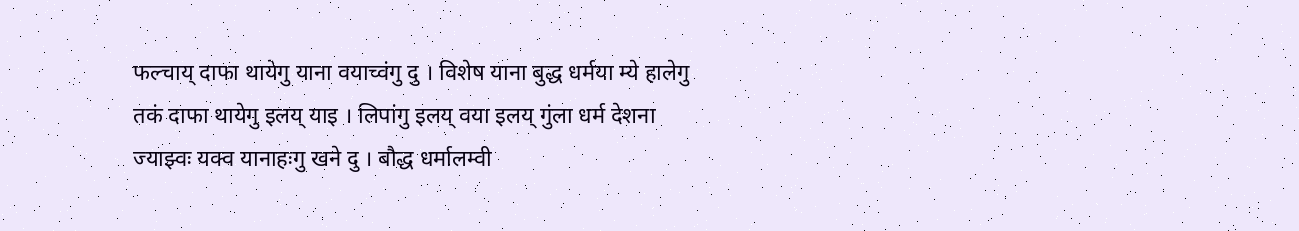फल्चाय् दाफा थायेगु याना वयाच्वंगु दु । विशेष याना बुद्ध धर्मया म्ये हालेगु तकं दाफा थायेगु इलय् याइ । लिपांगु इलय् वया इलय् गुंला धर्म देशना ज्याझ्वः यक्व यानाहःगु खने दु । बौद्ध धर्मालम्वी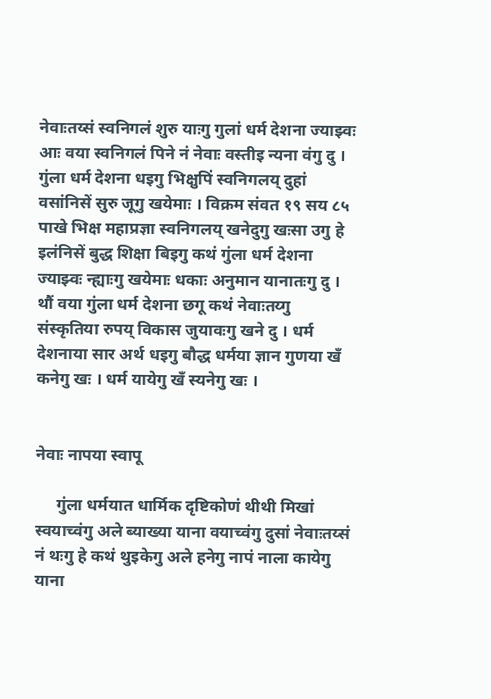नेवाःतय्सं स्वनिगलं शुरु याःगु गुलां धर्म देशना ज्याझ्वः आः वया स्वनिगलं पिने नं नेवाः वस्तीइ न्यना वंगु दु । गुंला धर्म देशना धइगु भिक्षुपिं स्वनिगलय् दुहां वसांनिसें सुरु जूगु खयेमाः । विक्रम संवत १९ सय ८५ पाखे भिक्ष महाप्रज्ञा स्वनिगलय् खनेदुगु खःसा उगु हे इलंनिसें बुद्ध शिक्षा बिइगु कथं गुंला धर्म देशना ज्याझ्वः न्ह्याःगु खयेमाः धकाः अनुमान यानातःगु दु । थौं वया गुंला धर्म देशना छगू कथं नेवाःतय्गु संस्कृतिया रुपय् विकास जुयावःगु खने दु । धर्म देशनाया सार अर्थ धइगु बौद्ध धर्मया ज्ञान गुणया खँ कनेगु खः । धर्म यायेगु खँ स्यनेगु खः ।


नेवाः नापया स्वापू

     गुंला धर्मयात धार्मिक दृष्टिकोणं थीथी मिखां स्वयाच्वंगु अले ब्याख्या याना वयाच्वंगु दुसां नेवाःतय्सं नं थःगु हे कथं थुइकेगु अले हनेगु नापं नाला कायेगु याना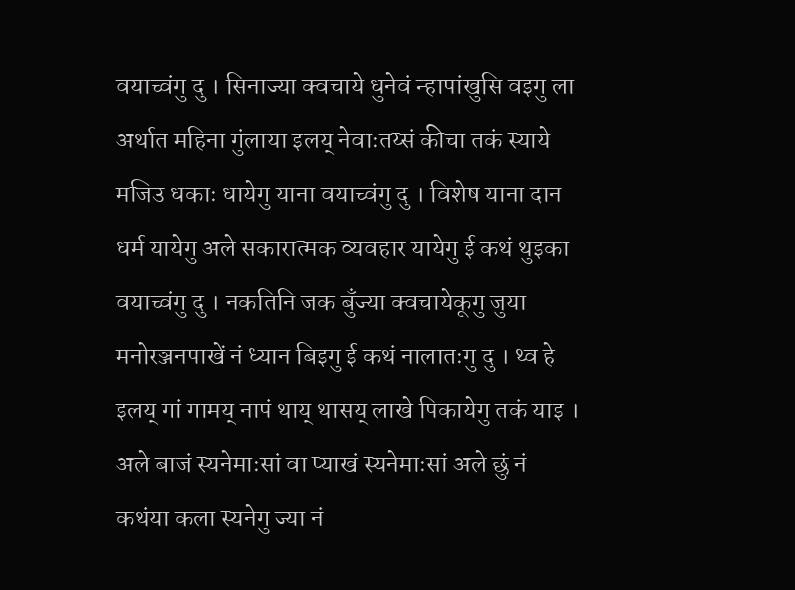वयाच्वंगु दु । सिनाज्या क्वचाये धुनेवं न्हापांखुसि वइगु ला अर्थात महिना गुंलाया इलय् नेवाःतय्सं कीचा तकं स्याये मजिउ धकाः धायेगु याना वयाच्वंगु दु । विशेष याना दान धर्म यायेगु अले सकारात्मक व्यवहार यायेगु ई कथं थुइका वयाच्वंगु दु । नकतिनि जक बुँज्या क्वचायेकूगु जुया मनोरञ्जनपाखें नं ध्यान बिइगु ई कथं नालातःगु दु । थ्व हे इलय् गां गामय् नापं थाय् थासय् लाखे पिकायेगु तकं याइ । अले बाजं स्यनेमाःसां वा प्याखं स्यनेमाःसां अले छुं नं कथंया कला स्यनेगु ज्या नं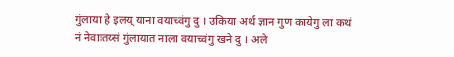गुंलाया हे इलय् याना वयाच्वंगु दु । उकिया अर्थ ज्ञान गुण कायेगु ला कथं नं नेवाःतय्सं गुंलायात नाला वयाच्वंगु खने दु । अले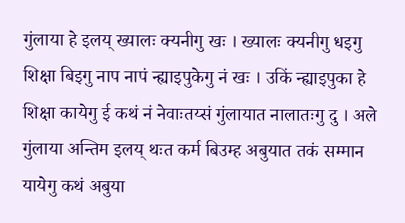गुंलाया हे इलय् ख्यालः क्यनीगु खः । ख्यालः क्यनीगु धइगु शिक्षा बिइगु नाप नापं न्ह्याइपुकेगु नं खः । उकिं न्ह्याइपुका हे शिक्षा कायेगु ई कथं नं नेवाःतय्सं गुंलायात नालातःगु दु । अले गुंलाया अन्तिम इलय् थःत कर्म बिउम्ह अबुयात तकं सम्मान यायेगु कथं अबुया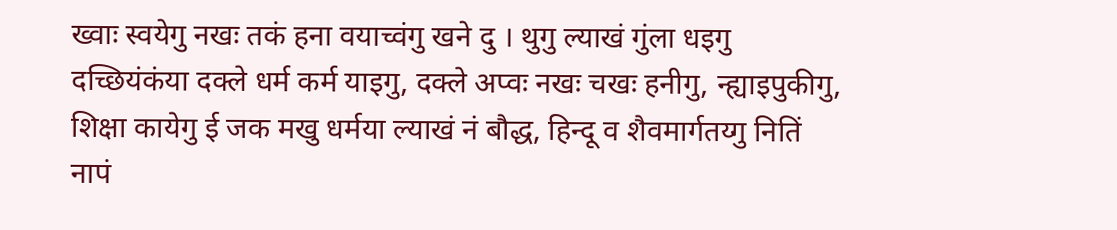ख्वाः स्वयेगु नखः तकं हना वयाच्वंगु खने दु । थुगु ल्याखं गुंला धइगु दच्छियंकंया दक्ले धर्म कर्म याइगु, दक्ले अप्वः नखः चखः हनीगु, न्ह्याइपुकीगु, शिक्षा कायेगु ई जक मखु धर्मया ल्याखं नं बौद्ध, हिन्दू व शैवमार्गतय्गु नितिं नापं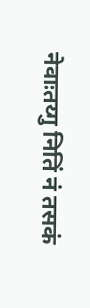नेवाःतय्गु नितिं नं तसकं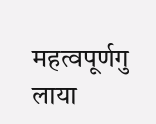महत्वपूर्णगु लाया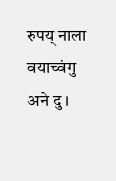रुपय् नाला वयाच्वंगु अने दु ।